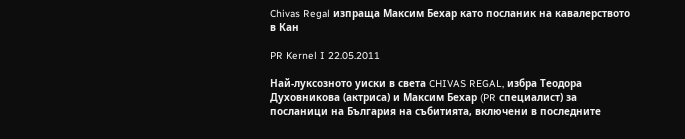Chivas Regal изпраща Максим Бехар като посланик на кавалерството в Кан

PR Kernel I 22.05.2011

Най-луксозното уиски в света CHIVAS REGAL, избра Теодора Духовникова (актриса) и Максим Бехар (PR специалист) за посланици на България на събитията, включени в последните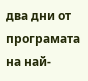два дни от програмата на най-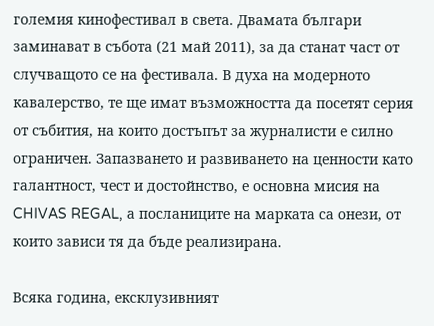големия кинофестивал в света. Двамата българи заминават в събота (21 май 2011), за да станат част от случващото се на фестивала. В духа на модерното кавалерство, те ще имат възможността да посетят серия от събития, на които достъпът за журналисти е силно ограничен. Запазването и развиването на ценности като галантност, чест и достойнство, е основна мисия на CHIVAS REGAL, а посланиците на марката са онези, от които зависи тя да бъде реализирана.

Всяка година, ексклузивният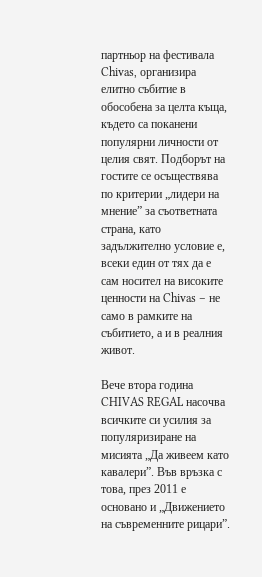партньор на фестивала Chivas, организира елитно събитие в обособена за целта къща, където са поканени популярни личности от целия свят. Подборът на гостите се осъществява по критерии „лидери на мнение” за съответната страна, като задължително условие е, всеки един от тях да е сам носител на високите ценности на Chivas – не само в рамките на събитието, а и в реалния живот.

Вече втора година CHIVAS REGAL насочва всичките си усилия за популяризиране на мисията „Да живеем като кавалери”. Във връзка с това, през 2011 е основано и „Движението на съвременните рицари”.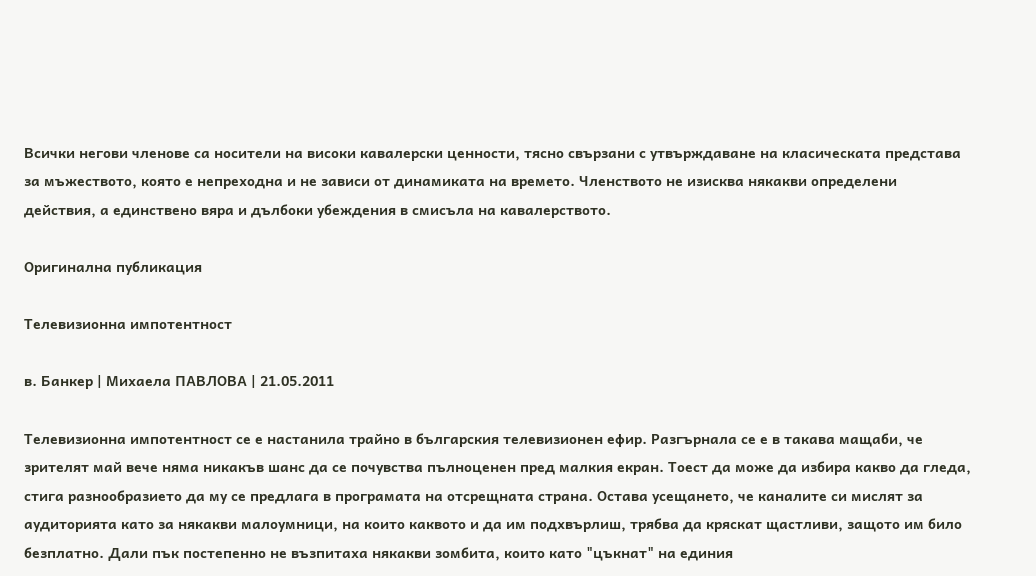Всички негови членове са носители на високи кавалерски ценности, тясно свързани с утвърждаване на класическата представа за мъжеството, която е непреходна и не зависи от динамиката на времето. Членството не изисква някакви определени действия, а единствено вяра и дълбоки убеждения в смисъла на кавалерството.

Оригинална публикация

Телевизионна импотентност

в. Банкер | Михаела ПАВЛОВА | 21.05.2011

Телевизионна импотентност се е настанила трайно в българския телевизионен ефир. Разгърнала се е в такава мащаби, че зрителят май вече няма никакъв шанс да се почувства пълноценен пред малкия екран. Тоест да може да избира какво да гледа, стига разнообразието да му се предлага в програмата на отсрещната страна. Остава усещането, че каналите си мислят за аудиторията като за някакви малоумници, на които каквото и да им подхвърлиш, трябва да кряскат щастливи, защото им било безплатно. Дали пък постепенно не възпитаха някакви зомбита, които като "цъкнат" на единия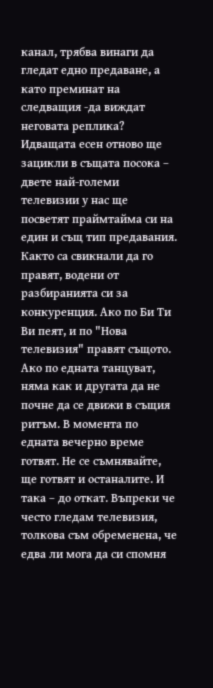канал, трябва винаги да гледат едно предаване, а като преминат на следващия -да виждат неговата реплика?
Идващата есен отново ще зацикли в същата посока – двете най-големи телевизии у нас ще посветят праймтайма си на един и същ тип предавания. Както са свикнали да го правят, водени от разбиранията си за конкуренция. Ако по Би Ти Ви пеят, и по "Нова телевизия" правят същото. Ако по едната танцуват, няма как и другата да не почне да се движи в същия ритъм. В момента по едната вечерно време готвят. Не се съмнявайте, ще готвят и останалите. И така – до откат. Въпреки че често гледам телевизия, толкова съм обременена, че едва ли мога да си спомня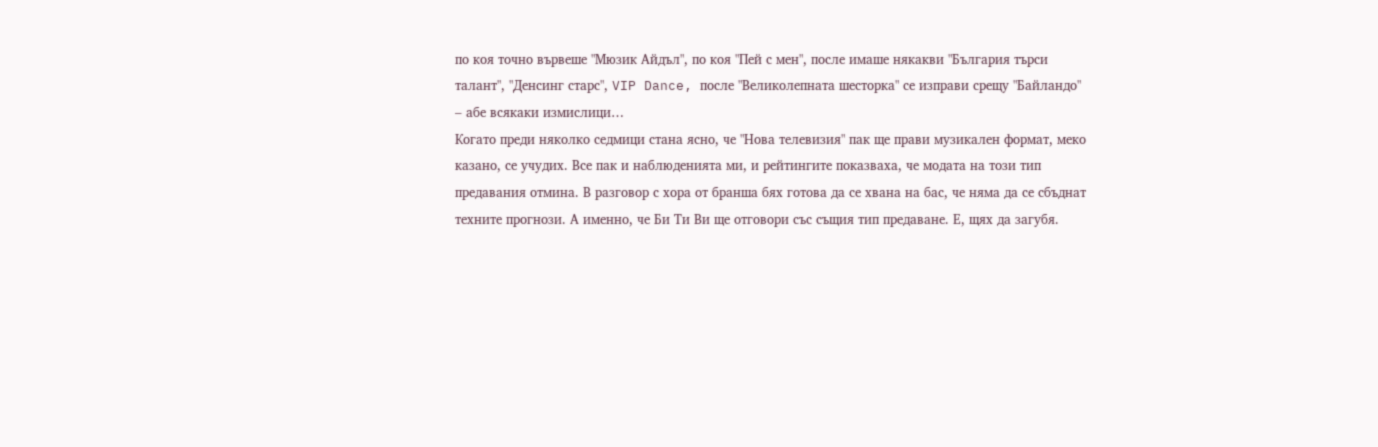по коя точно вървеше "Мюзик Айдъл", по коя "Пей с мен", после имаше някакви "България търси талант", "Денсинг старс", VIP Dance, после "Великолепната шесторка" се изправи срещу "Байландо" – абе всякаки измислици…
Когато преди няколко седмици стана ясно, че "Нова телевизия" пак ще прави музикален формат, меко казано, се учудих. Все пак и наблюденията ми, и рейтингите показваха, че модата на този тип предавания отмина. В разговор с хора от бранша бях готова да се хвана на бас, че няма да се сбъднат техните прогнози. А именно, че Би Ти Ви ще отговори със същия тип предаване. Е, щях да загубя.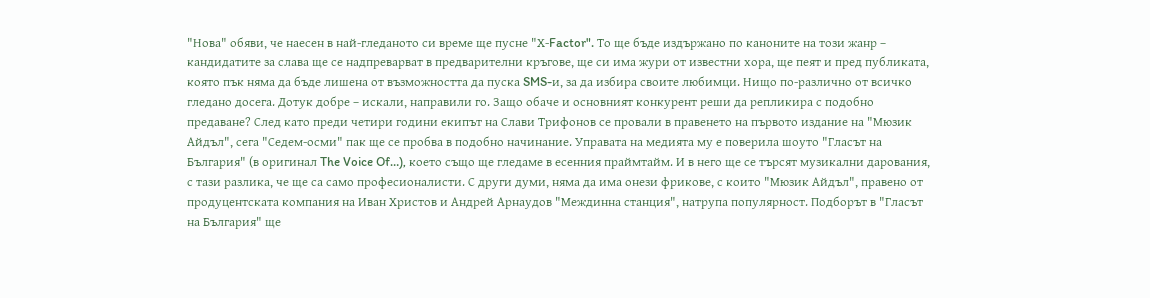"Нова" обяви, че наесен в най-гледаното си време ще пусне "Х-Factor". То ще бъде издържано по каноните на този жанр – кандидатите за слава ще се надпреварват в предварителни кръгове, ще си има жури от известни хора, ще пеят и пред публиката, която пък няма да бъде лишена от възможността да пуска SMS-и, за да избира своите любимци. Нищо по-различно от всичко гледано досега. Дотук добре – искали, направили го. Защо обаче и основният конкурент реши да репликира с подобно предаване? След като преди четири години екипът на Слави Трифонов се провали в правенето на първото издание на "Мюзик Айдъл", сега "Седем-осми" пак ще се пробва в подобно начинание. Управата на медията му е поверила шоуто "Гласът на България" (в оригинал The Voice Of…), което също ще гледаме в есенния праймтайм. И в него ще се търсят музикални дарования, с тази разлика, че ще са само професионалисти. С други думи, няма да има онези фрикове, с които "Мюзик Айдъл", правено от продуцентската компания на Иван Христов и Андрей Арнаудов "Междинна станция", натрупа популярност. Подборът в "Гласът на България" ще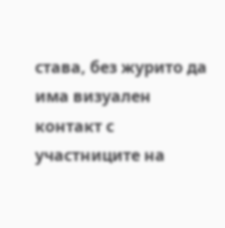става, без журито да има визуален контакт с участниците на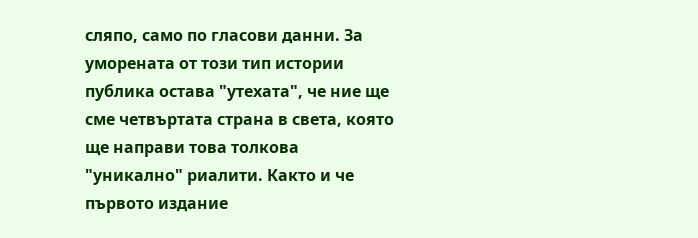сляпо, само по гласови данни. За уморената от този тип истории публика остава "утехата", че ние ще сме четвъртата страна в света, която ще направи това толкова "уникално" риалити. Както и че първото издание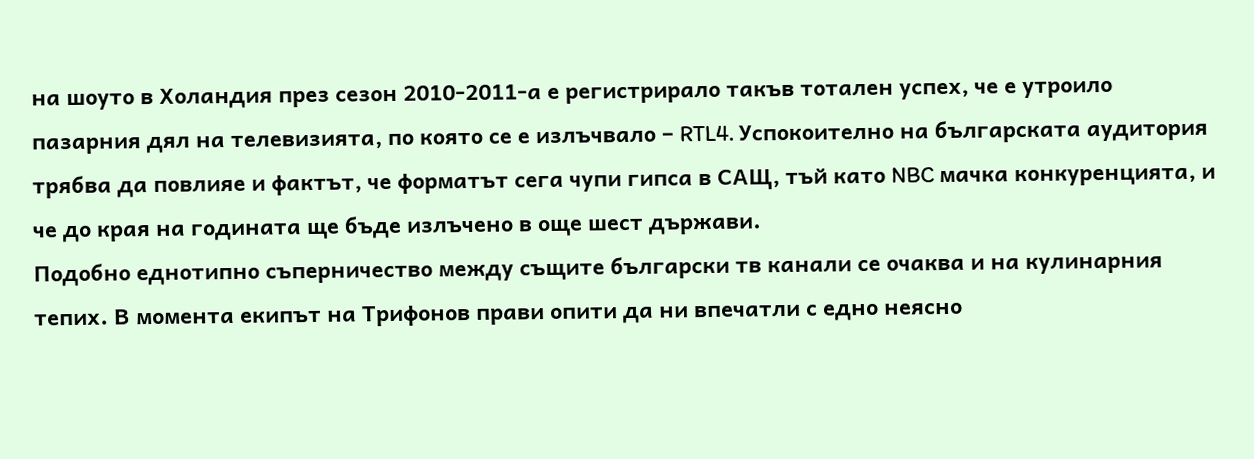на шоуто в Холандия през сезон 2010-2011-а е регистрирало такъв тотален успех, че е утроило пазарния дял на телевизията, по която се е излъчвало – RTL4. Успокоително на българската аудитория трябва да повлияе и фактът, че форматът сега чупи гипса в САЩ, тъй като NBC мачка конкуренцията, и че до края на годината ще бъде излъчено в още шест държави.
Подобно еднотипно съперничество между същите български тв канали се очаква и на кулинарния тепих. В момента екипът на Трифонов прави опити да ни впечатли с едно неясно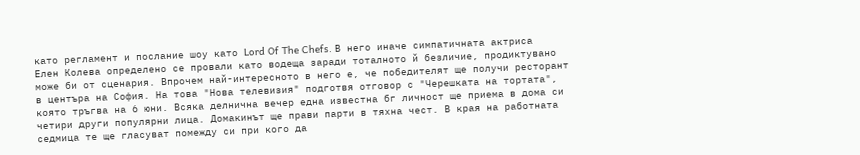като регламент и послание шоу като Lord Of The Chefs. В него иначе симпатичната актриса Елен Колева определено се провали като водеща заради тоталното й безличие, продиктувано може би от сценария. Впрочем най-интересното в него е, че победителят ще получи ресторант в центъра на София. На това "Нова телевизия" подготвя отговор с "Черешката на тортата", която тръгва на 6 юни. Всяка делнична вечер една известна бг личност ще приема в дома си четири други популярни лица. Домакинът ще прави парти в тяхна чест. В края на работната седмица те ще гласуват помежду си при кого да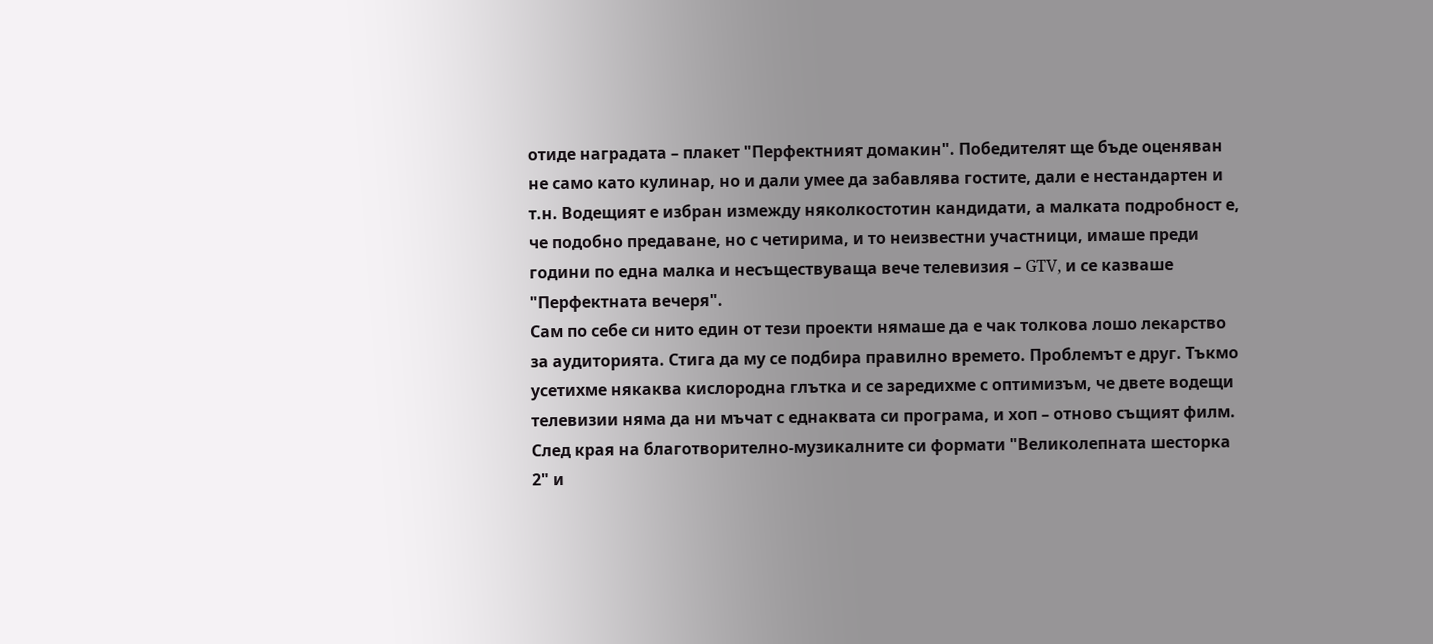отиде наградата – плакет "Перфектният домакин". Победителят ще бъде оценяван не само като кулинар, но и дали умее да забавлява гостите, дали е нестандартен и т.н. Водещият е избран измежду няколкостотин кандидати, а малката подробност е, че подобно предаване, но с четирима, и то неизвестни участници, имаше преди години по една малка и несъществуваща вече телевизия – GTV, и се казваше "Перфектната вечеря".
Сам по себе си нито един от тези проекти нямаше да е чак толкова лошо лекарство за аудиторията. Стига да му се подбира правилно времето. Проблемът е друг. Тъкмо усетихме някаква кислородна глътка и се заредихме с оптимизъм, че двете водещи телевизии няма да ни мъчат с еднаквата си програма, и хоп – отново същият филм. След края на благотворително-музикалните си формати "Великолепната шесторка 2" и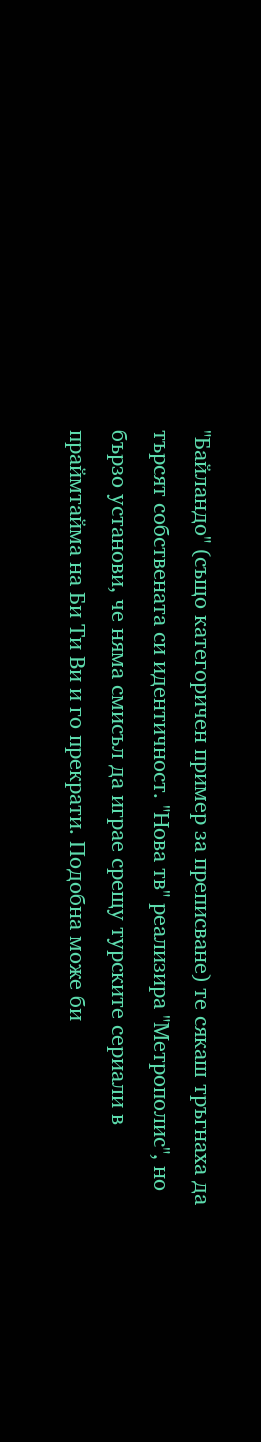"Байландо" (също категоричен пример за преписване) те сякаш тръгнаха да търсят собствената си идентичност. "Нова тв" реализира "Метрополис", но бързо установи, че няма смисъл да играе срещу турските сериали в праймтайма на Би Ти Ви и го прекрати. Подобна може би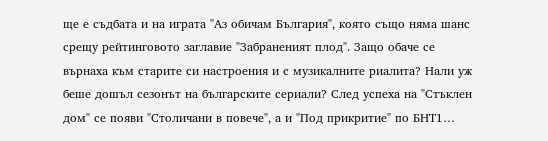ще е съдбата и на играта "Аз обичам България", която също няма шанс срещу рейтинговото заглавие "Забраненият плод". Защо обаче се върнаха към старите си настроения и с музикалните риалита? Нали уж беше дошъл сезонът на българските сериали? След успеха на "Стъклен дом" се появи "Столичани в повече", а и "Под прикритие" по БНТ1…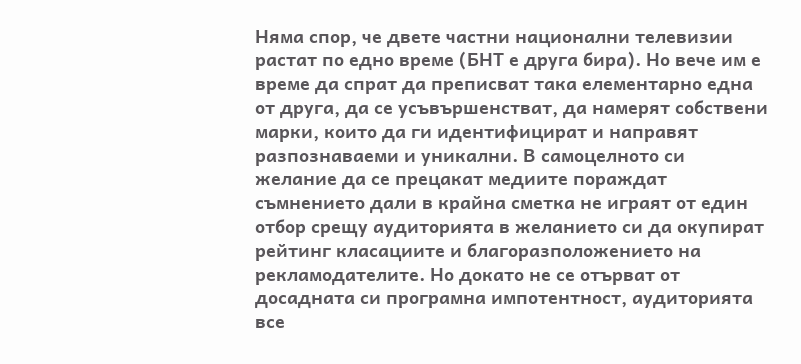Няма спор, че двете частни национални телевизии растат по едно време (БНТ е друга бира). Но вече им е време да спрат да преписват така елементарно една от друга, да се усъвършенстват, да намерят собствени марки, които да ги идентифицират и направят разпознаваеми и уникални. В самоцелното си желание да се прецакат медиите пораждат съмнението дали в крайна сметка не играят от един отбор срещу аудиторията в желанието си да окупират рейтинг класациите и благоразположението на рекламодателите. Но докато не се отърват от досадната си програмна импотентност, аудиторията все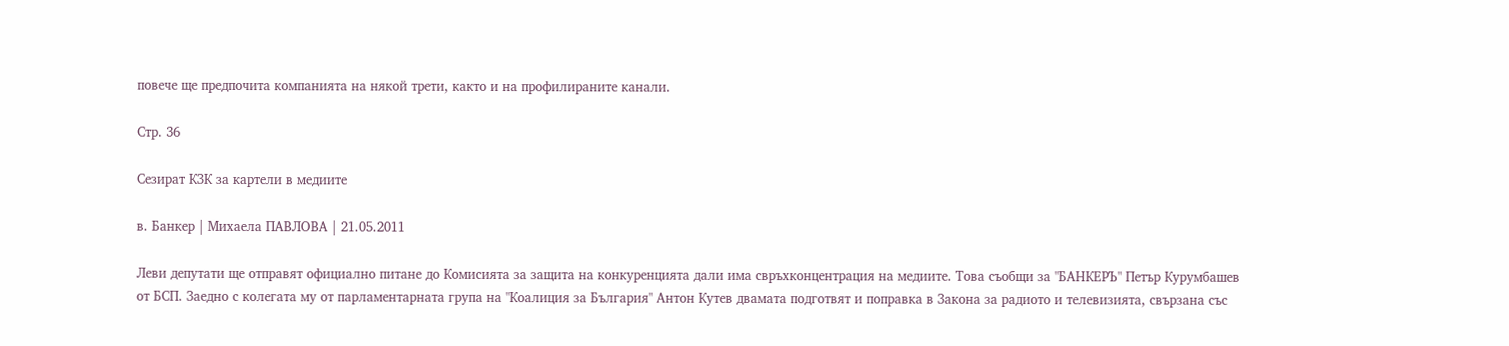повече ще предпочита компанията на някой трети, както и на профилираните канали.

Стр. 36

Сезират КЗК за картели в медиите

в. Банкер | Михаела ПАВЛОВА | 21.05.2011

Леви депутати ще отправят официално питане до Комисията за защита на конкуренцията дали има свръхконцентрация на медиите. Това съобщи за "БАНКЕРЪ" Петър Курумбашев от БСП. Заедно с колегата му от парламентарната група на "Коалиция за България" Антон Кутев двамата подготвят и поправка в Закона за радиото и телевизията, свързана със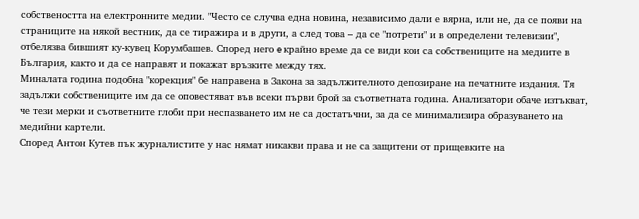собствеността на електронните медии. "Често се случва една новина, независимо дали е вярна, или не, да се появи на страниците на някой вестник, да се тиражира и в други, а след това – да се "потрети" и в определени телевизии", отбелязва бившият ку-кувец Корумбашев. Според него e крайно време да се види кои са собствениците на медиите в България, както и да се направят и покажат връзките между тях.
Миналата година подобна "корекция" бе направена в Закона за задължителното депозиране на печатните издания. Тя задължи собствениците им да се оповестяват във всеки първи брой за съответната година. Анализатори обаче изтъкват, че тези мерки и съответните глоби при неспазването им не са достатъчни, за да се минимализира образуването на медийни картели.
Според Антон Кутев пък журналистите у нас нямат никакви права и не са защитени от прищевките на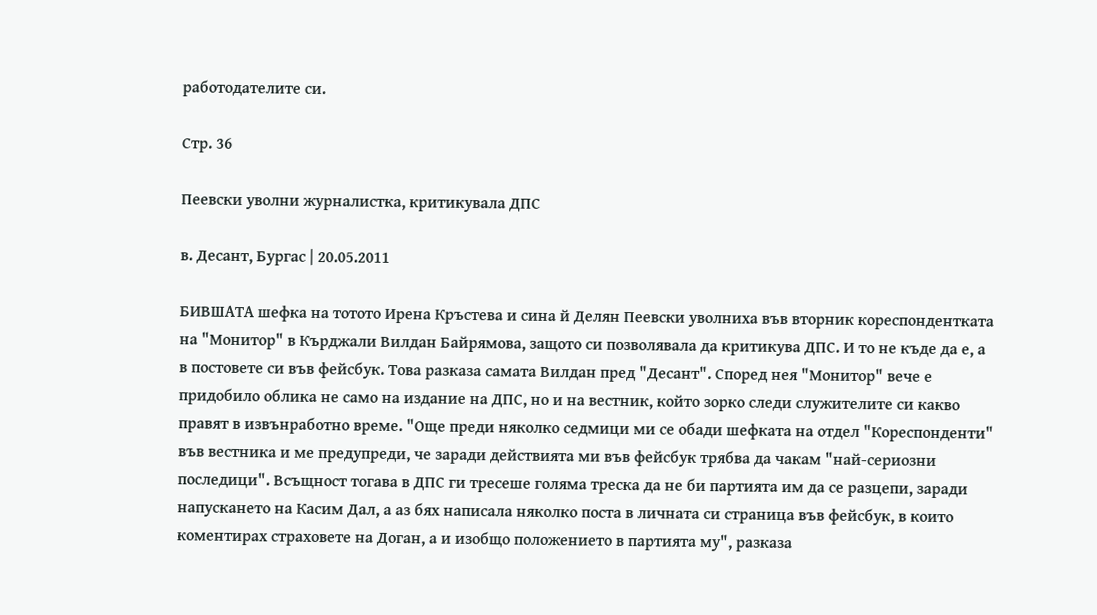работодателите си.

Стр. 36

Пеевски уволни журналистка, критикувала ДПС

в. Десант, Бургас | 20.05.2011

БИВШАТА шефка на тотото Ирена Кръстева и сина й Делян Пеевски уволниха във вторник кореспондентката на "Монитор" в Кърджали Вилдан Байрямова, защото си позволявала да критикува ДПС. И то не къде да е, а в постовете си във фейсбук. Това разказа самата Вилдан пред "Десант". Според нея "Монитор" вече е придобило облика не само на издание на ДПС, но и на вестник, който зорко следи служителите си какво правят в извънработно време. "Още преди няколко седмици ми се обади шефката на отдел "Кореспонденти" във вестника и ме предупреди, че заради действията ми във фейсбук трябва да чакам "най-сериозни последици". Всъщност тогава в ДПС ги тресеше голяма треска да не би партията им да се разцепи, заради напускането на Касим Дал, а аз бях написала няколко поста в личната си страница във фейсбук, в които коментирах страховете на Доган, а и изобщо положението в партията му", разказа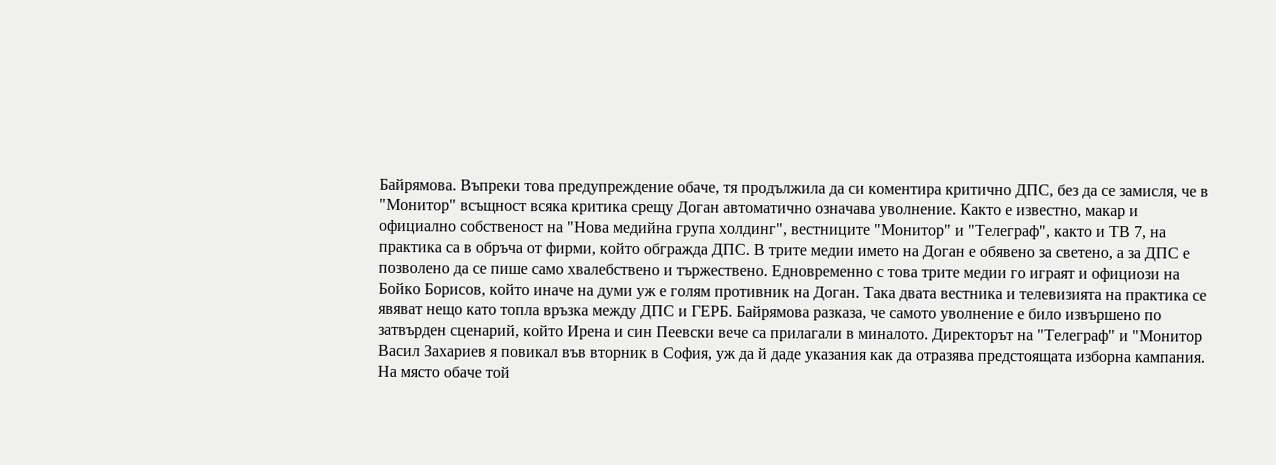Байрямова. Въпреки това предупреждение обаче, тя продължила да си коментира критично ДПС, без да се замисля, че в "Монитор" всъщност всяка критика срещу Доган автоматично означава уволнение. Както е известно, макар и официално собственост на "Нова медийна група холдинг", вестниците "Монитор" и "Телеграф", както и ТВ 7, на практика са в обръча от фирми, който обгражда ДПС. В трите медии името на Доган е обявено за светено, а за ДПС е позволено да се пише само хвалебствено и тържествено. Едновременно с това трите медии го играят и официози на Бойко Борисов, който иначе на думи уж е голям противник на Доган. Така двата вестника и телевизията на практика се явяват нещо като топла връзка между ДПС и ГЕРБ. Байрямова разказа, че самото уволнение е било извършено по затвърден сценарий, който Ирена и син Пеевски вече са прилагали в миналото. Директорът на "Телеграф" и "Монитор Васил Захариев я повикал във вторник в София, уж да й даде указания как да отразява предстоящата изборна кампания. На място обаче той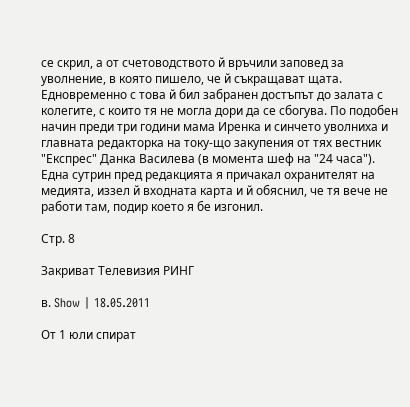се скрил, а от счетоводството й връчили заповед за уволнение, в която пишело, че й съкращават щата. Едновременно с това й бил забранен достъпът до залата с колегите, с които тя не могла дори да се сбогува. По подобен начин преди три години мама Иренка и синчето уволниха и главната редакторка на току-що закупения от тях вестник "Експрес" Данка Василева (в момента шеф на "24 часа"). Една сутрин пред редакцията я причакал охранителят на медията, иззел й входната карта и й обяснил, че тя вече не работи там, подир което я бе изгонил.

Стр. 8

Закриват Телевизия РИНГ

в. Show | 18.05.2011

От 1 юли спират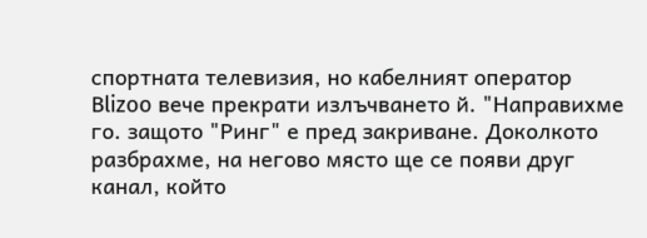спортната телевизия, но кабелният оператор Blizoo вече прекрати излъчването й. "Направихме го. защото "Ринг" е пред закриване. Доколкото разбрахме, на негово място ще се появи друг канал, който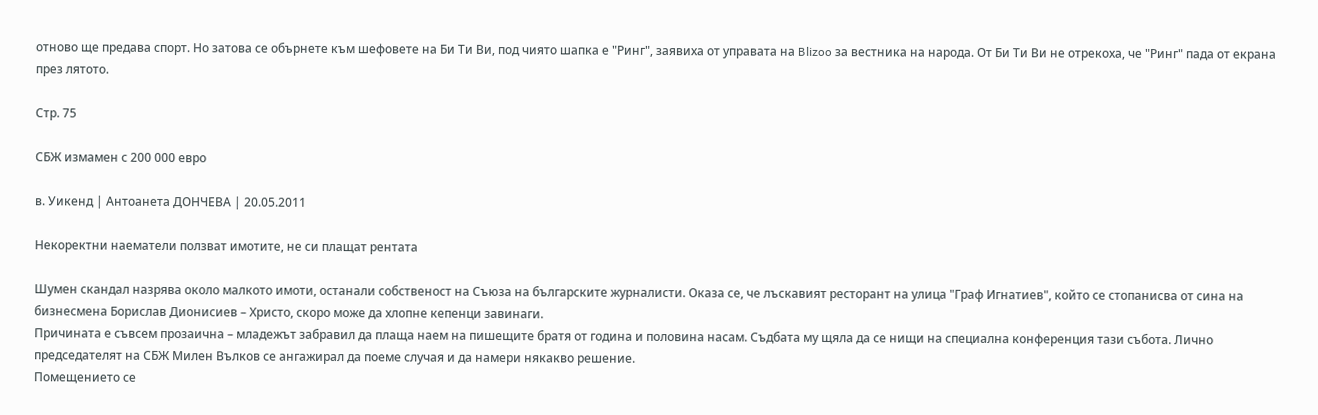отново ще предава спорт. Но затова се обърнете към шефовете на Би Ти Ви, под чиято шапка е "Ринг", заявиха от управата на Blizoo за вестника на народа. От Би Ти Ви не отрекоха, че "Ринг" пада от екрана през лятото.

Стр. 75

СБЖ измамен с 200 000 евро

в. Уикенд | Антоанета ДОНЧЕВА | 20.05.2011

Некоректни наематели ползват имотите, не си плащат рентата

Шумен скандал назрява около малкото имоти, останали собственост на Съюза на българските журналисти. Оказа се, че лъскавият ресторант на улица "Граф Игнатиев", който се стопанисва от сина на бизнесмена Борислав Дионисиев – Христо, скоро може да хлопне кепенци завинаги.
Причината е съвсем прозаична – младежът забравил да плаща наем на пишещите братя от година и половина насам. Съдбата му щяла да се нищи на специална конференция тази събота. Лично председателят на СБЖ Милен Вълков се ангажирал да поеме случая и да намери някакво решение.
Помещението се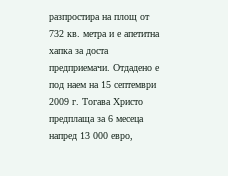разпростира на площ от 732 кв. метра и е апетитна хапка за доста предприемачи. Отдадено е под наем на 15 септември 2009 г. Тогава Христо предплаща за 6 месеца напред 13 000 евро,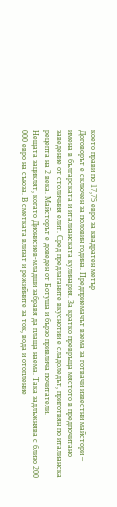което прави по 17,75 евро за квадратен метър
Договорът е сключен за половин година. Предприемачът взема за готвачи известни майстори – имена в българската и италианската кулинария. За кратко превръща мястото в предпочитано заведение от столичния елит. Сред предлаганите вкуснотии е сладоледът, приготвян по италианска рецепта на 2 века. Майсторът е доведен от Ботуша и бързо привлича почитатели.
Нещата зациклят, когато Дионисиев-младши забравя да плаща наема. Така задлъжнява с близо 200 000 евро на съюза. В сметката влизат и режийните за ток, вода и отопление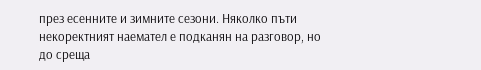през есенните и зимните сезони. Няколко пъти некоректният наемател е подканян на разговор, но до среща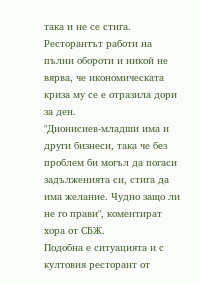така и не се стига. Ресторантът работи на пълни обороти и никой не вярва, че икономическата криза му се е отразила дори за ден.
"Дионисиев-младши има и други бизнеси, така че без проблем би могъл да погаси задълженията си, стига да има желание. Чудно защо ли не го прави", коментират хора от СБЖ.
Подобна е ситуацията и с култовия ресторант от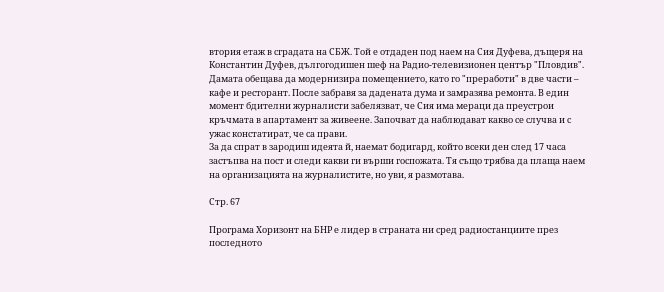втория етаж в сградата на СБЖ. Той е отдаден под наем на Сия Дуфева, дъщеря на Константин Дуфев, дългогодишен шеф на Радио-телевизионен център "Пловдив". Дамата обещава да модернизира помещението, като го "преработи" в две части – кафе и ресторант. После забравя за дадената дума и замразява ремонта. В един момент бдителни журналисти забелязват, че Сия има мераци да преустрои кръчмата в апартамент за живеене. Започват да наблюдават какво се случва и с ужас констатират, че са прави.
За да спрат в зародиш идеята й, наемат бодигард, който всеки ден след 17 часа застъпва на пост и следи какви ги върши госпожата. Тя също трябва да плаща наем на организацията на журналистите, но уви, я размотава.

Стр. 67

Програма Хоризонт на БНР е лидер в страната ни сред радиостанциите през последното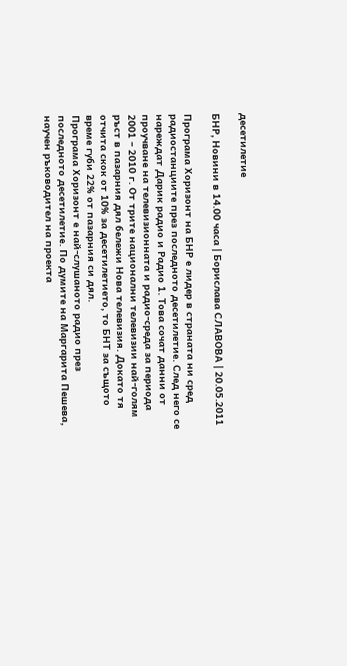десетилетие

БНР, Новини в 14.00 часа | Борислава СЛАВОВА | 20.05.2011

Програма Хоризонт на БНР е лидер в страната ни сред радиостанциите през последното десетилетие. След него се нареждат Дарик радио и Радио 1. Това сочат данни от проучване на телевизионната и радио-среда за периода 2001 – 2010 г. От трите национални телевизии най-голям ръст в пазарния дял бележи Нова телевизия. Докато тя отчита скок от 10% за десетилетието, то БНТ за същото време губи 22% от пазарния си дял.
Програма Хоризонт е най-слушаното радио през последното десетилетие. По думите на Маргарита Пешева, научен ръководител на проекта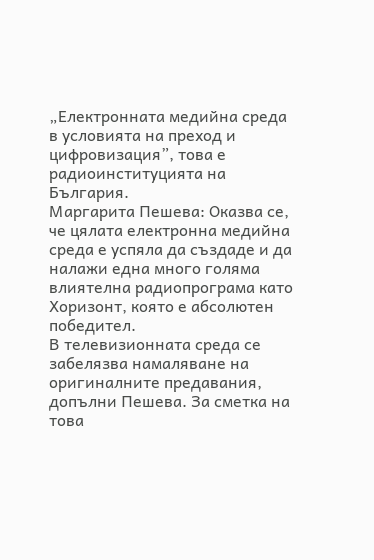„Електронната медийна среда в условията на преход и цифровизация”, това е радиоинституцията на България.
Маргарита Пешева: Оказва се, че цялата електронна медийна среда е успяла да създаде и да налажи една много голяма влиятелна радиопрограма като Хоризонт, която е абсолютен победител.
В телевизионната среда се забелязва намаляване на оригиналните предавания, допълни Пешева. За сметка на това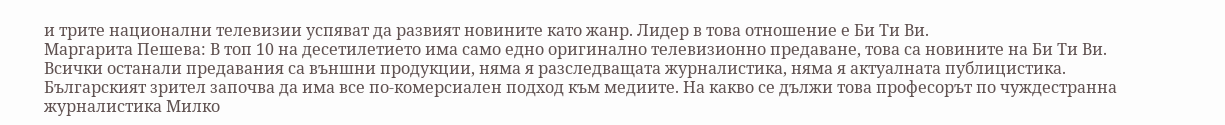и трите национални телевизии успяват да развият новините като жанр. Лидер в това отношение е Би Ти Ви.
Маргарита Пешева: В топ 10 на десетилетието има само едно оригинално телевизионно предаване, това са новините на Би Ти Ви. Всички останали предавания са външни продукции, няма я разследващата журналистика, няма я актуалната публицистика.
Българският зрител започва да има все по-комерсиален подход към медиите. На какво се дължи това професорът по чуждестранна журналистика Милко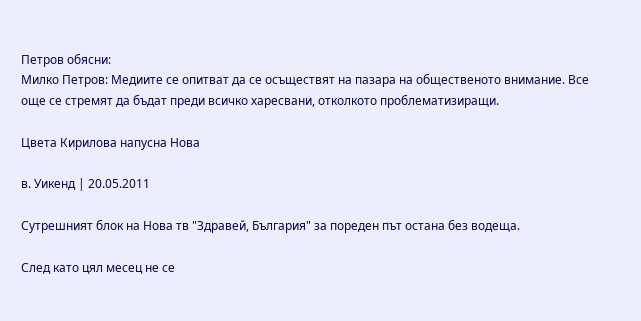Петров обясни:
Милко Петров: Медиите се опитват да се осъществят на пазара на общественото внимание. Все още се стремят да бъдат преди всичко харесвани, отколкото проблематизиращи.

Цвета Кирилова напусна Нова

в. Уикенд | 20.05.2011

Сутрешният блок на Нова тв "Здравей, България" за пореден път остана без водеща.

След като цял месец не се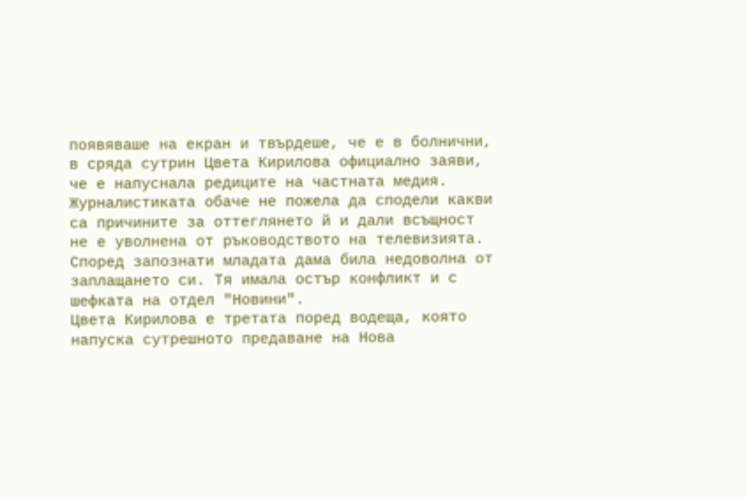появяваше на екран и твърдеше, че е в болнични, в сряда сутрин Цвета Кирилова официално заяви, че е напуснала редиците на частната медия. Журналистиката обаче не пожела да сподели какви са причините за оттеглянето й и дали всъщност не е уволнена от ръководството на телевизията. Според запознати младата дама била недоволна от заплащането си. Тя имала остър конфликт и с шефката на отдел "Новини".
Цвета Кирилова е третата поред водеща, която напуска сутрешното предаване на Нова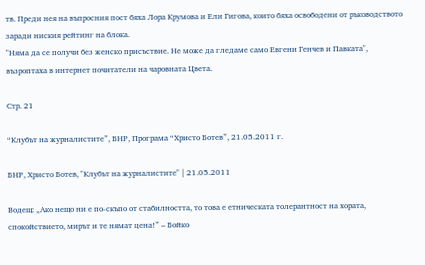тв. Преди нея на въпросния пост бяха Лора Крумова и Ели Гигова, които бяха освободени от ръководството заради ниския рейтинг на блока.
"Няма да се получи без женско присъствие. Не може да гледаме само Евгени Генчев и Павката", възроптаха в интернет почитатели на чаровната Цвета.

Стр. 21

“Клубът на журналистите”, БНР, Програма “Христо Ботев”, 21.05.2011 г.

БНР, Христо Ботев, "Клубът на журналистите" | 21.05.2011

Водещ: „Ако нещо ни е по-скъпо от стабилността, то това е етническата толерантност на хората, спокойствието, мирът и те нямат цена!” – Бойко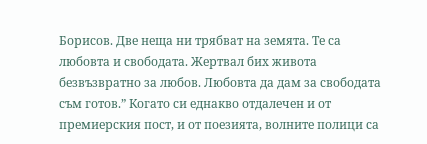Борисов. Две неща ни трябват на земята. Те са любовта и свободата. Жертвал бих живота безвъзвратно за любов. Любовта да дам за свободата съм готов.” Когато си еднакво отдалечен и от премиерския пост, и от поезията, волните полици са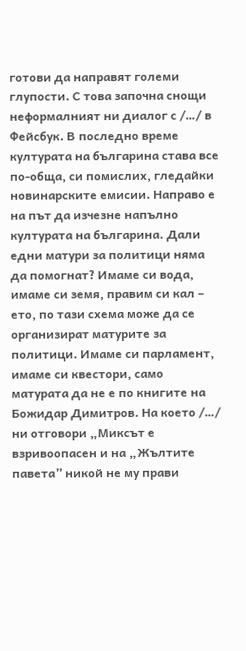готови да направят големи глупости. С това започна снощи неформалният ни диалог с /…/ в Фейсбук. В последно време културата на българина става все по-обща, си помислих, гледайки новинарските емисии. Направо е на път да изчезне напълно културата на българина. Дали едни матури за политици няма да помогнат? Имаме си вода, имаме си земя, правим си кал – ето, по тази схема може да се организират матурите за политици. Имаме си парламент, имаме си квестори, само матурата да не е по книгите на Божидар Димитров. На което /…/ ни отговори „Миксът е взривоопасен и на „Жълтите павета” никой не му прави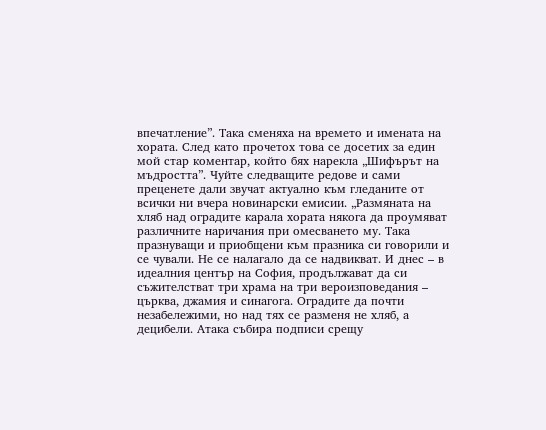впечатление”. Така сменяха на времето и имената на хората. След като прочетох това се досетих за един мой стар коментар, който бях нарекла „Шифърът на мъдростта”. Чуйте следващите редове и сами преценете дали звучат актуално към гледаните от всички ни вчера новинарски емисии. „Размяната на хляб над оградите карала хората някога да проумяват различните наричания при омесването му. Така празнуващи и приобщени към празника си говорили и се чували. Не се налагало да се надвикват. И днес – в идеалния център на София, продължават да си съжителстват три храма на три вероизповедания – църква, джамия и синагога. Оградите да почти незабележими, но над тях се разменя не хляб, а децибели. Атака събира подписи срещу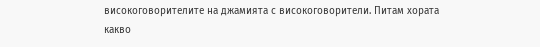високоговорителите на джамията с високоговорители. Питам хората какво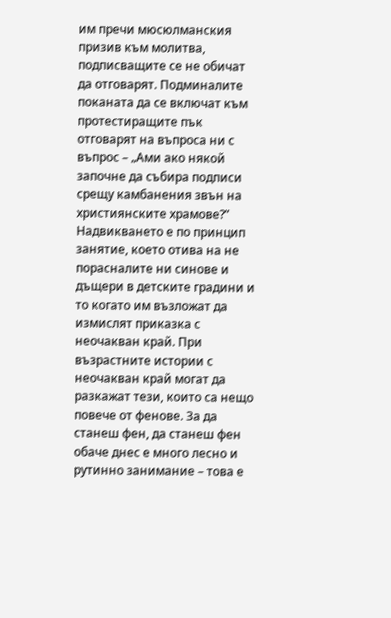им пречи мюсюлманския призив към молитва, подписващите се не обичат да отговарят. Подминалите поканата да се включат към протестиращите пък отговарят на въпроса ни с въпрос – „Ами ако някой започне да събира подписи срещу камбанения звън на християнските храмове?” Надвикването е по принцип занятие, което отива на не порасналите ни синове и дъщери в детските градини и то когато им възложат да измислят приказка с неочакван край. При възрастните истории с неочакван край могат да разкажат тези, които са нещо повече от фенове. За да станеш фен, да станеш фен обаче днес е много лесно и рутинно занимание – това е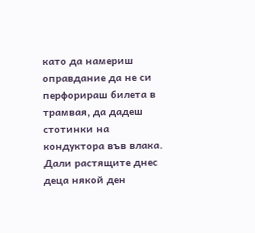като да намериш оправдание да не си перфорираш билета в трамвая, да дадеш стотинки на кондуктора във влака. Дали растящите днес деца някой ден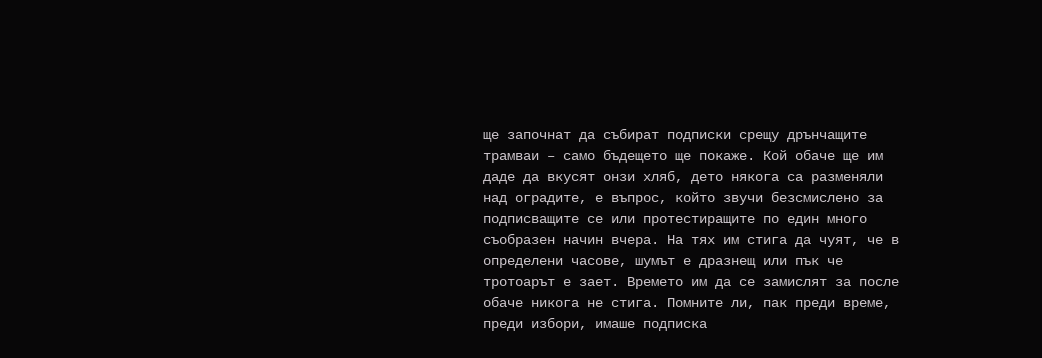ще започнат да събират подписки срещу дрънчащите трамваи – само бъдещето ще покаже. Кой обаче ще им даде да вкусят онзи хляб, дето някога са разменяли над оградите, е въпрос, който звучи безсмислено за подписващите се или протестиращите по един много съобразен начин вчера. На тях им стига да чуят, че в определени часове, шумът е дразнещ или пък че тротоарът е зает. Времето им да се замислят за после обаче никога не стига. Помните ли, пак преди време, преди избори, имаше подписка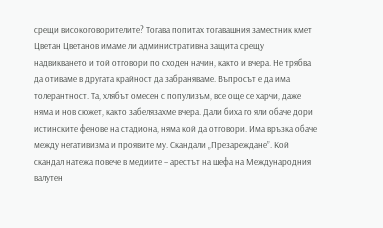срещи високоговорителите? Тогава попитах тогавашния заместник кмет Цветан Цветанов имаме ли административна защита срещу надвикването и той отговори по сходен начин, както и вчера. Не трябва да отиваме в другата крайност да забраняваме. Въпросът е да има толерантност. Та, хлябът омесен с популизъм, все още се харчи, даже няма и нов сюжет, както забелязахме вчера. Дали биха го яли обаче дори истинските фенове на стадиона, няма кой да отговори. Има връзка обаче между негативизма и проявите му. Скандали „Презареждане”. Кой скандал натежа повече в медиите – арестът на шефа на Международния валутен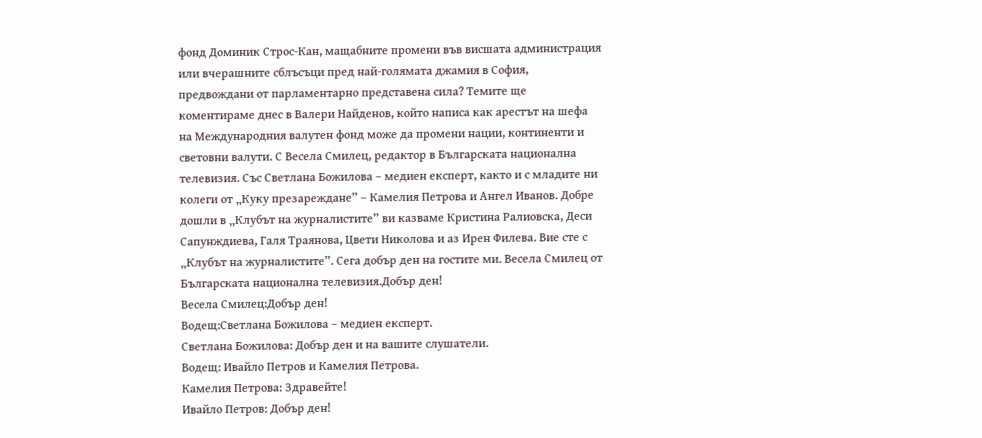фонд Доминик Строс-Кан, мащабните промени във висшата администрация или вчерашните сблъсъци пред най-голямата джамия в София, предвождани от парламентарно представена сила? Темите ще коментираме днес в Валери Найденов, който написа как арестът на шефа на Международния валутен фонд може да промени нации, континенти и световни валути. С Весела Смилец, редактор в Българската национална телевизия. Със Светлана Божилова – медиен експерт, както и с младите ни колеги от „Куку презареждане” – Камелия Петрова и Ангел Иванов. Добре дошли в „Клубът на журналистите” ви казваме Кристина Ралиовска, Деси Сапунждиева, Галя Траянова, Цвети Николова и аз Ирен Филева. Вие сте с „Клубът на журналистите”. Сега добър ден на гостите ми. Весела Смилец от Българската национална телевизия.Добър ден!
Весела Смилец:Добър ден!
Водещ:Светлана Божилова – медиен експерт.
Светлана Божилова: Добър ден и на вашите слушатели.
Водещ: Ивайло Петров и Камелия Петрова.
Камелия Петрова: Здравейте!
Ивайло Петров: Добър ден!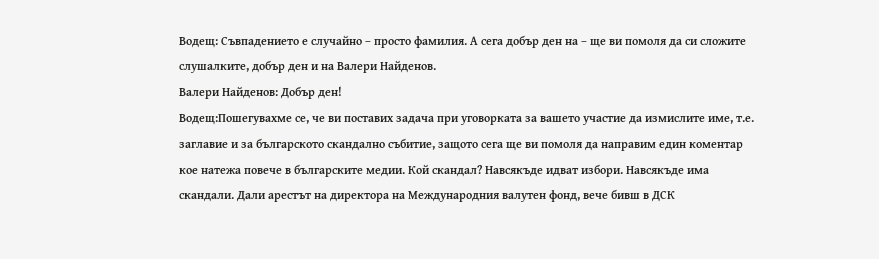Водещ: Съвпадението е случайно – просто фамилия. А сега добър ден на – ще ви помоля да си сложите слушалките, добър ден и на Валери Найденов.
Валери Найденов: Добър ден!
Водещ:Пошегувахме се, че ви поставих задача при уговорката за вашето участие да измислите име, т.е. заглавие и за българското скандално събитие, защото сега ще ви помоля да направим един коментар кое натежа повече в българските медии. Кой скандал? Навсякъде идват избори. Навсякъде има скандали. Дали арестът на директора на Международния валутен фонд, вече бивш в ДСК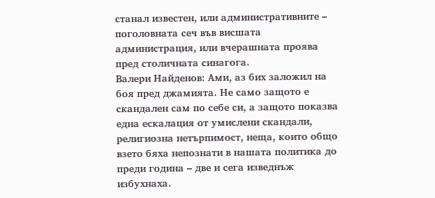станал известен, или административните – поголовната сеч във висшата администрация, или вчерашната проява пред столичната синагога.
Валери Найденов: Ами, аз бих заложил на боя пред джамията. Не само защото е скандален сам по себе си, а защото показва една ескалация от умислени скандали, религиозна нетърпимост, неща, които общо взето бяха непознати в нашата политика до преди година – две и сега изведнъж избухнаха.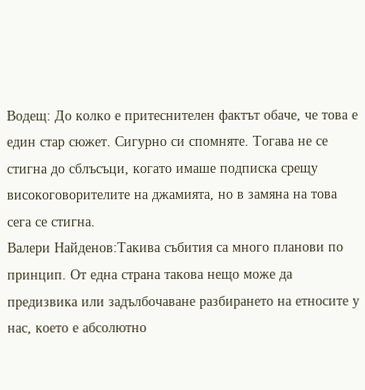Водещ: До колко е притеснителен фактът обаче, че това е един стар сюжет. Сигурно си спомняте. Тогава не се стигна до сблъсъци, когато имаше подписка срещу високоговорителите на джамията, но в замяна на това сега се стигна.
Валери Найденов:Такива събития са много планови по принцип. От една страна такова нещо може да предизвика или задълбочаване разбирането на етносите у нас, което е абсолютно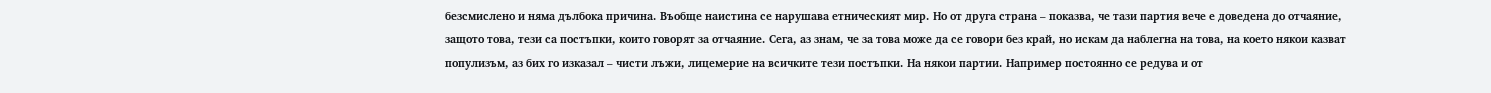безсмислено и няма дълбока причина. Въобще наистина се нарушава етническият мир. Но от друга страна – показва, че тази партия вече е доведена до отчаяние, защото това, тези са постъпки, които говорят за отчаяние. Сега, аз знам, че за това може да се говори без край, но искам да наблегна на това, на което някои казват популизъм, аз бих го изказал – чисти лъжи, лицемерие на всичките тези постъпки. На някои партии. Например постоянно се редува и от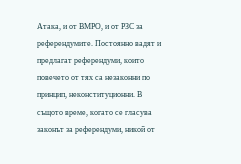Атака, и от ВМРО, и от РЗС за референдумите. Постоянно вадят и предлагат референдуми, които повечето от тях са незаконни по принцип, неконституционни. В същото време, когато се гласува законът за референдуми, никой от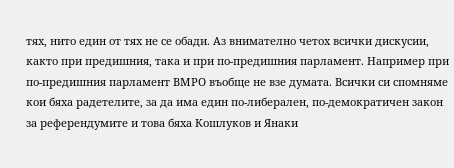тях, нито един от тях не се обади. Аз внимателно четох всички дискусии, както при предишния, така и при по-предишния парламент. Например при по-предишния парламент ВМРО въобще не взе думата. Всички си спомняме кои бяха радетелите, за да има един по-либерален, по-демократичен закон за референдумите и това бяха Кошлуков и Янаки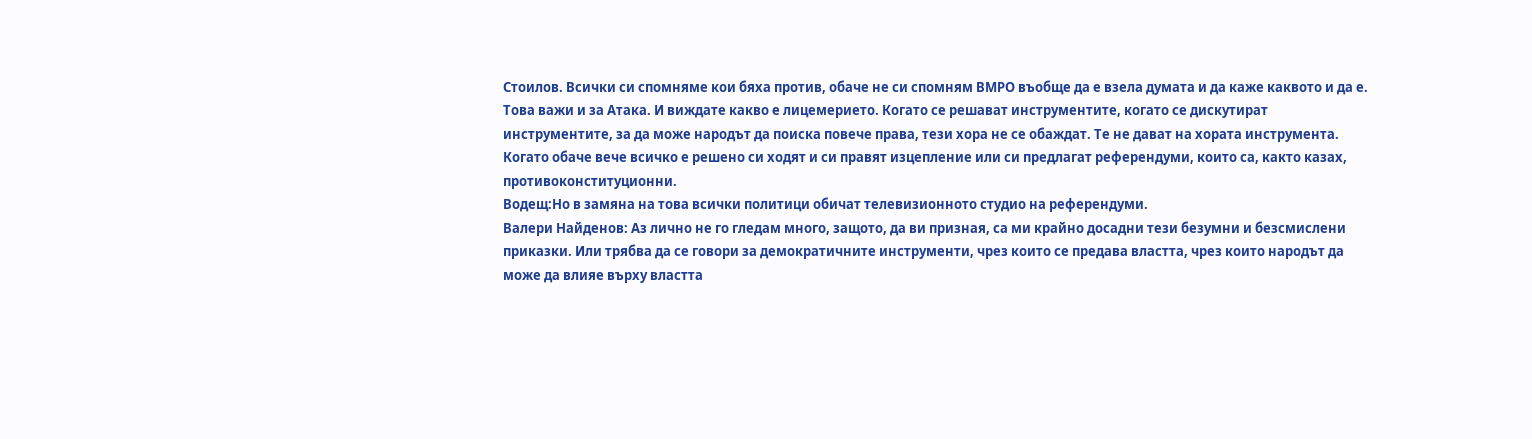Стоилов. Всички си спомняме кои бяха против, обаче не си спомням ВМРО въобще да е взела думата и да каже каквото и да е. Това важи и за Атака. И виждате какво е лицемерието. Когато се решават инструментите, когато се дискутират инструментите, за да може народът да поиска повече права, тези хора не се обаждат. Те не дават на хората инструмента. Когато обаче вече всичко е решено си ходят и си правят изцепление или си предлагат референдуми, които са, както казах, противоконституционни.
Водещ:Но в замяна на това всички политици обичат телевизионното студио на референдуми.
Валери Найденов: Аз лично не го гледам много, защото, да ви призная, са ми крайно досадни тези безумни и безсмислени приказки. Или трябва да се говори за демократичните инструменти, чрез които се предава властта, чрез които народът да може да влияе върху властта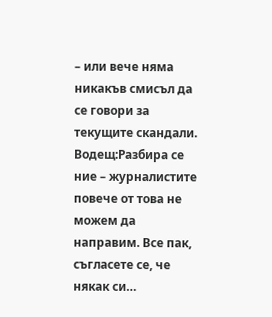– или вече няма никакъв смисъл да се говори за текущите скандали.
Водещ:Разбира се ние – журналистите повече от това не можем да направим. Все пак, съгласете се, че някак си…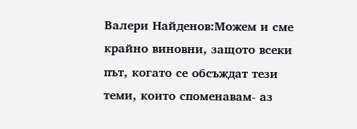Валери Найденов:Можем и сме крайно виновни, защото всеки път, когато се обсъждат тези теми, които споменавам- аз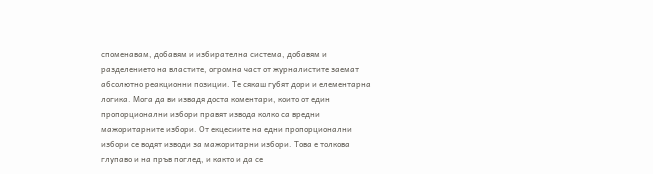споменавам, добавям и избирателна система, добавям и разделението на властите, огромна част от журналистите заемат абсолютно реакционни позиции. Те сякаш губят дори и елементарна логика. Мога да ви извадя доста коментари, които от един пропорционални избори правят извода колко са вредни мажоритарните избори. От екцесиите на едни пропорционални избори се водят изводи за мажоритарни избори. Това е толкова глупаво и на пръв поглед, и както и да се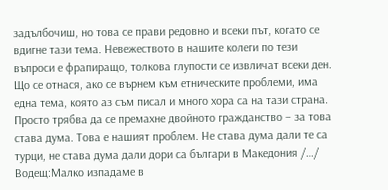задълбочиш, но това се прави редовно и всеки път, когато се вдигне тази тема. Невежеството в нашите колеги по тези въпроси е фрапиращо, толкова глупости се извличат всеки ден. Що се отнася, ако се върнем към етническите проблеми, има една тема, която аз съм писал и много хора са на тази страна. Просто трябва да се премахне двойното гражданство – за това става дума. Това е нашият проблем. Не става дума дали те са турци, не става дума дали дори са българи в Македония /…/
Водещ:Малко изпадаме в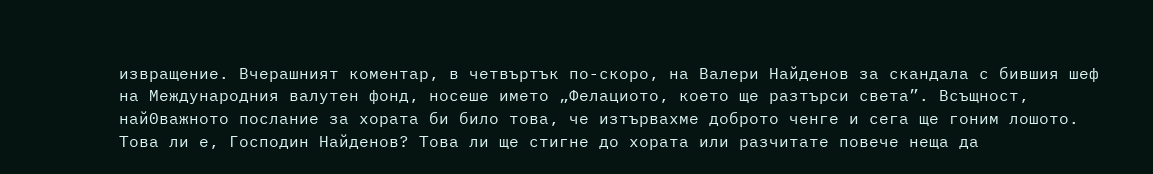извращение. Вчерашният коментар, в четвъртък по-скоро, на Валери Найденов за скандала с бившия шеф на Международния валутен фонд, носеше името „Фелациото, което ще разтърси света”. Всъщност, най0важното послание за хората би било това, че изтървахме доброто ченге и сега ще гоним лошото. Това ли е, Господин Найденов? Това ли ще стигне до хората или разчитате повече неща да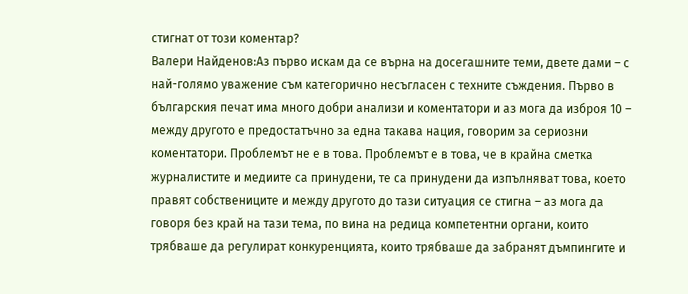стигнат от този коментар?
Валери Найденов:Аз първо искам да се върна на досегашните теми, двете дами – с най-голямо уважение съм категорично несъгласен с техните съждения. Първо в българския печат има много добри анализи и коментатори и аз мога да изброя 10 – между другото е предостатъчно за една такава нация, говорим за сериозни коментатори. Проблемът не е в това. Проблемът е в това, че в крайна сметка журналистите и медиите са принудени, те са принудени да изпълняват това, което правят собствениците и между другото до тази ситуация се стигна – аз мога да говоря без край на тази тема, по вина на редица компетентни органи, които трябваше да регулират конкуренцията, които трябваше да забранят дъмпингите и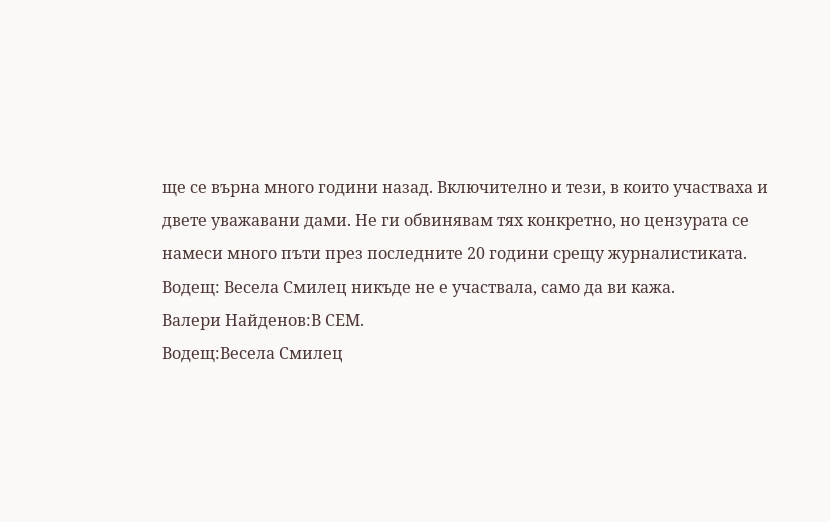ще се върна много години назад. Включително и тези, в които участваха и двете уважавани дами. Не ги обвинявам тях конкретно, но цензурата се намеси много пъти през последните 20 години срещу журналистиката.
Водещ: Весела Смилец никъде не е участвала, само да ви кажа.
Валери Найденов:В СЕМ.
Водещ:Весела Смилец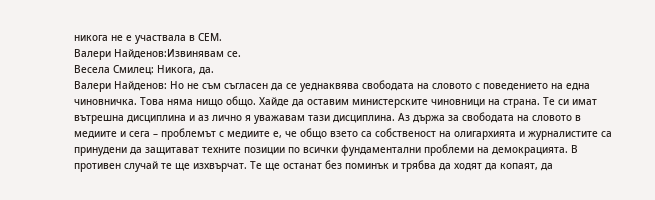никога не е участвала в СЕМ.
Валери Найденов:Извинявам се.
Весела Смилец: Никога, да.
Валери Найденов: Но не съм съгласен да се уеднаквява свободата на словото с поведението на една чиновничка. Това няма нищо общо. Хайде да оставим министерските чиновници на страна. Те си имат вътрешна дисциплина и аз лично я уважавам тази дисциплина. Аз държа за свободата на словото в медиите и сега – проблемът с медиите е, че общо взето са собственост на олигархията и журналистите са принудени да защитават техните позиции по всички фундаментални проблеми на демокрацията. В противен случай те ще изхвърчат. Те ще останат без поминък и трябва да ходят да копаят, да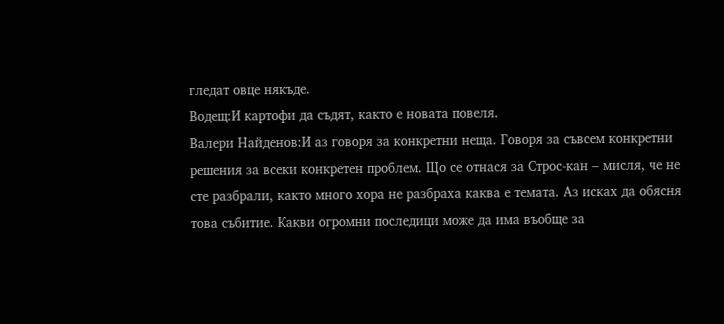гледат овце някъде.
Водещ:И картофи да съдят, както е новата повеля.
Валери Найденов:И аз говоря за конкретни неща. Говоря за съвсем конкретни решения за всеки конкретен проблем. Що се отнася за Строс-кан – мисля, че не сте разбрали, както много хора не разбраха каква е темата. Аз исках да обясня това събитие. Какви огромни последици може да има въобще за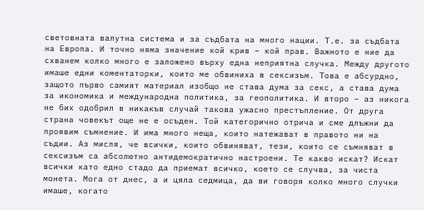световната валутна система и за съдбата на много нации. Т.е. за съдбата на Европа. И точно няма значение кой крив – кой прав. Важното е ние да схванем колко много е заложено върху една неприятна случка. Между другото имаше едни коментаторки, които ме обвиниха в сексизъм. Това е абсурдно, защото първо самият материал изобщо не става дума за секс, а става дума за икономика и международна политика, за геополитика. И второ – аз никога не бих одобрил в никакъв случай такова ужасно престъпление. От друга страна човекът още не е осъден. Той категорично отрича и сме длъжни да проявим съмнение. И има много неща, които натежават в правото ни на съдии. Аз мисля, че всички, които обвиняват, тези, които се съмняват в сексизъм са абсолютно антидемократично настроени. Те какво искат? Искат всички като едно стадо да приемат всичко, което се случва, за чиста монета. Мога от днес, а и цяла седмица, да ви говоря колко много случки имаше, когато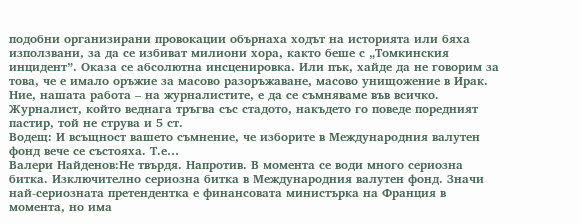подобни организирани провокации обърнаха ходът на историята или бяха използвани, за да се избиват милиони хора, както беше с „Томкинския инцидент”. Оказа се абсолютна инсценировка. Или пък, хайде да не говорим за това, че е имало оръжие за масово разоръжаване, масово унищожение в Ирак. Ние, нашата работа – на журналистите, е да се съмняваме във всичко. Журналист, който веднага тръгва със стадото, накъдето го поведе поредният пастир, той не струва и 5 ст.
Водещ: И всъщност вашето съмнение, че изборите в Международния валутен фонд вече се състояха. Т.е…
Валери Найденов:Не твърдя. Напротив. В момента се води много сериозна битка. Изключително сериозна битка в Международния валутен фонд. Значи най-сериозната претендентка е финансовата министърка на Франция в момента, но има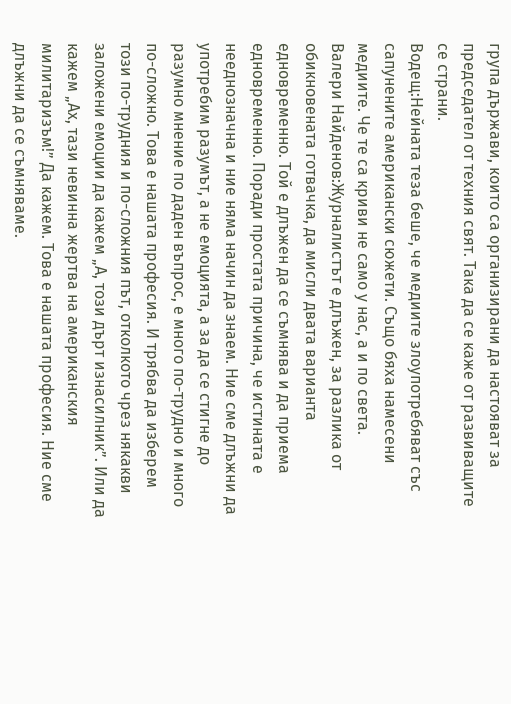група държави, които са организирани да настояват за председател от техния свят. Така да се каже от развиващите се страни.
Водещ:Нейната теза беше, че медиите злоупотребяват със сапунените американски сюжети. Също бяха намесени медиите. Че те са криви не само у нас, а и по света.
Валери Найденов:Журналистът е длъжен, за разлика от обикновената готвачка, да мисли двата варианта едновременно. Той е длъжен да се съмнява и да приема едновременно. Поради простата причина, че истината е нееднозначна и ние няма начин да знаем. Ние сме длъжни да употребим разумът, а не емоцията, а за да се стигне до разумно мнение по даден въпрос, е много по-трудно и много по-сложно. Това е нашата професия. И трябва да изберем този по-трудния и по-сложния път, отколкото чрез някакви заложени емоции да кажем „А, този дърт изнасилник”. Или да кажем „Ах, тази невинна жертва на американския милитаризъм!” Да кажем. Това е нашата професия. Ние сме длъжни да се съмняваме.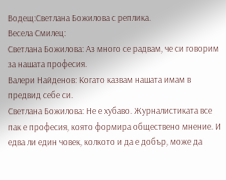Водещ:Светлана Божилова с реплика.
Весела Смилец:
Светлана Божилова: Аз много се радвам, че си говорим за нашата професия.
Валери Найденов: Когато казвам нашата имам в предвид себе си.
Светлана Божилова: Не е хубаво. Журналистиката все пак е професия, която формира обществено мнение. И едва ли един човек, колкото и да е добър, може да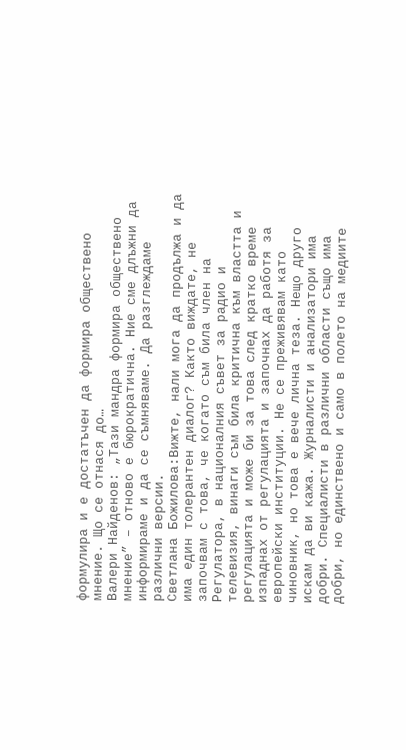формулира и е достатъчен да формира обществено мнение. Що се отнася до…
Валери Найденов: „Тази мандра формира обществено мнение” – отново е бюрократична. Ние сме длъжни да информираме и да се съмняваме. Да разглеждаме различни версии.
Светлана Божилова:Вижте, нали мога да продължа и да има един толерантен диалог? Както виждате, не започвам с това, че когато съм била член на Регулатора, в националния съвет за радио и телевизия, винаги съм била критична към властта и регулацията и може би за това след кратко време изпаднах от регулацията и започнах да работя за европейски институции. Не се преживявам като чиновник, но това е вече лична теза. Нещо друго искам да ви кажа. Журналисти и анализатори има добри. Специалисти в различни области също има добри, но единствено и само в полето на медиите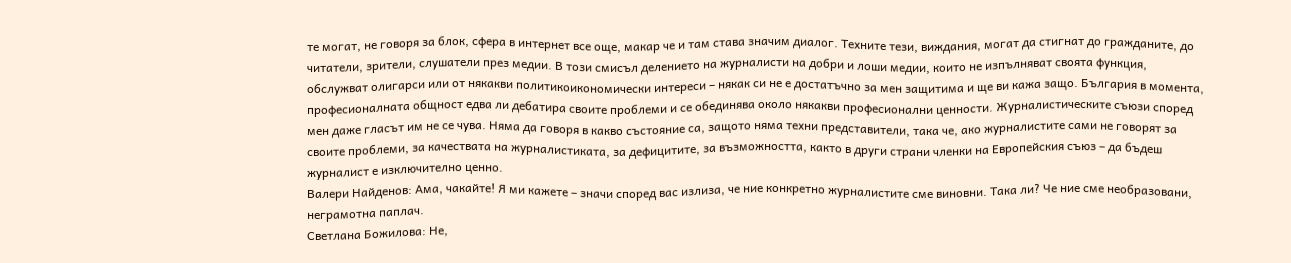те могат, не говоря за блок, сфера в интернет все още, макар че и там става значим диалог. Техните тези, виждания, могат да стигнат до гражданите, до читатели, зрители, слушатели през медии. В този смисъл делението на журналисти на добри и лоши медии, които не изпълняват своята функция, обслужват олигарси или от някакви политикоикономически интереси – някак си не е достатъчно за мен защитима и ще ви кажа защо. България в момента, професионалната общност едва ли дебатира своите проблеми и се обединява около някакви професионални ценности. Журналистическите съюзи според мен даже гласът им не се чува. Няма да говоря в какво състояние са, защото няма техни представители, така че, ако журналистите сами не говорят за своите проблеми, за качествата на журналистиката, за дефицитите, за възможността, както в други страни членки на Европейския съюз – да бъдеш журналист е изключително ценно.
Валери Найденов: Ама, чакайте! Я ми кажете – значи според вас излиза, че ние конкретно журналистите сме виновни. Така ли? Че ние сме необразовани, неграмотна паплач.
Светлана Божилова: Не,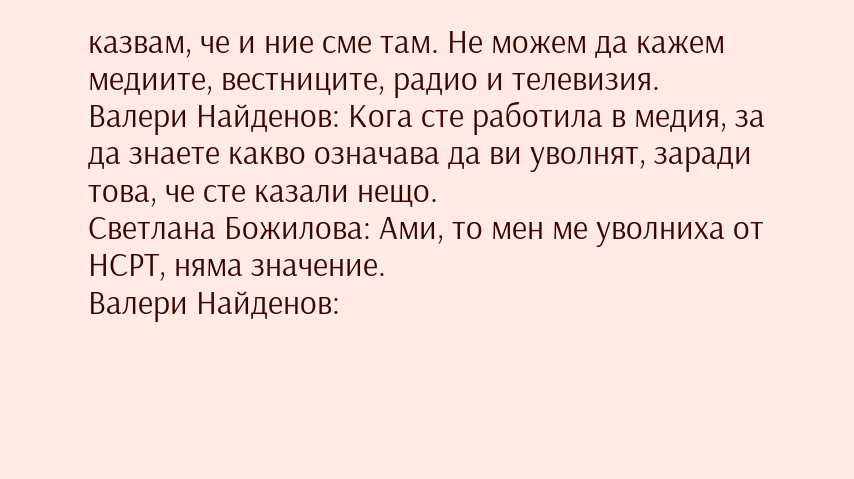казвам, че и ние сме там. Не можем да кажем медиите, вестниците, радио и телевизия.
Валери Найденов: Кога сте работила в медия, за да знаете какво означава да ви уволнят, заради това, че сте казали нещо.
Светлана Божилова: Ами, то мен ме уволниха от НСРТ, няма значение.
Валери Найденов: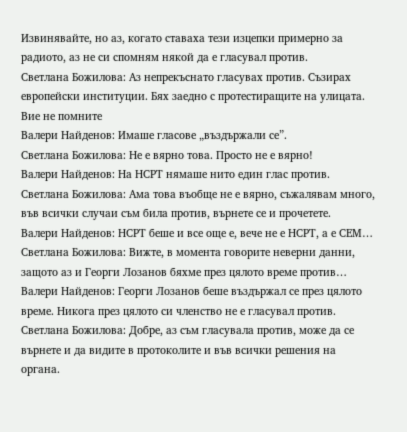Извинявайте, но аз, когато ставаха тези изцепки примерно за радиото, аз не си спомням някой да е гласувал против.
Светлана Божилова: Аз непрекъснато гласувах против. Съзирах европейски институции. Бях заедно с протестиращите на улицата. Вие не помните
Валери Найденов: Имаше гласове „въздържали се”.
Светлана Божилова: Не е вярно това. Просто не е вярно!
Валери Найденов: На НСРТ нямаше нито един глас против.
Светлана Божилова: Ама това въобще не е вярно, съжалявам много, във всички случаи съм била против, върнете се и прочетете.
Валери Найденов: НСРТ беше и все още е, вече не е НСРТ, а е СЕМ…
Светлана Божилова: Вижте, в момента говорите неверни данни, защото аз и Георги Лозанов бяхме през цялото време против…
Валери Найденов: Георги Лозанов беше въздържал се през цялото време. Никога през цялото си членство не е гласувал против.
Светлана Божилова: Добре, аз съм гласувала против, може да се върнете и да видите в протоколите и във всички решения на органа.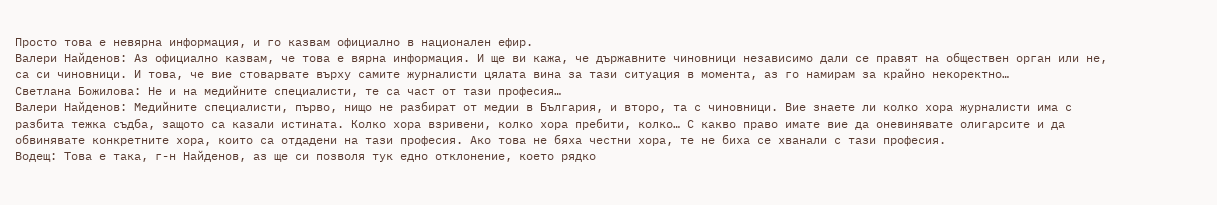Просто това е невярна информация, и го казвам официално в национален ефир.
Валери Найденов: Аз официално казвам, че това е вярна информация. И ще ви кажа, че държавните чиновници независимо дали се правят на обществен орган или не, са си чиновници. И това, че вие стоварвате върху самите журналисти цялата вина за тази ситуация в момента, аз го намирам за крайно некоректно…
Светлана Божилова: Не и на медийните специалисти, те са част от тази професия…
Валери Найденов: Медийните специалисти, първо, нищо не разбират от медии в България, и второ, та с чиновници. Вие знаете ли колко хора журналисти има с разбита тежка съдба, защото са казали истината. Колко хора взривени, колко хора пребити, колко… С какво право имате вие да оневинявате олигарсите и да обвинявате конкретните хора, които са отдадени на тази професия. Ако това не бяха честни хора, те не биха се хванали с тази професия.
Водещ: Това е така, г-н Найденов, аз ще си позволя тук едно отклонение, което рядко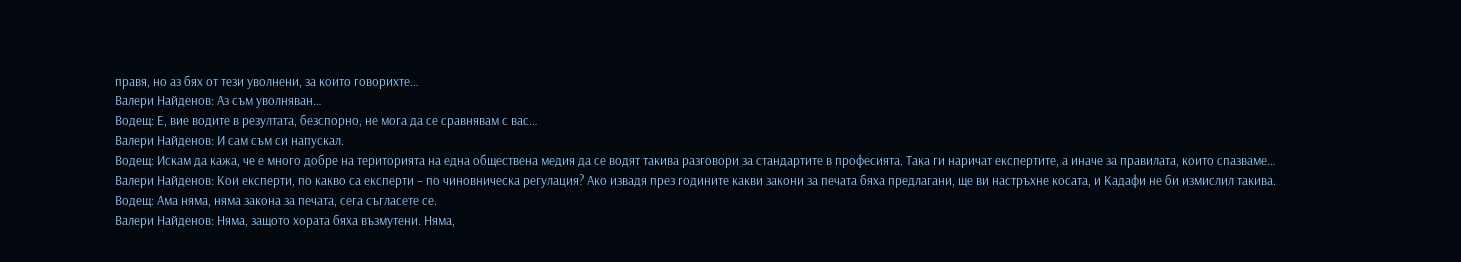правя, но аз бях от тези уволнени, за които говорихте…
Валери Найденов: Аз съм уволняван…
Водещ: Е, вие водите в резултата, безспорно, не мога да се сравнявам с вас…
Валери Найденов: И сам съм си напускал.
Водещ: Искам да кажа, че е много добре на територията на една обществена медия да се водят такива разговори за стандартите в професията. Така ги наричат експертите, а иначе за правилата, които спазваме…
Валери Найденов: Кои експерти, по какво са експерти – по чиновническа регулация? Ако извадя през годините какви закони за печата бяха предлагани, ще ви настръхне косата, и Кадафи не би измислил такива.
Водещ: Ама няма, няма закона за печата, сега съгласете се.
Валери Найденов: Няма, защото хората бяха възмутени. Няма,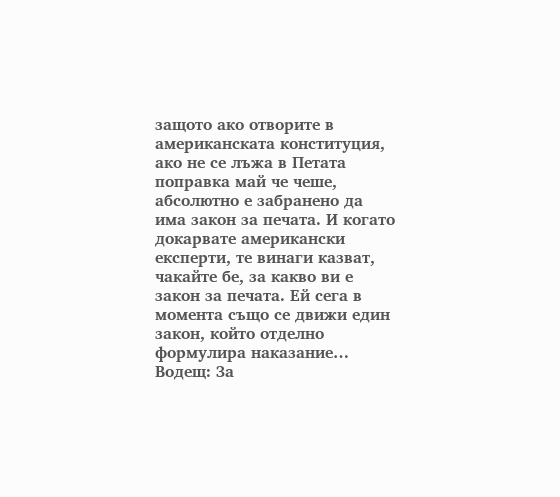защото ако отворите в американската конституция, ако не се лъжа в Петата поправка май че чеше, абсолютно е забранено да има закон за печата. И когато докарвате американски експерти, те винаги казват, чакайте бе, за какво ви е закон за печата. Ей сега в момента също се движи един закон, който отделно формулира наказание…
Водещ: За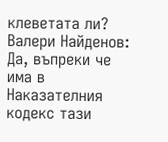клеветата ли?
Валери Найденов: Да, въпреки че има в Наказателния кодекс тази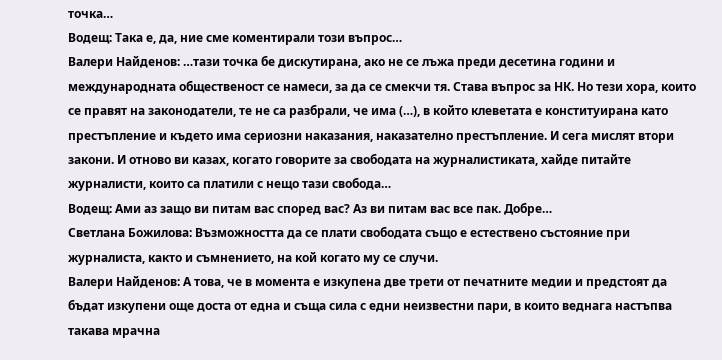точка…
Водещ: Така е, да, ние сме коментирали този въпрос…
Валери Найденов: …тази точка бе дискутирана, ако не се лъжа преди десетина години и международната общественост се намеси, за да се смекчи тя. Става въпрос за НК. Но тези хора, които се правят на законодатели, те не са разбрали, че има (…), в който клеветата е конституирана като престъпление и където има сериозни наказания, наказателно престъпление. И сега мислят втори закони. И отново ви казах, когато говорите за свободата на журналистиката, хайде питайте журналисти, които са платили с нещо тази свобода…
Водещ: Ами аз защо ви питам вас според вас? Аз ви питам вас все пак. Добре…
Светлана Божилова: Възможността да се плати свободата също е естествено състояние при журналиста, както и съмнението, на кой когато му се случи.
Валери Найденов: А това, че в момента е изкупена две трети от печатните медии и предстоят да бъдат изкупени още доста от една и съща сила с едни неизвестни пари, в които веднага настъпва такава мрачна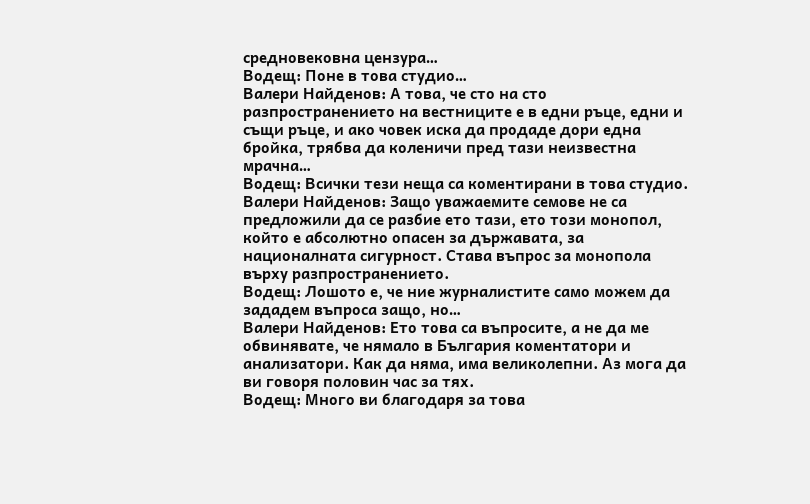средновековна цензура…
Водещ: Поне в това студио…
Валери Найденов: А това, че сто на сто разпространението на вестниците е в едни ръце, едни и същи ръце, и ако човек иска да продаде дори една бройка, трябва да коленичи пред тази неизвестна мрачна…
Водещ: Всички тези неща са коментирани в това студио.
Валери Найденов: Защо уважаемите семове не са предложили да се разбие ето тази, ето този монопол, който е абсолютно опасен за държавата, за националната сигурност. Става въпрос за монопола върху разпространението.
Водещ: Лошото е, че ние журналистите само можем да зададем въпроса защо, но…
Валери Найденов: Ето това са въпросите, а не да ме обвинявате, че нямало в България коментатори и анализатори. Как да няма, има великолепни. Аз мога да ви говоря половин час за тях.
Водещ: Много ви благодаря за това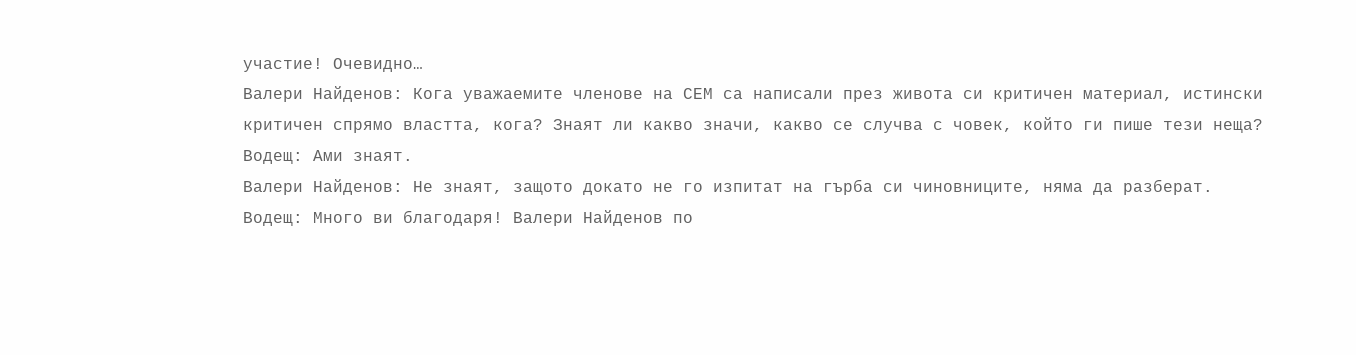участие! Очевидно…
Валери Найденов: Кога уважаемите членове на СЕМ са написали през живота си критичен материал, истински критичен спрямо властта, кога? Знаят ли какво значи, какво се случва с човек, който ги пише тези неща?
Водещ: Ами знаят.
Валери Найденов: Не знаят, защото докато не го изпитат на гърба си чиновниците, няма да разберат.
Водещ: Много ви благодаря! Валери Найденов по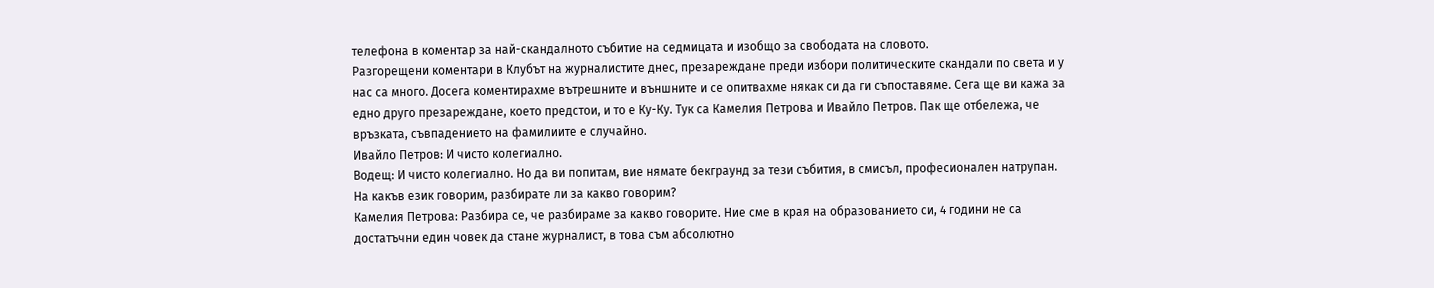телефона в коментар за най-скандалното събитие на седмицата и изобщо за свободата на словото.
Разгорещени коментари в Клубът на журналистите днес, презареждане преди избори политическите скандали по света и у нас са много. Досега коментирахме вътрешните и външните и се опитвахме някак си да ги съпоставяме. Сега ще ви кажа за едно друго презареждане, което предстои, и то е Ку-Ку. Тук са Камелия Петрова и Ивайло Петров. Пак ще отбележа, че връзката, съвпадението на фамилиите е случайно.
Ивайло Петров: И чисто колегиално.
Водещ: И чисто колегиално. Но да ви попитам, вие нямате бекграунд за тези събития, в смисъл, професионален натрупан. На какъв език говорим, разбирате ли за какво говорим?
Камелия Петрова: Разбира се, че разбираме за какво говорите. Ние сме в края на образованието си, 4 години не са достатъчни един човек да стане журналист, в това съм абсолютно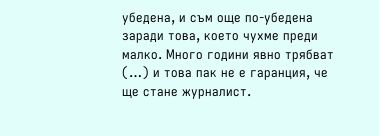убедена, и съм още по-убедена заради това, което чухме преди малко. Много години явно трябват (…) и това пак не е гаранция, че ще стане журналист.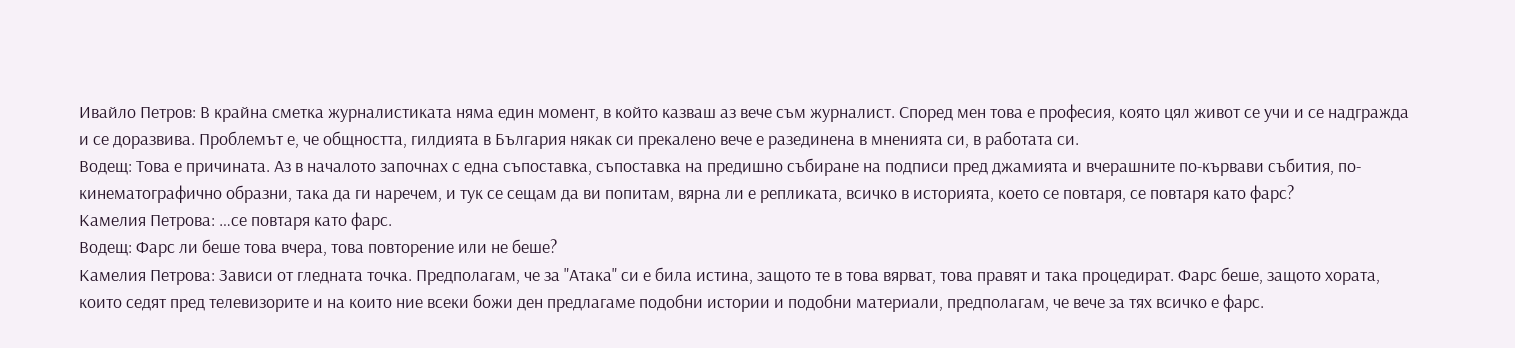Ивайло Петров: В крайна сметка журналистиката няма един момент, в който казваш аз вече съм журналист. Според мен това е професия, която цял живот се учи и се надгражда и се доразвива. Проблемът е, че общността, гилдията в България някак си прекалено вече е разединена в мненията си, в работата си.
Водещ: Това е причината. Аз в началото започнах с една съпоставка, съпоставка на предишно събиране на подписи пред джамията и вчерашните по-кървави събития, по-кинематографично образни, така да ги наречем, и тук се сещам да ви попитам, вярна ли е репликата, всичко в историята, което се повтаря, се повтаря като фарс?
Камелия Петрова: …се повтаря като фарс.
Водещ: Фарс ли беше това вчера, това повторение или не беше?
Камелия Петрова: Зависи от гледната точка. Предполагам, че за "Атака" си е била истина, защото те в това вярват, това правят и така процедират. Фарс беше, защото хората, които седят пред телевизорите и на които ние всеки божи ден предлагаме подобни истории и подобни материали, предполагам, че вече за тях всичко е фарс.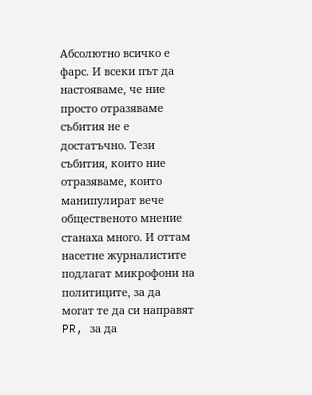Абсолютно всичко е фарс. И всеки път да настояваме, че ние просто отразяваме събития не е достатъчно. Тези събития, които ние отразяваме, които манипулират вече общественото мнение станаха много. И оттам насетне журналистите подлагат микрофони на политиците, за да могат те да си направят PR, за да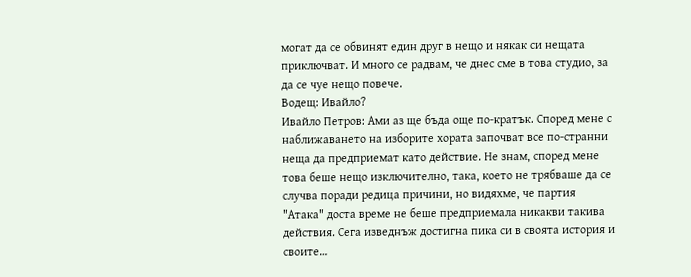могат да се обвинят един друг в нещо и някак си нещата приключват. И много се радвам, че днес сме в това студио, за да се чуе нещо повече.
Водещ: Ивайло?
Ивайло Петров: Ами аз ще бъда още по-кратък. Според мене с наближаването на изборите хората започват все по-странни неща да предприемат като действие. Не знам, според мене това беше нещо изключително, така, което не трябваше да се случва поради редица причини, но видяхме, че партия "Атака" доста време не беше предприемала никакви такива действия. Сега изведнъж достигна пика си в своята история и своите…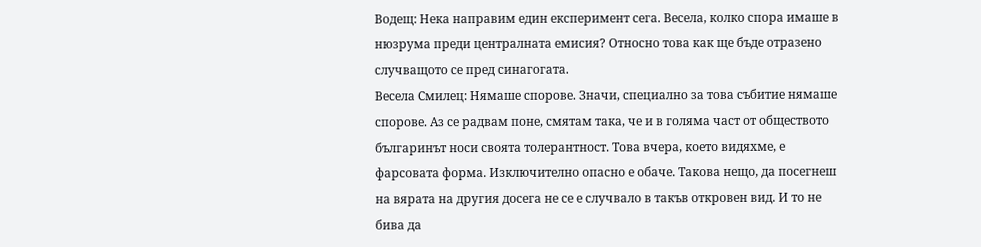Водещ: Нека направим един експеримент сега. Весела, колко спора имаше в нюзрума преди централната емисия? Относно това как ще бъде отразено случващото се пред синагогата.
Весела Смилец: Нямаше спорове. Значи, специално за това събитие нямаше спорове. Аз се радвам поне, смятам така, че и в голяма част от обществото българинът носи своята толерантност. Това вчера, което видяхме, е фарсовата форма. Изключително опасно е обаче. Такова нещо, да посегнеш на вярата на другия досега не се е случвало в такъв откровен вид. И то не бива да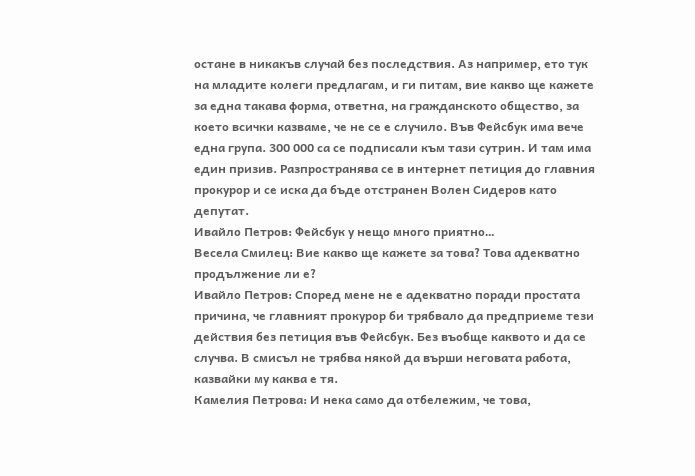остане в никакъв случай без последствия. Аз например, ето тук на младите колеги предлагам, и ги питам, вие какво ще кажете за една такава форма, ответна, на гражданското общество, за което всички казваме, че не се е случило. Във Фейсбук има вече една група. 300 000 са се подписали към тази сутрин. И там има един призив. Разпространява се в интернет петиция до главния прокурор и се иска да бъде отстранен Волен Сидеров като депутат.
Ивайло Петров: Фейсбук у нещо много приятно…
Весела Смилец: Вие какво ще кажете за това? Това адекватно продължение ли е?
Ивайло Петров: Според мене не е адекватно поради простата причина, че главният прокурор би трябвало да предприеме тези действия без петиция във Фейсбук. Без въобще каквото и да се случва. В смисъл не трябва някой да върши неговата работа, казвайки му каква е тя.
Камелия Петрова: И нека само да отбележим, че това,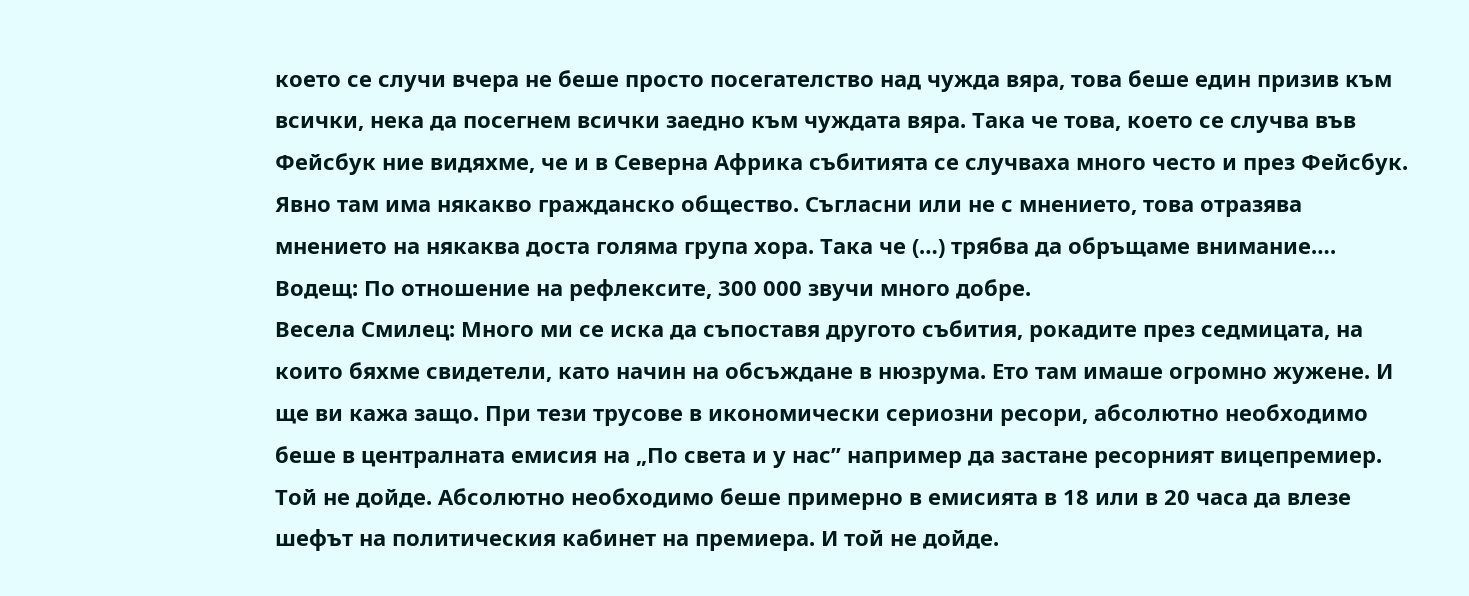което се случи вчера не беше просто посегателство над чужда вяра, това беше един призив към всички, нека да посегнем всички заедно към чуждата вяра. Така че това, което се случва във Фейсбук ние видяхме, че и в Северна Африка събитията се случваха много често и през Фейсбук. Явно там има някакво гражданско общество. Съгласни или не с мнението, това отразява мнението на някаква доста голяма група хора. Така че (…) трябва да обръщаме внимание….
Водещ: По отношение на рефлексите, 300 000 звучи много добре.
Весела Смилец: Много ми се иска да съпоставя другото събития, рокадите през седмицата, на които бяхме свидетели, като начин на обсъждане в нюзрума. Ето там имаше огромно жужене. И ще ви кажа защо. При тези трусове в икономически сериозни ресори, абсолютно необходимо беше в централната емисия на „По света и у нас” например да застане ресорният вицепремиер. Той не дойде. Абсолютно необходимо беше примерно в емисията в 18 или в 20 часа да влезе шефът на политическия кабинет на премиера. И той не дойде.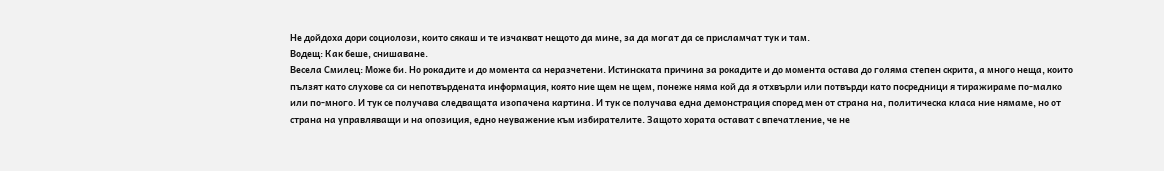Не дойдоха дори социолози, които сякаш и те изчакват нещото да мине, за да могат да се присламчат тук и там.
Водещ: Как беше, снишаване.
Весела Смилец: Може би. Но рокадите и до момента са неразчетени. Истинската причина за рокадите и до момента остава до голяма степен скрита, а много неща, които пълзят като слухове са си непотвърдената информация, която ние щем не щем, понеже няма кой да я отхвърли или потвърди като посредници я тиражираме по-малко или по-много. И тук се получава следващата изопачена картина. И тук се получава една демонстрация според мен от страна на, политическа класа ние нямаме, но от страна на управляващи и на опозиция, едно неуважение към избирателите. Защото хората остават с впечатление, че не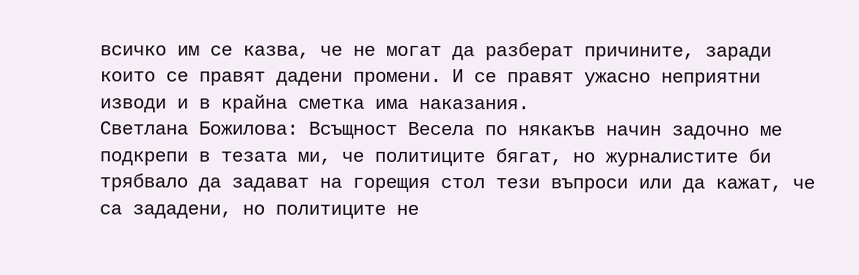всичко им се казва, че не могат да разберат причините, заради които се правят дадени промени. И се правят ужасно неприятни изводи и в крайна сметка има наказания.
Светлана Божилова: Всъщност Весела по някакъв начин задочно ме подкрепи в тезата ми, че политиците бягат, но журналистите би трябвало да задават на горещия стол тези въпроси или да кажат, че са зададени, но политиците не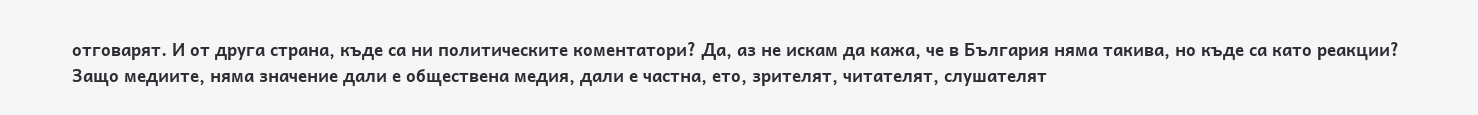отговарят. И от друга страна, къде са ни политическите коментатори? Да, аз не искам да кажа, че в България няма такива, но къде са като реакции? Защо медиите, няма значение дали е обществена медия, дали е частна, ето, зрителят, читателят, слушателят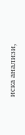иска анализи,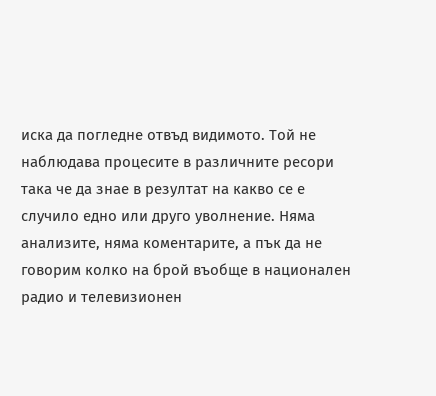иска да погледне отвъд видимото. Той не наблюдава процесите в различните ресори така че да знае в резултат на какво се е случило едно или друго уволнение. Няма анализите, няма коментарите, а пък да не говорим колко на брой въобще в национален радио и телевизионен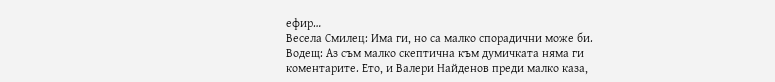ефир…
Весела Смилец: Има ги, но са малко спорадични може би.
Водещ: Аз съм малко скептична към думичката няма ги коментарите. Ето, и Валери Найденов преди малко каза,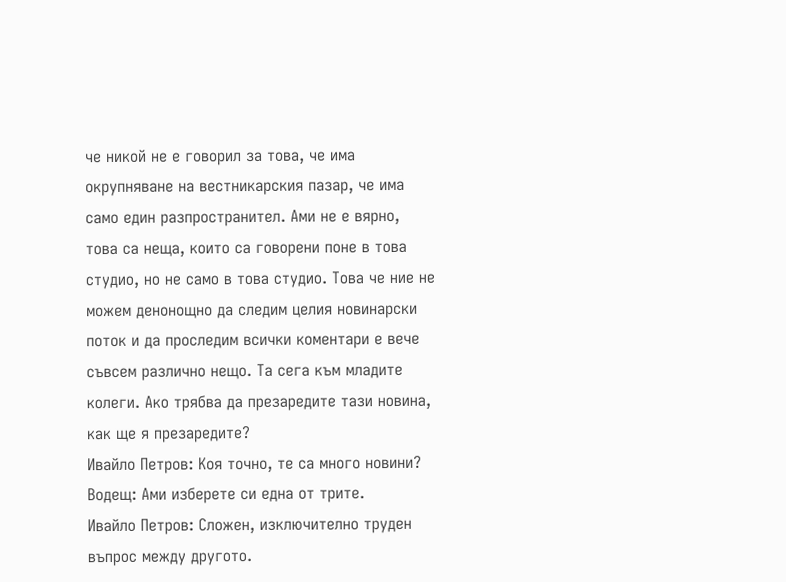че никой не е говорил за това, че има окрупняване на вестникарския пазар, че има само един разпространител. Ами не е вярно, това са неща, които са говорени поне в това студио, но не само в това студио. Това че ние не можем денонощно да следим целия новинарски поток и да проследим всички коментари е вече съвсем различно нещо. Та сега към младите колеги. Ако трябва да презаредите тази новина, как ще я презаредите?
Ивайло Петров: Коя точно, те са много новини?
Водещ: Ами изберете си една от трите.
Ивайло Петров: Сложен, изключително труден въпрос между другото.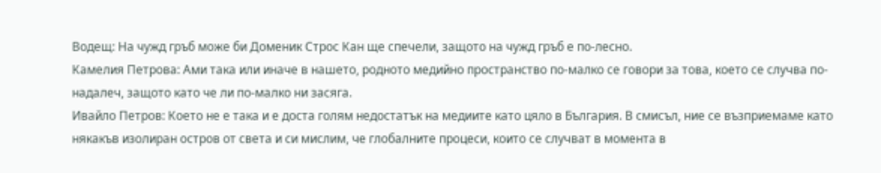Водещ: На чужд гръб може би Доменик Строс Кан ще спечели, защото на чужд гръб е по-лесно.
Камелия Петрова: Ами така или иначе в нашето, родното медийно пространство по-малко се говори за това, което се случва по-надалеч, защото като че ли по-малко ни засяга.
Ивайло Петров: Което не е така и е доста голям недостатък на медиите като цяло в България. В смисъл, ние се възприемаме като някакъв изолиран остров от света и си мислим, че глобалните процеси, които се случват в момента в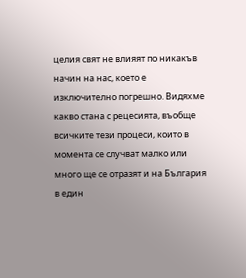целия свят не влияят по никакъв начин на нас, което е изключително погрешно. Видяхме какво стана с рецесията, въобще всичките тези процеси, които в момента се случват малко или много ще се отразят и на България в един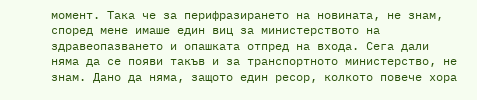момент. Така че за перифразирането на новината, не знам, според мене имаше един виц за министерството на здравеопазването и опашката отпред на входа. Сега дали няма да се появи такъв и за транспортното министерство, не знам. Дано да няма, защото един ресор, колкото повече хора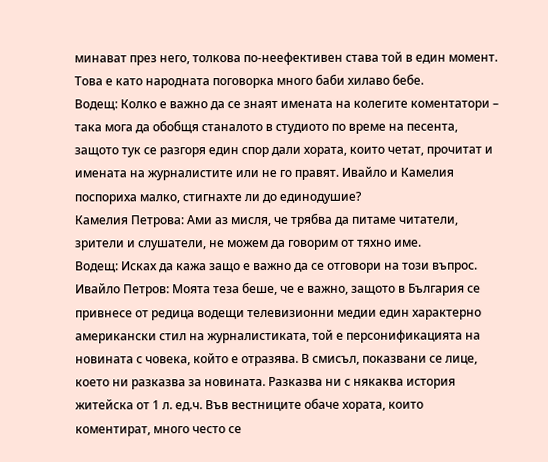минават през него, толкова по-неефективен става той в един момент. Това е като народната поговорка много баби хилаво бебе.
Водещ: Колко е важно да се знаят имената на колегите коментатори – така мога да обобщя станалото в студиото по време на песента, защото тук се разгоря един спор дали хората, които четат, прочитат и имената на журналистите или не го правят. Ивайло и Камелия поспориха малко, стигнахте ли до единодушие?
Камелия Петрова: Ами аз мисля, че трябва да питаме читатели, зрители и слушатели, не можем да говорим от тяхно име.
Водещ: Исках да кажа защо е важно да се отговори на този въпрос.
Ивайло Петров: Моята теза беше, че е важно, защото в България се привнесе от редица водещи телевизионни медии един характерно американски стил на журналистиката, той е персонификацията на новината с човека, който е отразява. В смисъл, показвани се лице, което ни разказва за новината. Разказва ни с някаква история житейска от 1 л. ед.ч. Във вестниците обаче хората, които коментират, много често се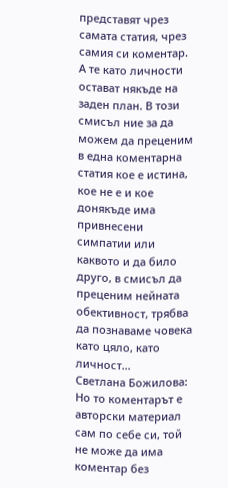представят чрез самата статия, чрез самия си коментар. А те като личности остават някъде на заден план. В този смисъл ние за да можем да преценим в една коментарна статия кое е истина, кое не е и кое донякъде има привнесени симпатии или каквото и да било друго, в смисъл да преценим нейната обективност, трябва да познаваме човека като цяло, като личност…
Светлана Божилова: Но то коментарът е авторски материал сам по себе си, той не може да има коментар без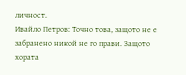личност.
Ивайло Петров: Точно това, защото не е забранено никой не го прави. Защото хората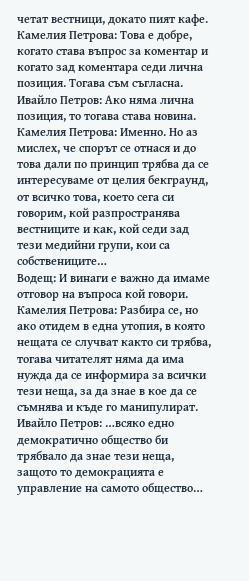четат вестници, докато пият кафе.
Камелия Петрова: Това е добре, когато става въпрос за коментар и когато зад коментара седи лична позиция. Тогава съм съгласна.
Ивайло Петров: Ако няма лична позиция, то тогава става новина.
Камелия Петрова: Именно. Но аз мислех, че спорът се отнася и до това дали по принцип трябва да се интересуваме от целия бекграунд, от всичко това, което сега си говорим, кой разпространява вестниците и как, кой седи зад тези медийни групи, кои са собствениците…
Водещ: И винаги е важно да имаме отговор на въпроса кой говори.
Камелия Петрова: Разбира се, но ако отидем в една утопия, в която нещата се случват както си трябва, тогава читателят няма да има нужда да се информира за всички тези неща, за да знае в кое да се съмнява и къде го манипулират.
Ивайло Петров: …всяко едно демократично общество би трябвало да знае тези неща, защото то демокрацията е управление на самото общество…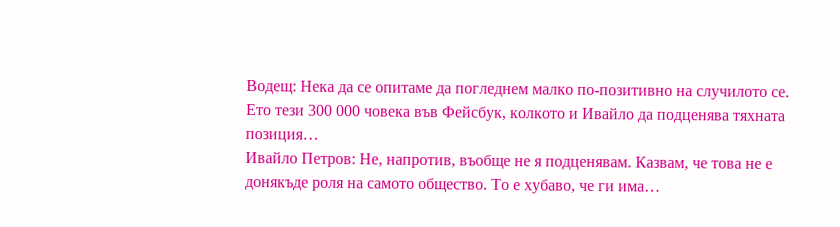Водещ: Нека да се опитаме да погледнем малко по-позитивно на случилото се. Ето тези 300 000 човека във Фейсбук, колкото и Ивайло да подценява тяхната позиция…
Ивайло Петров: Не, напротив, въобще не я подценявам. Казвам, че това не е донякъде роля на самото общество. То е хубаво, че ги има…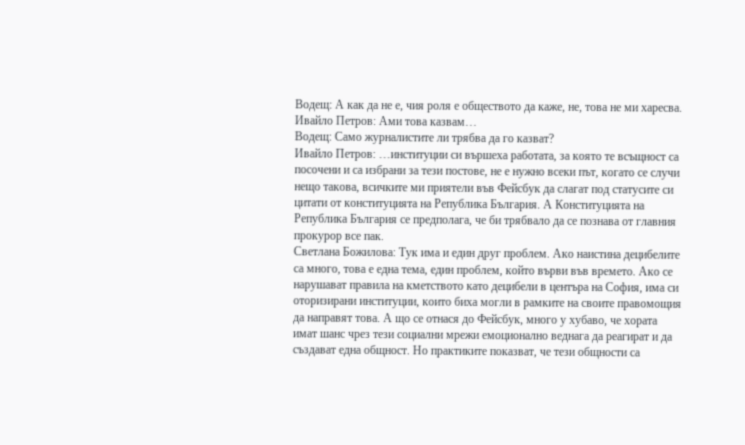Водещ: А как да не е, чия роля е обществото да каже, не, това не ми харесва.
Ивайло Петров: Ами това казвам…
Водещ: Само журналистите ли трябва да го казват?
Ивайло Петров: …институции си вършеха работата, за която те всъщност са посочени и са избрани за тези постове, не е нужно всеки път, когато се случи нещо такова, всичките ми приятели във Фейсбук да слагат под статусите си цитати от конституцията на Република България. А Конституцията на Република България се предполага, че би трябвало да се познава от главния прокурор все пак.
Светлана Божилова: Тук има и един друг проблем. Ако наистина децибелите са много, това е една тема, един проблем, който върви във времето. Ако се нарушават правила на кметството като децибели в центъра на София, има си оторизирани институции, които биха могли в рамките на своите правомощия да направят това. А що се отнася до Фейсбук, много у хубаво, че хората имат шанс чрез тези социални мрежи емоционално веднага да реагират и да създават една общност. Но практиките показват, че тези общности са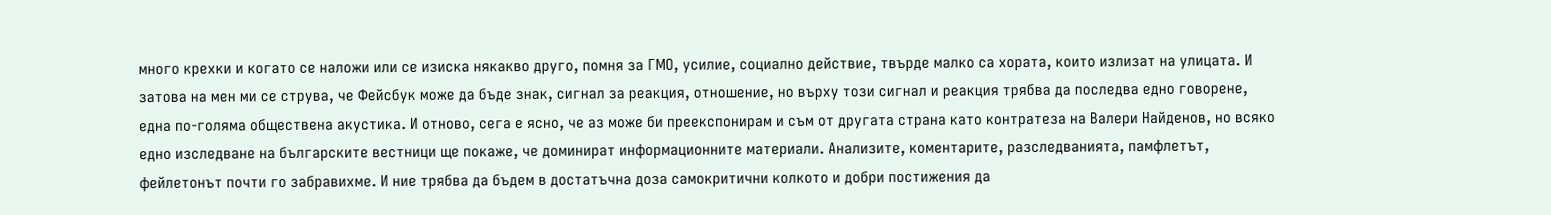много крехки и когато се наложи или се изиска някакво друго, помня за ГМО, усилие, социално действие, твърде малко са хората, които излизат на улицата. И затова на мен ми се струва, че Фейсбук може да бъде знак, сигнал за реакция, отношение, но върху този сигнал и реакция трябва да последва едно говорене, една по-голяма обществена акустика. И отново, сега е ясно, че аз може би преекспонирам и съм от другата страна като контратеза на Валери Найденов, но всяко едно изследване на българските вестници ще покаже, че доминират информационните материали. Анализите, коментарите, разследванията, памфлетът, фейлетонът почти го забравихме. И ние трябва да бъдем в достатъчна доза самокритични колкото и добри постижения да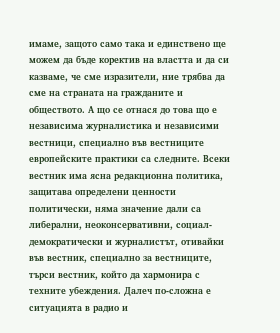имаме, защото само така и единствено ще можем да бъде коректив на властта и да си казваме, че сме изразители, ние трябва да сме на страната на гражданите и обществото. А що се отнася до това що е независима журналистика и независими вестници, специално във вестниците европейските практики са следните. Всеки вестник има ясна редакционна политика, защитава определени ценности политически, няма значение дали са либерални, неоконсервативни, социал-демократически и журналистът, отивайки във вестник, специално за вестниците, търси вестник, който да хармонира с техните убеждения. Далеч по-сложна е ситуацията в радио и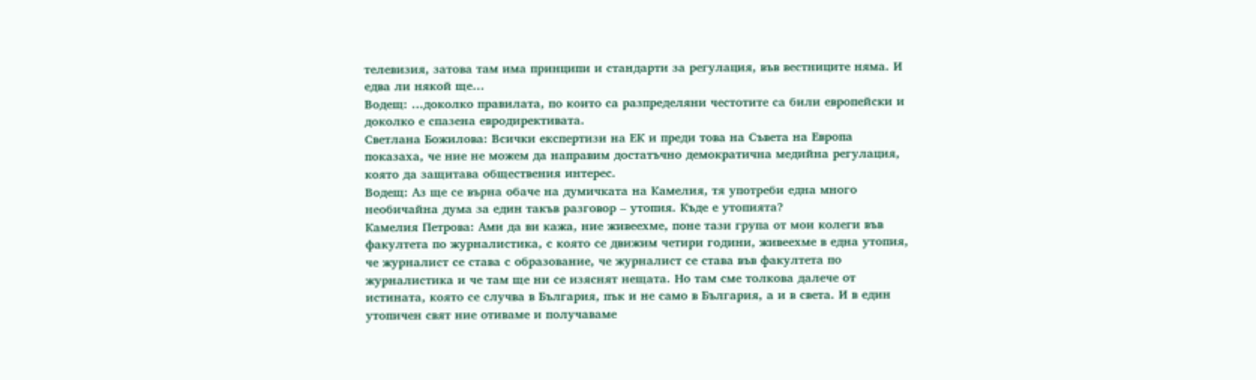телевизия, затова там има принципи и стандарти за регулация, във вестниците няма. И едва ли някой ще…
Водещ: …доколко правилата, по които са разпределяни честотите са били европейски и доколко е спазена евродирективата.
Светлана Божилова: Всички експертизи на ЕК и преди това на Съвета на Европа показаха, че ние не можем да направим достатъчно демократична медийна регулация, която да защитава обществения интерес.
Водещ: Аз ще се върна обаче на думичката на Камелия, тя употреби една много необичайна дума за един такъв разговор – утопия. Къде е утопията?
Камелия Петрова: Ами да ви кажа, ние живеехме, поне тази група от мои колеги във факултета по журналистика, с която се движим четири години, живеехме в една утопия, че журналист се става с образование, че журналист се става във факултета по журналистика и че там ще ни се изяснят нещата. Но там сме толкова далече от истината, която се случва в България, пък и не само в България, а и в света. И в един утопичен свят ние отиваме и получаваме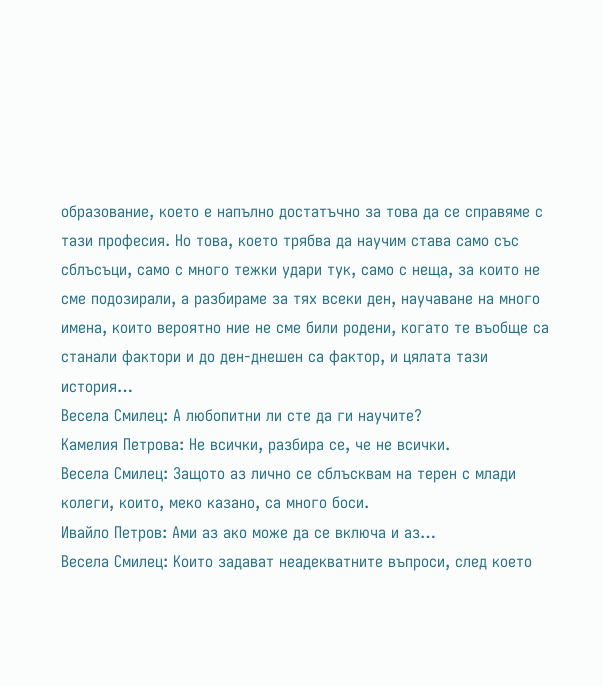образование, което е напълно достатъчно за това да се справяме с тази професия. Но това, което трябва да научим става само със сблъсъци, само с много тежки удари тук, само с неща, за които не сме подозирали, а разбираме за тях всеки ден, научаване на много имена, които вероятно ние не сме били родени, когато те въобще са станали фактори и до ден-днешен са фактор, и цялата тази история…
Весела Смилец: А любопитни ли сте да ги научите?
Камелия Петрова: Не всички, разбира се, че не всички.
Весела Смилец: Защото аз лично се сблъсквам на терен с млади колеги, които, меко казано, са много боси.
Ивайло Петров: Ами аз ако може да се включа и аз…
Весела Смилец: Които задават неадекватните въпроси, след което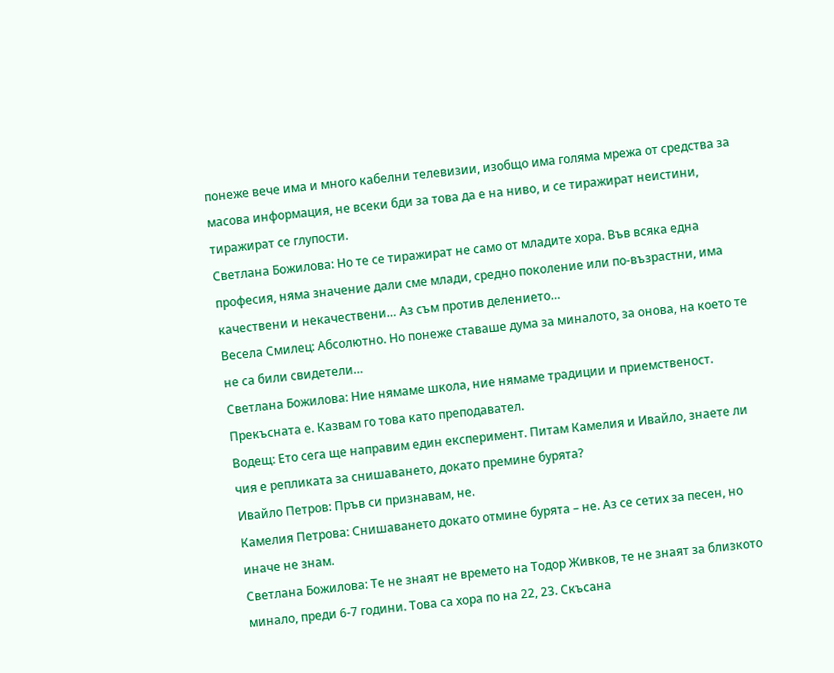понеже вече има и много кабелни телевизии, изобщо има голяма мрежа от средства за масова информация, не всеки бди за това да е на ниво, и се тиражират неистини, тиражират се глупости.
Светлана Божилова: Но те се тиражират не само от младите хора. Във всяка една професия, няма значение дали сме млади, средно поколение или по-възрастни, има качествени и некачествени… Аз съм против делението…
Весела Смилец: Абсолютно. Но понеже ставаше дума за миналото, за онова, на което те не са били свидетели…
Светлана Божилова: Ние нямаме школа, ние нямаме традиции и приемственост. Прекъсната е. Казвам го това като преподавател.
Водещ: Ето сега ще направим един експеримент. Питам Камелия и Ивайло, знаете ли чия е репликата за снишаването, докато премине бурята?
Ивайло Петров: Пръв си признавам, не.
Камелия Петрова: Снишаването докато отмине бурята – не. Аз се сетих за песен, но иначе не знам.
Светлана Божилова: Те не знаят не времето на Тодор Живков, те не знаят за близкото минало, преди 6-7 години. Това са хора по на 22, 23. Скъсана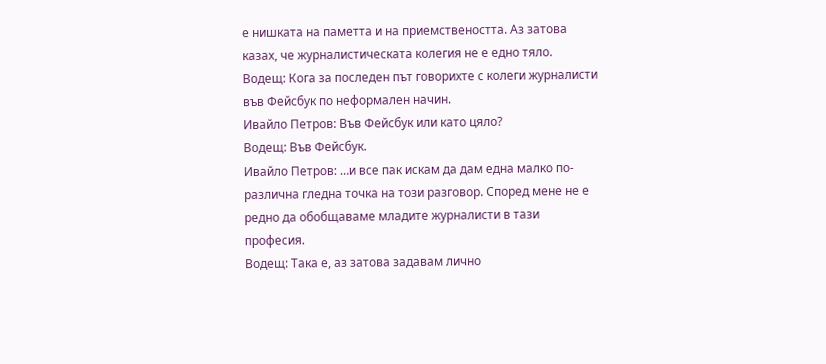е нишката на паметта и на приемствеността. Аз затова казах, че журналистическата колегия не е едно тяло.
Водещ: Кога за последен път говорихте с колеги журналисти във Фейсбук по неформален начин.
Ивайло Петров: Във Фейсбук или като цяло?
Водещ: Във Фейсбук.
Ивайло Петров: …и все пак искам да дам една малко по-различна гледна точка на този разговор. Според мене не е редно да обобщаваме младите журналисти в тази професия.
Водещ: Така е, аз затова задавам лично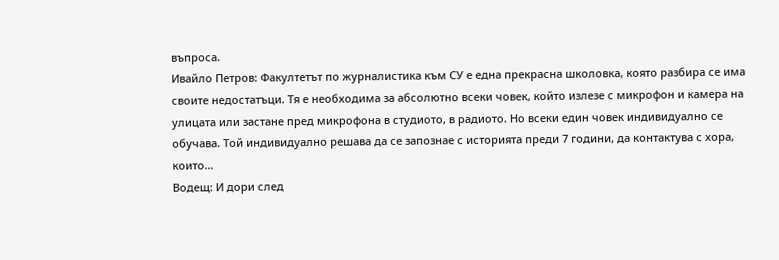въпроса.
Ивайло Петров: Факултетът по журналистика към СУ е една прекрасна школовка, която разбира се има своите недостатъци. Тя е необходима за абсолютно всеки човек, който излезе с микрофон и камера на улицата или застане пред микрофона в студиото, в радиото. Но всеки един човек индивидуално се обучава. Той индивидуално решава да се запознае с историята преди 7 години, да контактува с хора, които…
Водещ: И дори след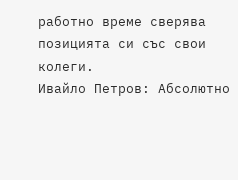работно време сверява позицията си със свои колеги.
Ивайло Петров: Абсолютно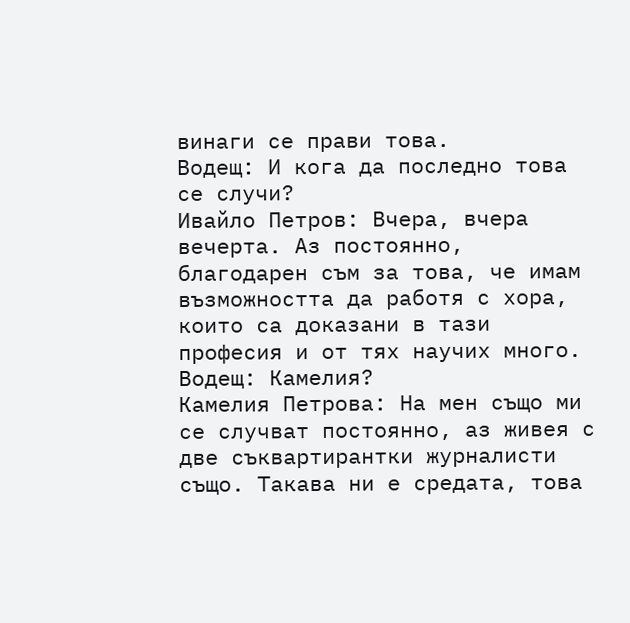винаги се прави това.
Водещ: И кога да последно това се случи?
Ивайло Петров: Вчера, вчера вечерта. Аз постоянно, благодарен съм за това, че имам възможността да работя с хора, които са доказани в тази професия и от тях научих много.
Водещ: Камелия?
Камелия Петрова: На мен също ми се случват постоянно, аз живея с две съквартирантки журналисти също. Такава ни е средата, това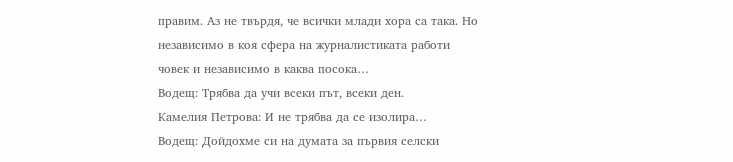правим. Аз не твърдя, че всички млади хора са така. Но независимо в коя сфера на журналистиката работи човек и независимо в каква посока…
Водещ: Трябва да учи всеки път, всеки ден.
Камелия Петрова: И не трябва да се изолира…
Водещ: Дойдохме си на думата за първия селски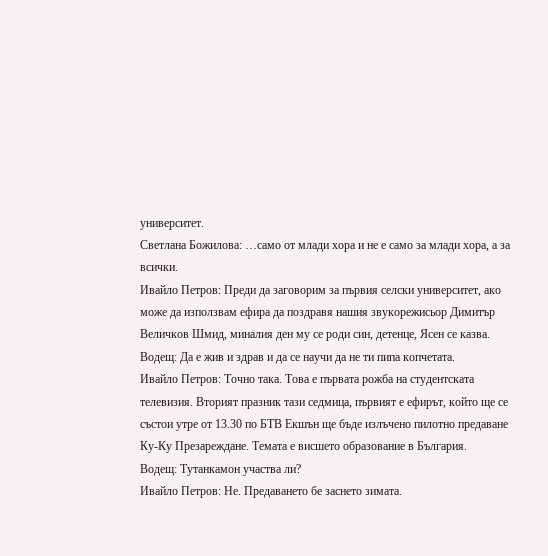университет.
Светлана Божилова: …само от млади хора и не е само за млади хора, а за всички.
Ивайло Петров: Преди да заговорим за първия селски университет, ако може да използвам ефира да поздравя нашия звукорежисьор Димитър Величков Шмид, миналия ден му се роди син, детенце, Ясен се казва.
Водещ: Да е жив и здрав и да се научи да не ти пипа копчетата.
Ивайло Петров: Точно така. Това е първата рожба на студентската телевизия. Вторият празник тази седмица, първият е ефирът, който ще се състои утре от 13.30 по БТВ Екшън ще бъде излъчено пилотно предаване Ку-Ку Презареждане. Темата е висшето образование в България.
Водещ: Тутанкамон участва ли?
Ивайло Петров: Не. Предаването бе заснето зимата.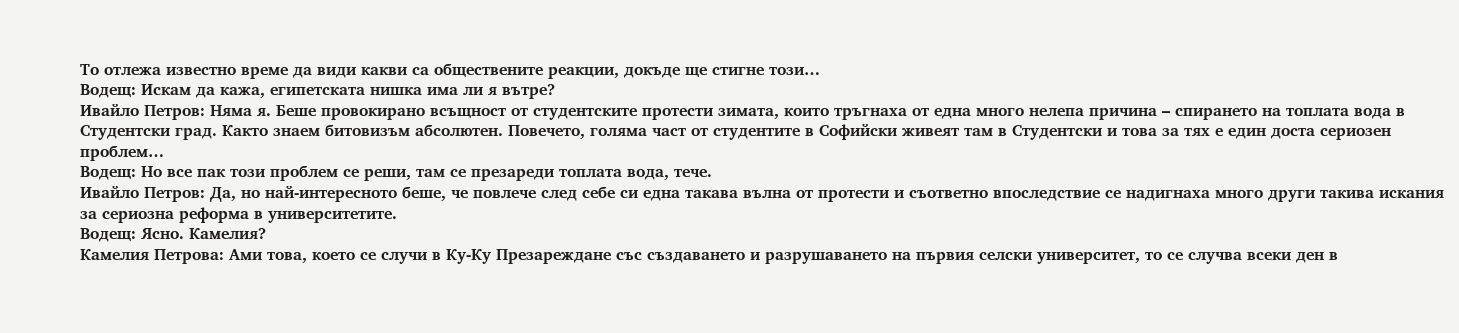То отлежа известно време да види какви са обществените реакции, докъде ще стигне този…
Водещ: Искам да кажа, египетската нишка има ли я вътре?
Ивайло Петров: Няма я. Беше провокирано всъщност от студентските протести зимата, които тръгнаха от една много нелепа причина – спирането на топлата вода в Студентски град. Както знаем битовизъм абсолютен. Повечето, голяма част от студентите в Софийски живеят там в Студентски и това за тях е един доста сериозен проблем…
Водещ: Но все пак този проблем се реши, там се презареди топлата вода, тече.
Ивайло Петров: Да, но най-интересното беше, че повлече след себе си една такава вълна от протести и съответно впоследствие се надигнаха много други такива искания за сериозна реформа в университетите.
Водещ: Ясно. Камелия?
Камелия Петрова: Ами това, което се случи в Ку-Ку Презареждане със създаването и разрушаването на първия селски университет, то се случва всеки ден в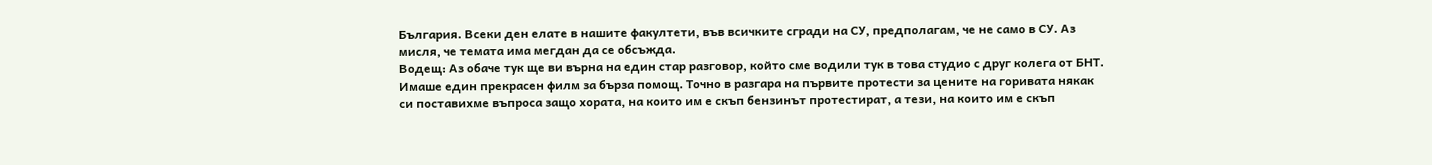България. Всеки ден елате в нашите факултети, във всичките сгради на СУ, предполагам, че не само в СУ. Аз мисля, че темата има мегдан да се обсъжда.
Водещ: Аз обаче тук ще ви върна на един стар разговор, който сме водили тук в това студио с друг колега от БНТ. Имаше един прекрасен филм за бърза помощ. Точно в разгара на първите протести за цените на горивата някак си поставихме въпроса защо хората, на които им е скъп бензинът протестират, а тези, на които им е скъп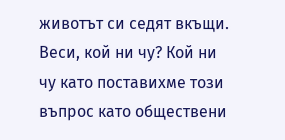животът си седят вкъщи. Веси, кой ни чу? Кой ни чу като поставихме този въпрос като обществени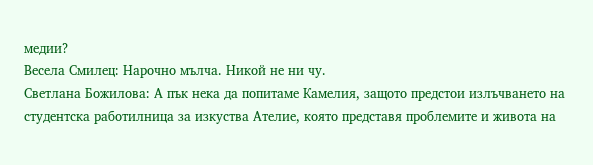медии?
Весела Смилец: Нарочно мълча. Никой не ни чу.
Светлана Божилова: А пък нека да попитаме Камелия, защото предстои излъчването на студентска работилница за изкуства Ателие, която представя проблемите и живота на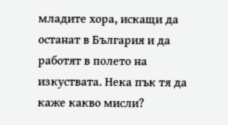младите хора, искащи да останат в България и да работят в полето на изкуствата. Нека пък тя да каже какво мисли?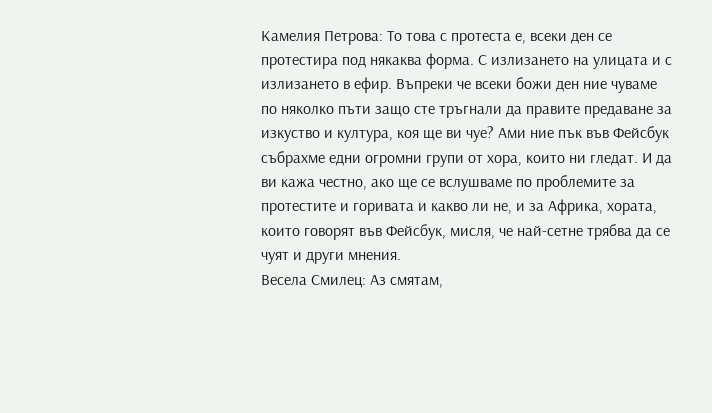Камелия Петрова: То това с протеста е, всеки ден се протестира под някаква форма. С излизането на улицата и с излизането в ефир. Въпреки че всеки божи ден ние чуваме по няколко пъти защо сте тръгнали да правите предаване за изкуство и култура, коя ще ви чуе? Ами ние пък във Фейсбук събрахме едни огромни групи от хора, които ни гледат. И да ви кажа честно, ако ще се вслушваме по проблемите за протестите и горивата и какво ли не, и за Африка, хората, които говорят във Фейсбук, мисля, че най-сетне трябва да се чуят и други мнения.
Весела Смилец: Аз смятам,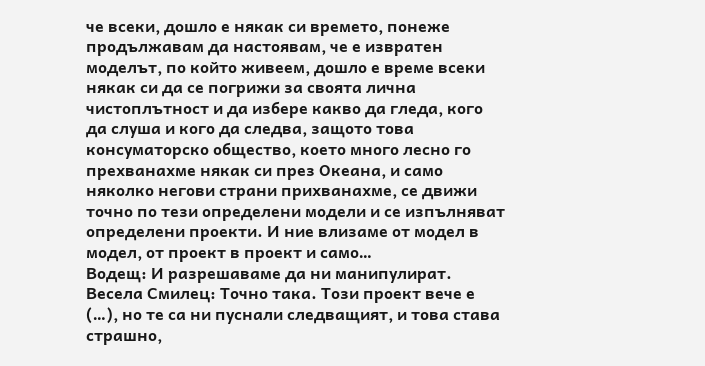че всеки, дошло е някак си времето, понеже продължавам да настоявам, че е извратен моделът, по който живеем, дошло е време всеки някак си да се погрижи за своята лична чистоплътност и да избере какво да гледа, кого да слуша и кого да следва, защото това консуматорско общество, което много лесно го прехванахме някак си през Океана, и само няколко негови страни прихванахме, се движи точно по тези определени модели и се изпълняват определени проекти. И ние влизаме от модел в модел, от проект в проект и само…
Водещ: И разрешаваме да ни манипулират.
Весела Смилец: Точно така. Този проект вече е (…), но те са ни пуснали следващият, и това става страшно,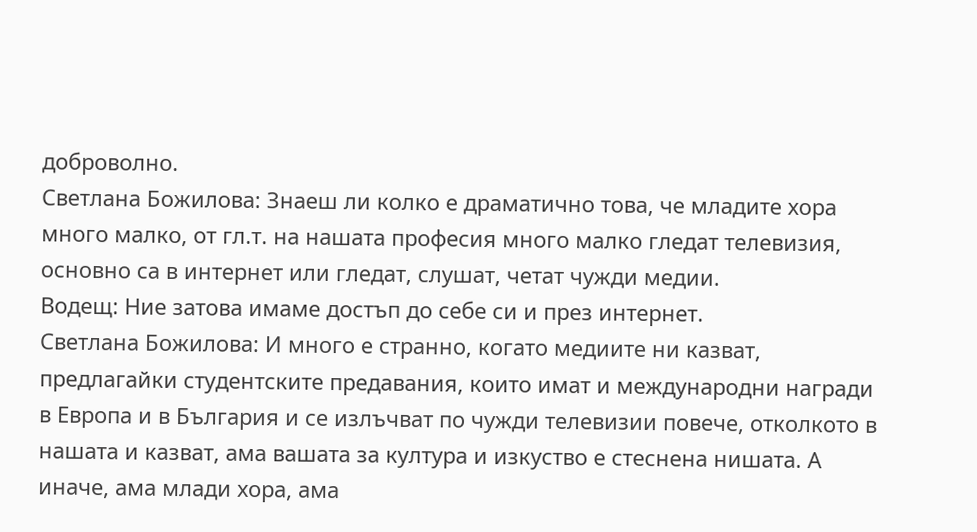доброволно.
Светлана Божилова: Знаеш ли колко е драматично това, че младите хора много малко, от гл.т. на нашата професия много малко гледат телевизия, основно са в интернет или гледат, слушат, четат чужди медии.
Водещ: Ние затова имаме достъп до себе си и през интернет.
Светлана Божилова: И много е странно, когато медиите ни казват, предлагайки студентските предавания, които имат и международни награди в Европа и в България и се излъчват по чужди телевизии повече, отколкото в нашата и казват, ама вашата за култура и изкуство е стеснена нишата. А иначе, ама млади хора, ама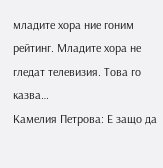младите хора ние гоним рейтинг. Младите хора не гледат телевизия. Това го казва…
Камелия Петрова: Е защо да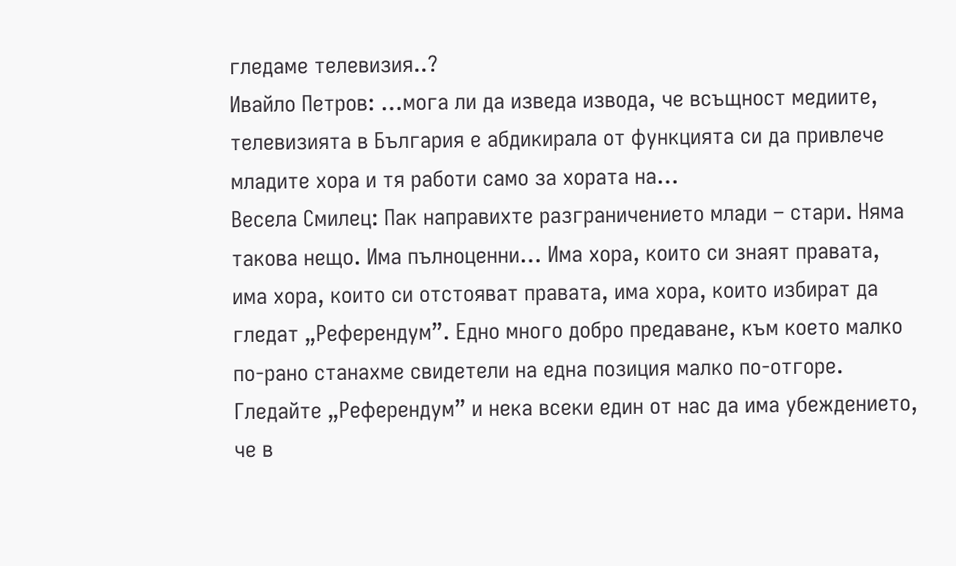гледаме телевизия..?
Ивайло Петров: …мога ли да изведа извода, че всъщност медиите, телевизията в България е абдикирала от функцията си да привлече младите хора и тя работи само за хората на…
Весела Смилец: Пак направихте разграничението млади – стари. Няма такова нещо. Има пълноценни… Има хора, които си знаят правата, има хора, които си отстояват правата, има хора, които избират да гледат „Референдум”. Едно много добро предаване, към което малко по-рано станахме свидетели на една позиция малко по-отгоре. Гледайте „Референдум” и нека всеки един от нас да има убеждението, че в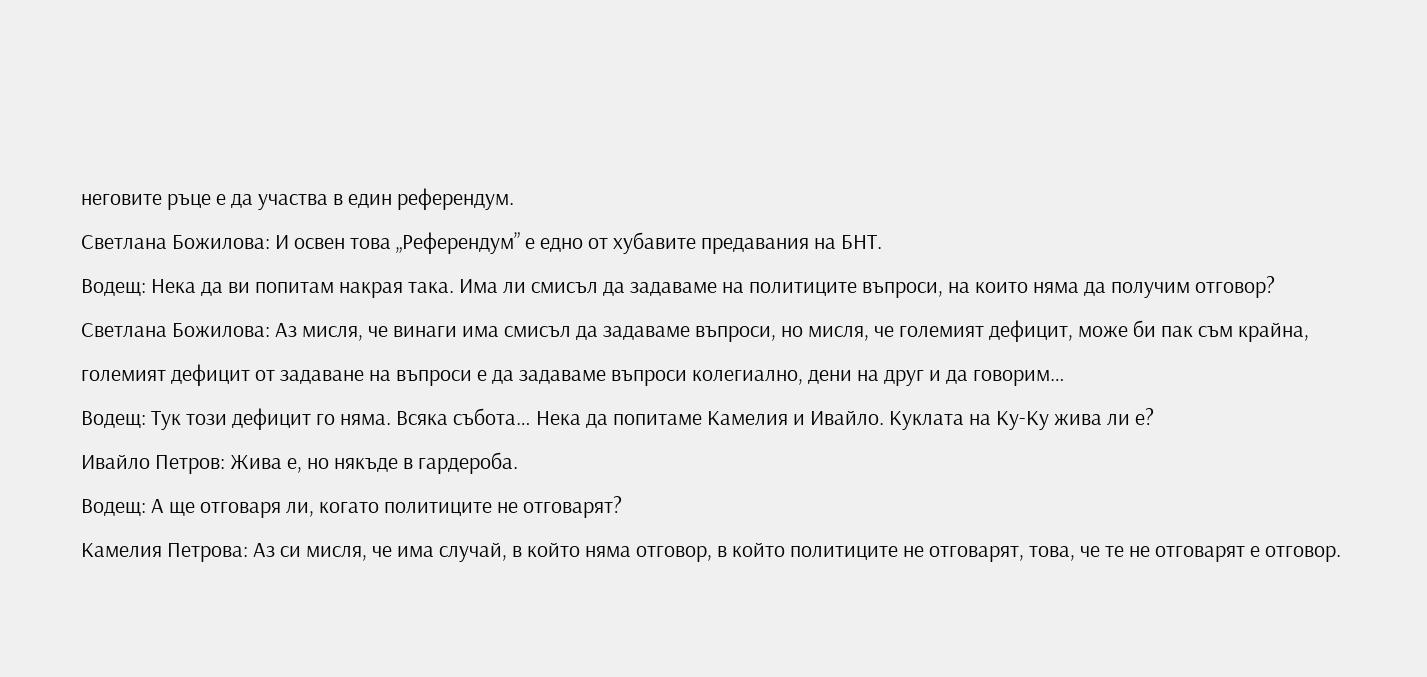неговите ръце е да участва в един референдум.
Светлана Божилова: И освен това „Референдум” е едно от хубавите предавания на БНТ.
Водещ: Нека да ви попитам накрая така. Има ли смисъл да задаваме на политиците въпроси, на които няма да получим отговор?
Светлана Божилова: Аз мисля, че винаги има смисъл да задаваме въпроси, но мисля, че големият дефицит, може би пак съм крайна, големият дефицит от задаване на въпроси е да задаваме въпроси колегиално, дени на друг и да говорим…
Водещ: Тук този дефицит го няма. Всяка събота… Нека да попитаме Камелия и Ивайло. Куклата на Ку-Ку жива ли е?
Ивайло Петров: Жива е, но някъде в гардероба.
Водещ: А ще отговаря ли, когато политиците не отговарят?
Камелия Петрова: Аз си мисля, че има случай, в който няма отговор, в който политиците не отговарят, това, че те не отговарят е отговор.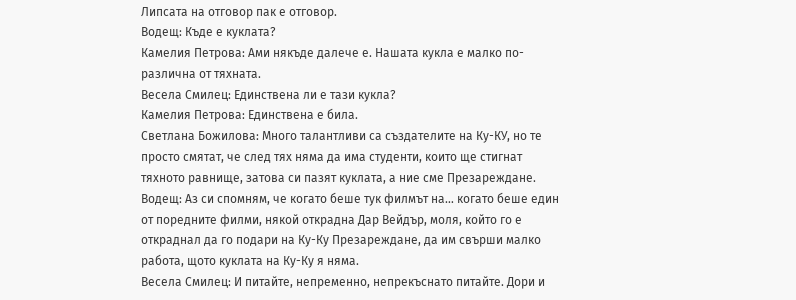Липсата на отговор пак е отговор.
Водещ: Къде е куклата?
Камелия Петрова: Ами някъде далече е. Нашата кукла е малко по-различна от тяхната.
Весела Смилец: Единствена ли е тази кукла?
Камелия Петрова: Единствена е била.
Светлана Божилова: Много талантливи са създателите на Ку-КУ, но те просто смятат, че след тях няма да има студенти, които ще стигнат тяхното равнище, затова си пазят куклата, а ние сме Презареждане.
Водещ: Аз си спомням, че когато беше тук филмът на… когато беше един от поредните филми, някой открадна Дар Вейдър, моля, който го е откраднал да го подари на Ку-Ку Презареждане, да им свърши малко работа, щото куклата на Ку-Ку я няма.
Весела Смилец: И питайте, непременно, непрекъснато питайте. Дори и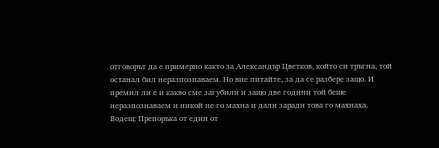отговорът да е примерно както за Александър Цветков, който си тръгна, той останал бил неразпознаваем. Но вие питайте, за да се разбере защо. И премил ли е и какво сме загубили и защо две години той беше неразпознаваем и никой не го махна и дали заради това го махнаха.
Водещ: Препоръка от един от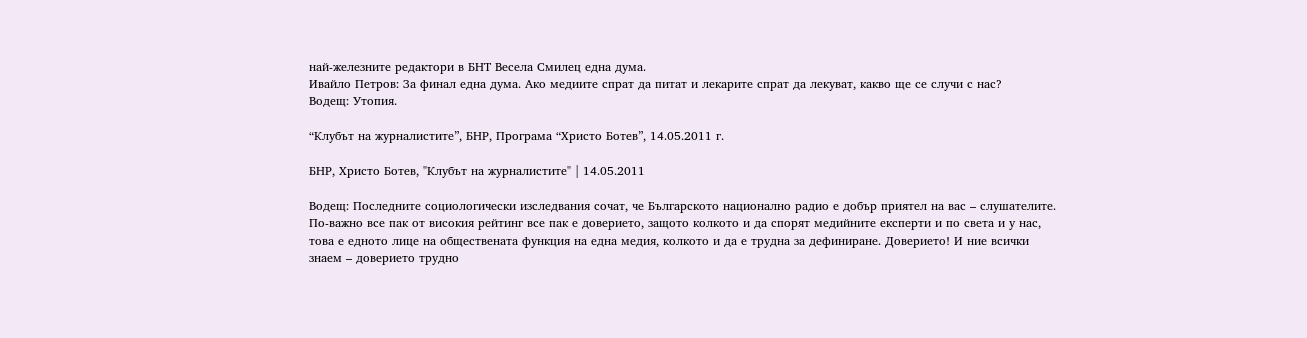най-железните редактори в БНТ Весела Смилец една дума.
Ивайло Петров: За финал една дума. Ако медиите спрат да питат и лекарите спрат да лекуват, какво ще се случи с нас?
Водещ: Утопия.

“Клубът на журналистите”, БНР, Програма “Христо Ботев”, 14.05.2011 г.

БНР, Христо Ботев, "Клубът на журналистите" | 14.05.2011

Водещ: Последните социологически изследвания сочат, че Българското национално радио е добър приятел на вас – слушателите. По-важно все пак от високия рейтинг все пак е доверието, защото колкото и да спорят медийните експерти и по света и у нас, това е едното лице на обществената функция на една медия, колкото и да е трудна за дефиниране. Доверието! И ние всички знаем – доверието трудно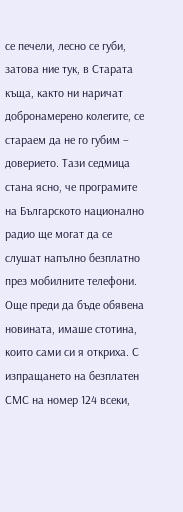се печели, лесно се губи, затова ние тук, в Старата къща, както ни наричат добронамерено колегите, се стараем да не го губим – доверието. Тази седмица стана ясно, че програмите на Българското национално радио ще могат да се слушат напълно безплатно през мобилните телефони. Още преди да бъде обявена новината, имаше стотина, които сами си я откриха. С изпращането на безплатен СМС на номер 124 всеки,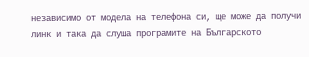независимо от модела на телефона си, ще може да получи линк и така да слуша програмите на Българското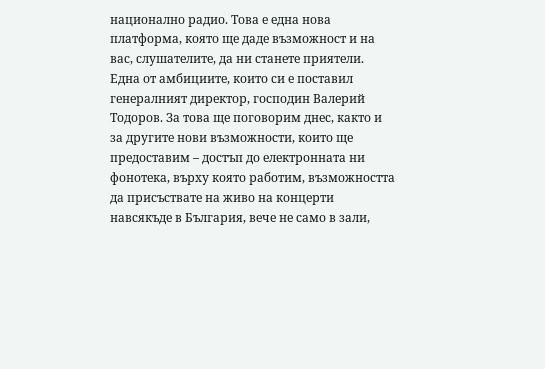национално радио. Това е една нова платформа, която ще даде възможност и на вас, слушателите, да ни станете приятели. Една от амбициите, които си е поставил генералният директор, господин Валерий Тодоров. За това ще поговорим днес, както и за другите нови възможности, които ще предоставим – достъп до електронната ни фонотека, върху която работим, възможността да присъствате на живо на концерти навсякъде в България, вече не само в зали,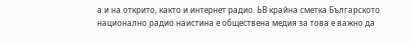а и на открито, както и интернет радио. ЬВ крайна сметка Българското национално радио наистина е обществена медия за това е важно да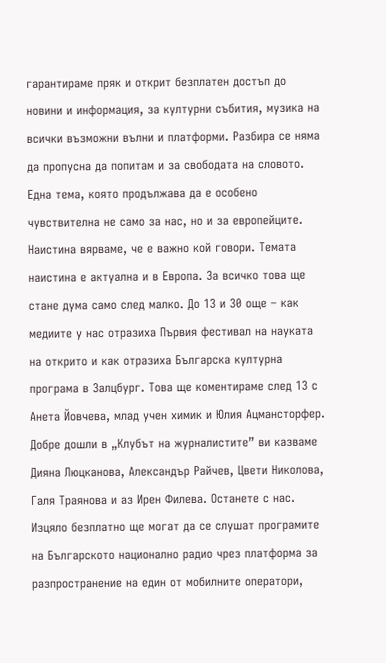гарантираме пряк и открит безплатен достъп до новини и информация, за културни събития, музика на всички възможни вълни и платформи. Разбира се няма да пропусна да попитам и за свободата на словото. Една тема, която продължава да е особено чувствителна не само за нас, но и за европейците. Наистина вярваме, че е важно кой говори. Темата наистина е актуална и в Европа. За всичко това ще стане дума само след малко. До 13 и 30 още – как медиите у нас отразиха Първия фестивал на науката на открито и как отразиха Българска културна програма в Залцбург. Това ще коментираме след 13 с Анета Йовчева, млад учен химик и Юлия Ацмансторфер. Добре дошли в „Клубът на журналистите” ви казваме Дияна Люцканова, Александър Райчев, Цвети Николова, Галя Траянова и аз Ирен Филева. Останете с нас. Изцяло безплатно ще могат да се слушат програмите на Българското национално радио чрез платформа за разпространение на един от мобилните оператори,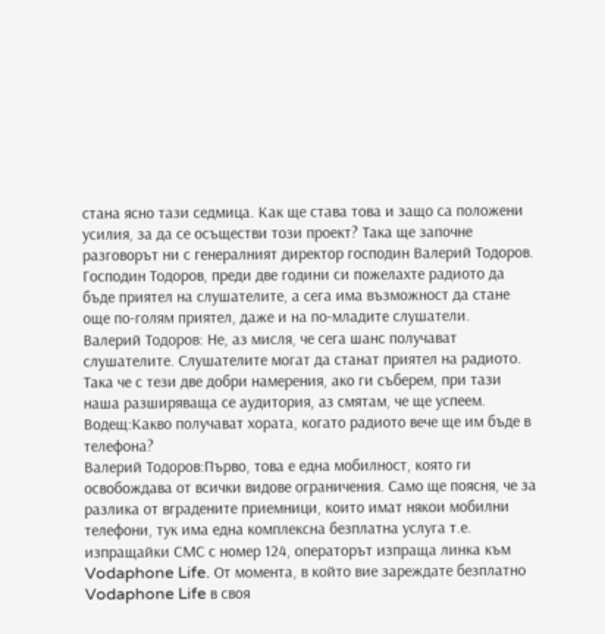стана ясно тази седмица. Как ще става това и защо са положени усилия, за да се осъществи този проект? Така ще започне разговорът ни с генералният директор господин Валерий Тодоров. Господин Тодоров, преди две години си пожелахте радиото да бъде приятел на слушателите, а сега има възможност да стане още по-голям приятел, даже и на по-младите слушатели.
Валерий Тодоров: Не, аз мисля, че сега шанс получават слушателите. Слушателите могат да станат приятел на радиото. Така че с тези две добри намерения, ако ги съберем, при тази наша разширяваща се аудитория, аз смятам, че ще успеем.
Водещ:Какво получават хората, когато радиото вече ще им бъде в телефона?
Валерий Тодоров:Първо, това е една мобилност, която ги освобождава от всички видове ограничения. Само ще поясня, че за разлика от вградените приемници, които имат някои мобилни телефони, тук има една комплексна безплатна услуга т.е. изпращайки СМС с номер 124, операторът изпраща линка към Vodaphone Life. От момента, в който вие зареждате безплатно Vodaphone Life в своя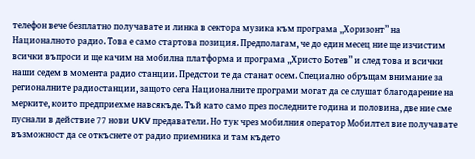телефон вече безплатно получавате и линка в сектора музика към програма „Хоризонт” на Националното радио. Това е само стартова позиция. Предполагам, че до един месец ние ще изчистим всички въпроси и ще качим на мобилна платформа и програма „Христо Ботев” и след това и всички наши седем в момента радио станции. Предстои те да станат осем. Специално обръщам внимание за регионалните радиостанции, защото сега Националните програми могат да се слушат благодарение на мерките, които предприехме навсякъде. Тъй като само през последните година и половина, две ние сме пуснали в действие 77 нови UKV предаватели. Но тук чрез мобилния оператор Мобилтел вие получавате възможност да се откъснете от радио приемника и там където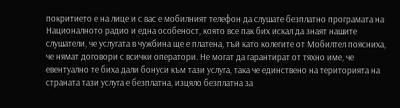покритието е на лице и с вас е мобилният телефон да слушате безплатно програмата на Националното радио и една особеност, която все пак бих искал да знаят нашите слушатели, че услугата в чужбина ще е платена, тъй като колегите от Мобилтел поясниха, че нямат договори с всички оператори. Не могат да гарантират от тяхно име, че евентуално те биха дали бонуси към тази услуга, така че единствено на територията на страната тази услуга е безплатна, изцяло безплатна за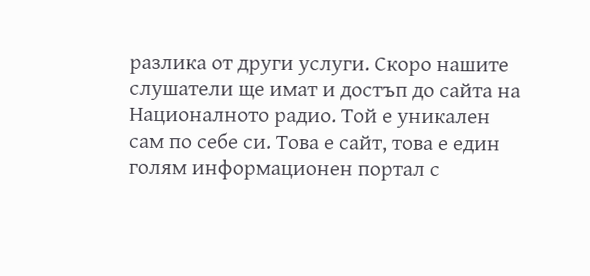разлика от други услуги. Скоро нашите слушатели ще имат и достъп до сайта на Националното радио. Той е уникален сам по себе си. Това е сайт, това е един голям информационен портал с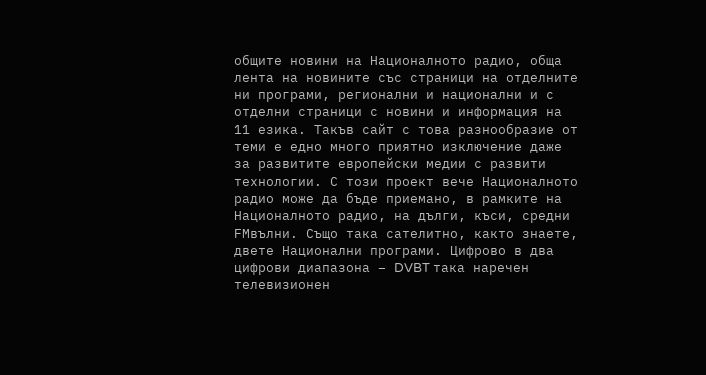общите новини на Националното радио, обща лента на новините със страници на отделните ни програми, регионални и национални и с отделни страници с новини и информация на 11 езика. Такъв сайт с това разнообразие от теми е едно много приятно изключение даже за развитите европейски медии с развити технологии. С този проект вече Националното радио може да бъде приемано, в рамките на Националното радио, на дълги, къси, средни FMвълни. Също така сателитно, както знаете, двете Национални програми. Цифрово в два цифрови диапазона – DVBT така наречен телевизионен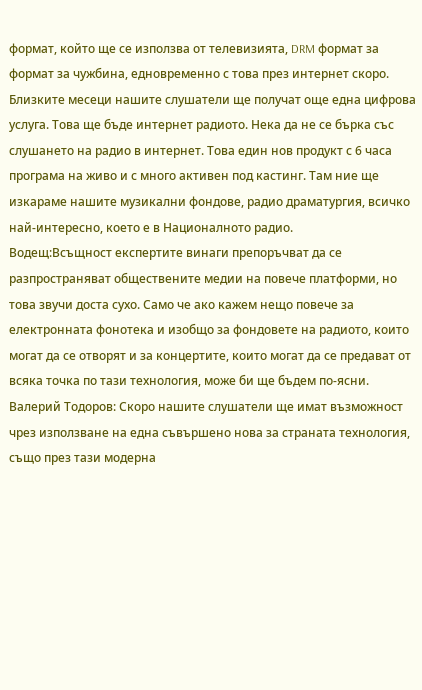формат, който ще се използва от телевизията, DRM формат за формат за чужбина, едновременно с това през интернет скоро. Близките месеци нашите слушатели ще получат още една цифрова услуга. Това ще бъде интернет радиото. Нека да не се бърка със слушането на радио в интернет. Това един нов продукт с 6 часа програма на живо и с много активен под кастинг. Там ние ще изкараме нашите музикални фондове, радио драматургия, всичко най-интересно, което е в Националното радио.
Водещ:Всъщност експертите винаги препоръчват да се разпространяват обществените медии на повече платформи, но това звучи доста сухо. Само че ако кажем нещо повече за електронната фонотека и изобщо за фондовете на радиото, които могат да се отворят и за концертите, които могат да се предават от всяка точка по тази технология, може би ще бъдем по-ясни.
Валерий Тодоров: Скоро нашите слушатели ще имат възможност чрез използване на една съвършено нова за страната технология, също през тази модерна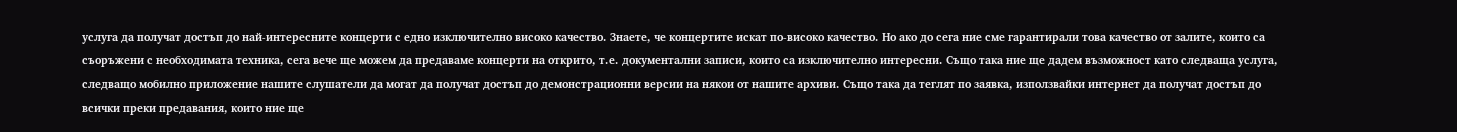услуга да получат достъп до най-интересните концерти с едно изключително високо качество. Знаете, че концертите искат по-високо качество. Но ако до сега ние сме гарантирали това качество от залите, които са съоръжени с необходимата техника, сега вече ще можем да предаваме концерти на открито, т.е. документални записи, които са изключително интересни. Също така ние ще дадем възможност като следваща услуга, следващо мобилно приложение нашите слушатели да могат да получат достъп до демонстрационни версии на някои от нашите архиви. Също така да теглят по заявка, използвайки интернет да получат достъп до всички преки предавания, които ние ще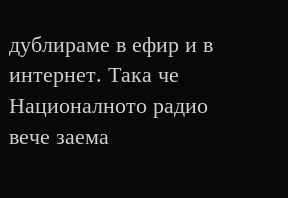дублираме в ефир и в интернет. Така че Националното радио вече заема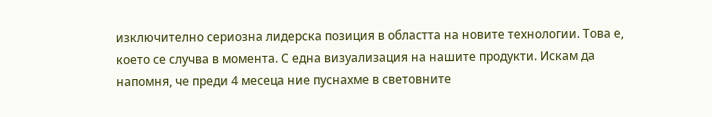изключително сериозна лидерска позиция в областта на новите технологии. Това е, което се случва в момента. С една визуализация на нашите продукти. Искам да напомня, че преди 4 месеца ние пуснахме в световните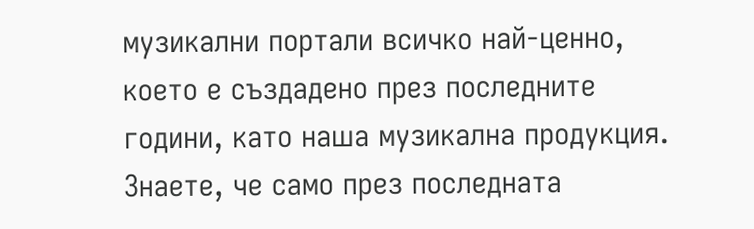музикални портали всичко най-ценно, което е създадено през последните години, като наша музикална продукция. Знаете, че само през последната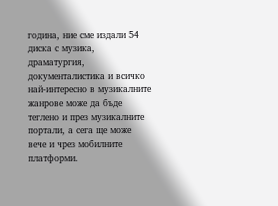година, ние сме издали 54 диска с музика, драматургия, документалистика и всичко най-интересно в музикалните жанрове може да бъде теглено и през музикалните портали, а сега ще може вече и чрез мобилните платформи.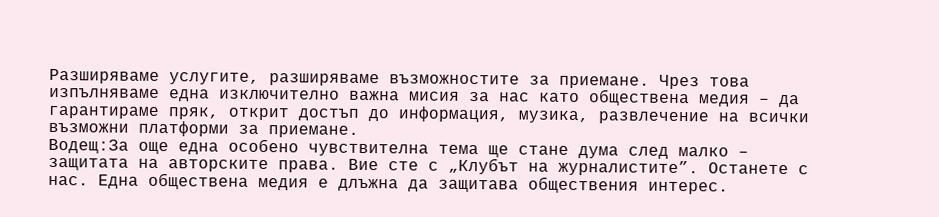Разширяваме услугите, разширяваме възможностите за приемане. Чрез това изпълняваме една изключително важна мисия за нас като обществена медия – да гарантираме пряк, открит достъп до информация, музика, развлечение на всички възможни платформи за приемане.
Водещ:За още една особено чувствителна тема ще стане дума след малко – защитата на авторските права. Вие сте с „Клубът на журналистите”. Останете с нас. Една обществена медия е длъжна да защитава обществения интерес.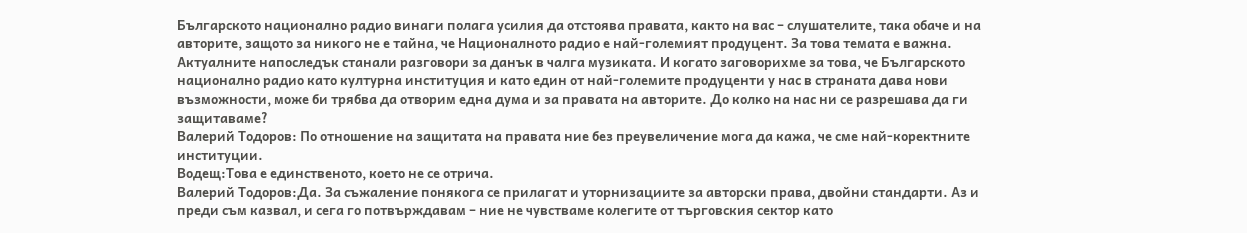Българското национално радио винаги полага усилия да отстоява правата, както на вас – слушателите, така обаче и на авторите, защото за никого не е тайна, че Националното радио е най-големият продуцент. За това темата е важна. Актуалните напоследък станали разговори за данък в чалга музиката. И когато заговорихме за това, че Българското национално радио като културна институция и като един от най-големите продуценти у нас в страната дава нови възможности, може би трябва да отворим една дума и за правата на авторите. До колко на нас ни се разрешава да ги защитаваме?
Валерий Тодоров: По отношение на защитата на правата ние без преувеличение мога да кажа, че сме най-коректните институции.
Водещ:Това е единственото, което не се отрича.
Валерий Тодоров:Да. За съжаление понякога се прилагат и уторнизациите за авторски права, двойни стандарти. Аз и преди съм казвал, и сега го потвърждавам – ние не чувстваме колегите от търговския сектор като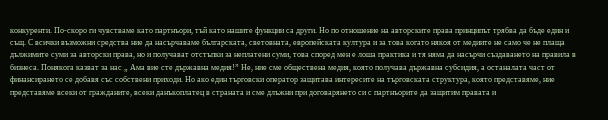конкуренти. По-скоро ги чувстваме като партнъори, тъй като нашите функции са други. Но по отношение на авторските права принципът трябва да бъде един и същ. С всички възможни средства ние да насърчаваме българската, световната, европейската култура и за това когато някоя от медиите не само че не плаща дължимите суми за авторски права, но и получават отстъпки за неплатени суми, това според мен е лоша практика и тя няма да насърчи създаването на правила в бизнеса. Понякога казват за нас „ Ама вие сте държавна медия!” Не, ние сме обществена медия, която получава държавна субсидия, а останалата част от финансирането се добавя със собствени приходи. Но ако един търговски оператор защитава интересите на търговската структура, която представяме, ние представяме всеки от гражданите, всеки данъкоплатец в страната и сме длъжни при договарянето си с партнъорите да защитим правата и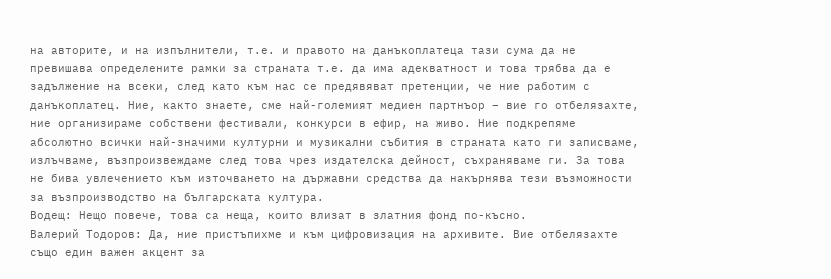на авторите, и на изпълнители, т.е. и правото на данъкоплатеца тази сума да не превишава определените рамки за страната т.е. да има адекватност и това трябва да е задължение на всеки, след като към нас се предявяват претенции, че ние работим с данъкоплатец. Ние, както знаете, сме най-големият медиен партнъор – вие го отбелязахте, ние организираме собствени фестивали, конкурси в ефир, на живо. Ние подкрепяме абсолютно всички най-значими културни и музикални събития в страната като ги записваме, излъчваме, възпроизвеждаме след това чрез издателска дейност, съхраняваме ги. За това не бива увлечението към източването на държавни средства да накърнява тези възможности за възпроизводство на българската култура.
Водещ: Нещо повече, това са неща, които влизат в златния фонд по-късно.
Валерий Тодоров: Да, ние пристъпихме и към цифровизация на архивите. Вие отбелязахте също един важен акцент за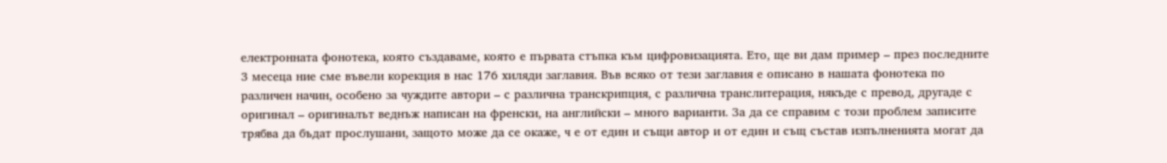електронната фонотека, която създаваме, която е първата стъпка към цифровизацията. Ето, ще ви дам пример – през последните 3 месеца ние сме въвели корекция в нас 176 хиляди заглавия. Във всяко от тези заглавия е описано в нашата фонотека по различен начин, особено за чуждите автори – с различна транскрипция, с различна транслитерация, някъде с превод, другаде с оригинал – оригиналът веднъж написан на френски, на английски – много варианти. За да се справим с този проблем записите трябва да бъдат прослушани, защото може да се окаже, ч е от един и същи автор и от един и същ състав изпълненията могат да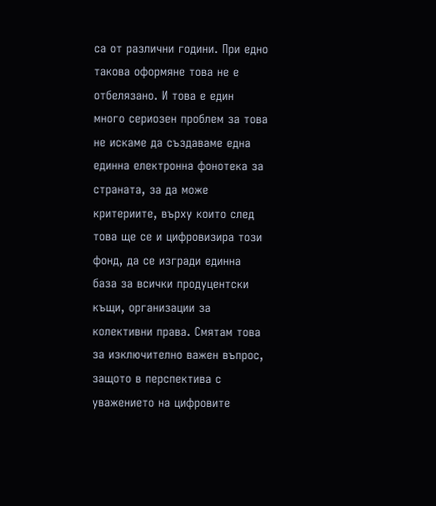са от различни години. При едно такова оформяне това не е отбелязано. И това е един много сериозен проблем за това не искаме да създаваме една единна електронна фонотека за страната, за да може критериите, върху които след това ще се и цифровизира този фонд, да се изгради единна база за всички продуцентски къщи, организации за колективни права. Смятам това за изключително важен въпрос, защото в перспектива с уважението на цифровите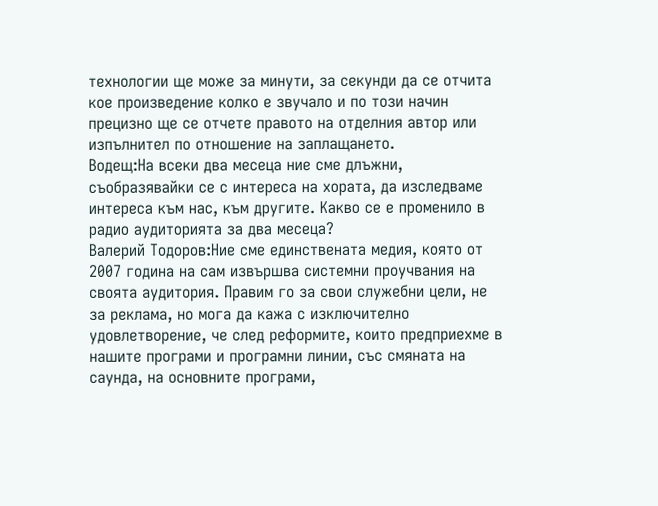технологии ще може за минути, за секунди да се отчита кое произведение колко е звучало и по този начин прецизно ще се отчете правото на отделния автор или изпълнител по отношение на заплащането.
Водещ:На всеки два месеца ние сме длъжни, съобразявайки се с интереса на хората, да изследваме интереса към нас, към другите. Какво се е променило в радио аудиторията за два месеца?
Валерий Тодоров:Ние сме единствената медия, която от 2007 година на сам извършва системни проучвания на своята аудитория. Правим го за свои служебни цели, не за реклама, но мога да кажа с изключително удовлетворение, че след реформите, които предприехме в нашите програми и програмни линии, със смяната на саунда, на основните програми,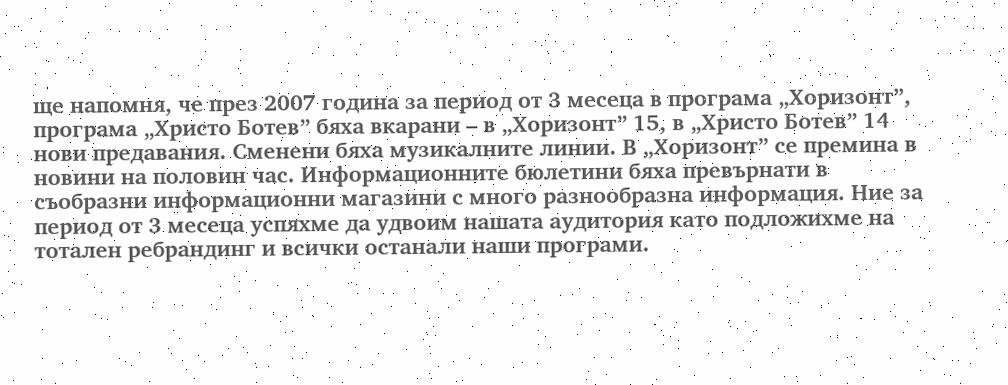ще напомня, че през 2007 година за период от 3 месеца в програма „Хоризонт”, програма „Христо Ботев” бяха вкарани – в „Хоризонт” 15, в „Христо Ботев” 14 нови предавания. Сменени бяха музикалните линии. В „Хоризонт” се премина в новини на половин час. Информационните бюлетини бяха превърнати в съобразни информационни магазини с много разнообразна информация. Ние за период от 3 месеца успяхме да удвоим нашата аудитория като подложихме на тотален ребрандинг и всички останали наши програми.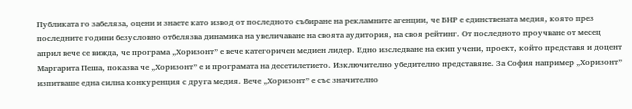Публиката го забеляза, оцени и знаете като извод от последното събиране на рекламните агенции, че БНР е единствената медия, която през последните години безусловно отбелязва динамика на увеличаване на своята аудитория, на своя рейтинг. От последното проучване от месец април вече се вижда, че програма „Хоризонт” е вече категоричен медиен лидер. Едно изследване на екип учени, проект, който представя и доцент Маргарита Пеша, показва че „Хоризонт” е и програмата на десетилетието. Изключително убедително представяне. За София например „Хоризонт” изпитваше една силна конкуренция с друга медия. Вече „Хоризонт” е със значително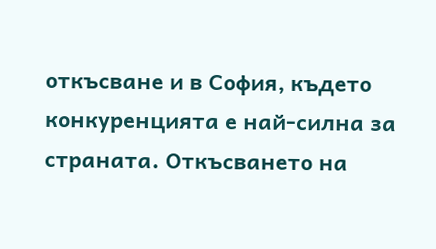откъсване и в София, където конкуренцията е най-силна за страната. Откъсването на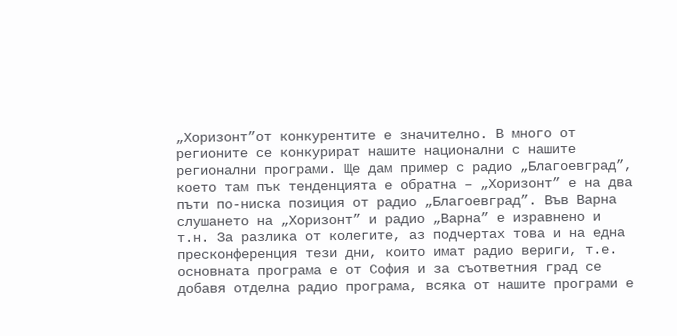„Хоризонт”от конкурентите е значително. В много от регионите се конкурират нашите национални с нашите регионални програми. Ще дам пример с радио „Благоевград”, което там пък тенденцията е обратна – „Хоризонт” е на два пъти по-ниска позиция от радио „Благоевград”. Във Варна слушането на „Хоризонт” и радио „Варна” е изравнено и т.н. За разлика от колегите, аз подчертах това и на една пресконференция тези дни, които имат радио вериги, т.е. основната програма е от София и за съответния град се добавя отделна радио програма, всяка от нашите програми е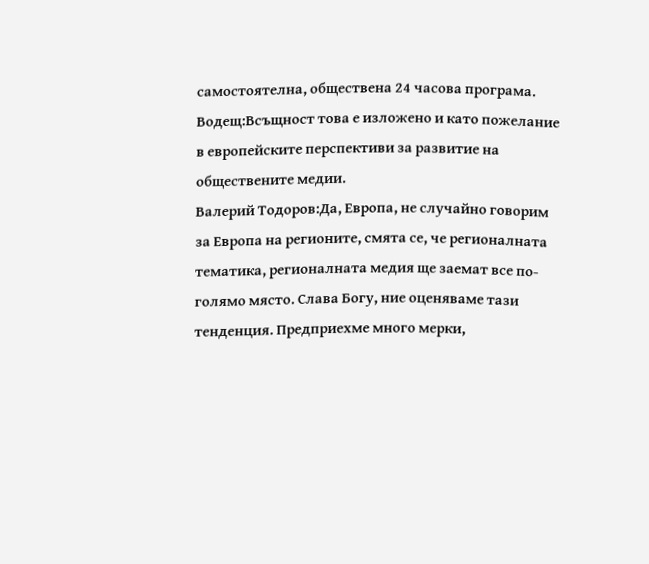самостоятелна, обществена 24 часова програма.
Водещ:Всъщност това е изложено и като пожелание в европейските перспективи за развитие на обществените медии.
Валерий Тодоров:Да, Европа, не случайно говорим за Европа на регионите, смята се, че регионалната тематика, регионалната медия ще заемат все по-голямо място. Слава Богу, ние оценяваме тази тенденция. Предприехме много мерки,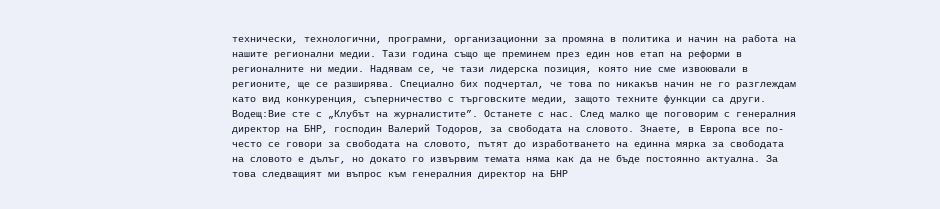технически, технологични, програмни, организационни за промяна в политика и начин на работа на нашите регионални медии. Тази година също ще преминем през един нов етап на реформи в регионалните ни медии. Надявам се, че тази лидерска позиция, която ние сме извоювали в регионите, ще се разширява. Специално бих подчертал, че това по никакъв начин не го разглеждам като вид конкуренция, съперничество с търговските медии, защото техните функции са други.
Водещ:Вие сте с „Клубът на журналистите”. Останете с нас. След малко ще поговорим с генералния директор на БНР, господин Валерий Тодоров, за свободата на словото. Знаете, в Европа все по-често се говори за свободата на словото, пътят до изработването на единна мярка за свободата на словото е дълъг, но докато го извървим темата няма как да не бъде постоянно актуална. За това следващият ми въпрос към генералния директор на БНР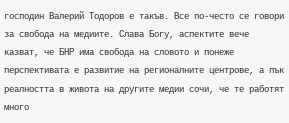господин Валерий Тодоров е такъв. Все по-често се говори за свобода на медиите. Слава Богу, аспектите вече казват, че БНР има свобода на словото и понеже перспективата е развитие на регионалните центрове, а пък реалността в живота на другите медии сочи, че те работят много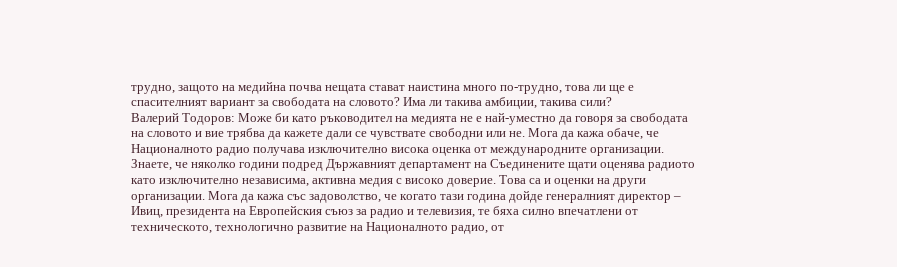трудно, защото на медийна почва нещата стават наистина много по-трудно, това ли ще е спасителният вариант за свободата на словото? Има ли такива амбиции, такива сили?
Валерий Тодоров: Може би като ръководител на медията не е най-уместно да говоря за свободата на словото и вие трябва да кажете дали се чувствате свободни или не. Мога да кажа обаче, че Националното радио получава изключително висока оценка от международните организации. Знаете, че няколко години подред Държавният департамент на Съединените щати оценява радиото като изключително независима, активна медия с високо доверие. Това са и оценки на други организации. Мога да кажа със задоволство, че когато тази година дойде генералният директор – Ивиц, президента на Европейския съюз за радио и телевизия, те бяха силно впечатлени от техническото, технологично развитие на Националното радио, от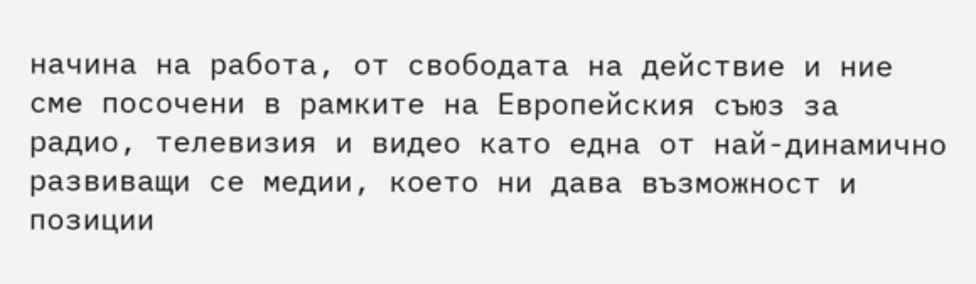начина на работа, от свободата на действие и ние сме посочени в рамките на Европейския съюз за радио, телевизия и видео като една от най-динамично развиващи се медии, което ни дава възможност и позиции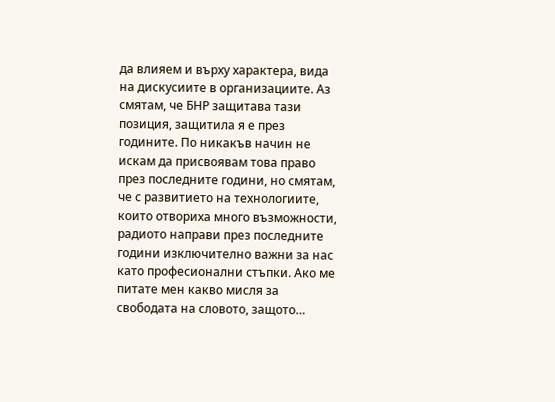да влияем и върху характера, вида на дискусиите в организациите. Аз смятам, че БНР защитава тази позиция, защитила я е през годините. По никакъв начин не искам да присвоявам това право през последните години, но смятам, че с развитието на технологиите, които отвориха много възможности, радиото направи през последните години изключително важни за нас като професионални стъпки. Ако ме питате мен какво мисля за свободата на словото, защото…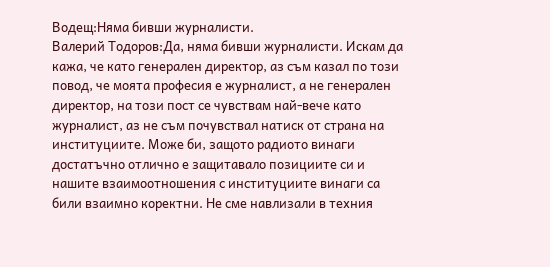Водещ:Няма бивши журналисти.
Валерий Тодоров:Да, няма бивши журналисти. Искам да кажа, че като генерален директор, аз съм казал по този повод, че моята професия е журналист, а не генерален директор, на този пост се чувствам най-вече като журналист, аз не съм почувствал натиск от страна на институциите. Може би, защото радиото винаги достатъчно отлично е защитавало позициите си и нашите взаимоотношения с институциите винаги са били взаимно коректни. Не сме навлизали в техния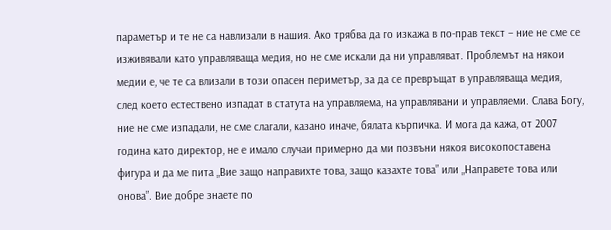параметър и те не са навлизали в нашия. Ако трябва да го изкажа в по-прав текст – ние не сме се изживявали като управляваща медия, но не сме искали да ни управляват. Проблемът на някои медии е, че те са влизали в този опасен периметър, за да се превръщат в управляваща медия, след което естествено изпадат в статута на управляема, на управлявани и управляеми. Слава Богу, ние не сме изпадали, не сме слагали, казано иначе, бялата кърпичка. И мога да кажа, от 2007 година като директор, не е имало случаи примерно да ми позвъни някоя високопоставена фигура и да ме пита „Вие защо направихте това, защо казахте това” или „Направете това или онова”. Вие добре знаете по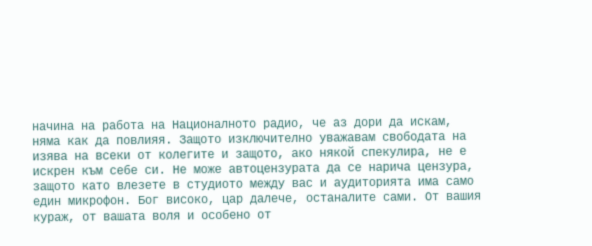начина на работа на Националното радио, че аз дори да искам, няма как да повлияя. Защото изключително уважавам свободата на изява на всеки от колегите и защото, ако някой спекулира, не е искрен към себе си. Не може автоцензурата да се нарича цензура, защото като влезете в студиото между вас и аудиторията има само един микрофон. Бог високо, цар далече, останалите сами. От вашия кураж, от вашата воля и особено от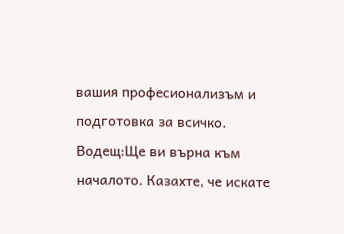вашия професионализъм и подготовка за всичко.
Водещ:Ще ви върна към началото. Казахте, че искате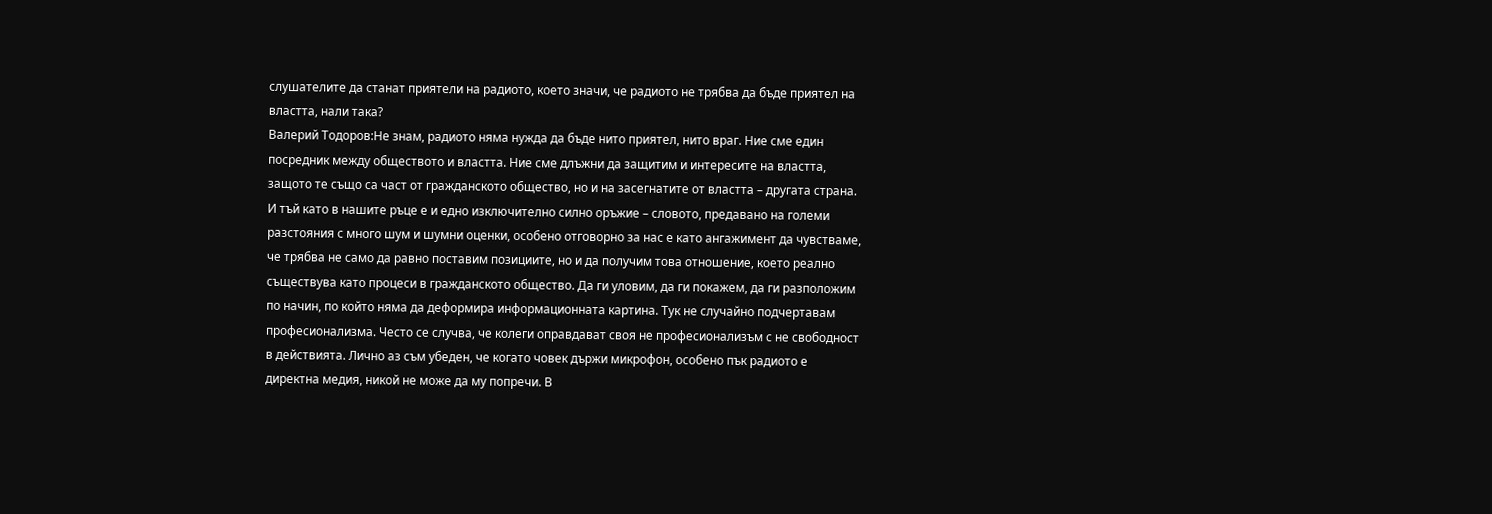слушателите да станат приятели на радиото, което значи, че радиото не трябва да бъде приятел на властта, нали така?
Валерий Тодоров:Не знам, радиото няма нужда да бъде нито приятел, нито враг. Ние сме един посредник между обществото и властта. Ние сме длъжни да защитим и интересите на властта, защото те също са част от гражданското общество, но и на засегнатите от властта – другата страна. И тъй като в нашите ръце е и едно изключително силно оръжие – словото, предавано на големи разстояния с много шум и шумни оценки, особено отговорно за нас е като ангажимент да чувстваме, че трябва не само да равно поставим позициите, но и да получим това отношение, което реално съществува като процеси в гражданското общество. Да ги уловим, да ги покажем, да ги разположим по начин, по който няма да деформира информационната картина. Тук не случайно подчертавам професионализма. Често се случва, че колеги оправдават своя не професионализъм с не свободност в действията. Лично аз съм убеден, че когато човек държи микрофон, особено пък радиото е директна медия, никой не може да му попречи. В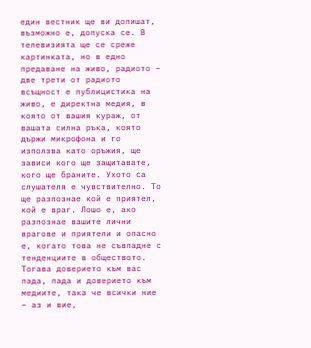един вестник ще ви допишат, възможно е, допуска се. В телевизията ще се среже картинката, но в едно предаване на живо, радиото – две трети от радиото всъщност е публицистика на живо, е директна медия, в която от вашия кураж, от вашата силна ръка, която държи микрофона и го използва като оръжия, ще зависи кого ще защитавате, кого ще браните. Ухото са слушателя е чувствително. То ще разпознае кой е приятел, кой е враг. Лошо е, ако разпознае вашите лични врагове и приятели и опасно е, когато това не съвпадне с тенденциите в обществото. Тогава доверието към вас пада, пада и доверието към медиите, така че всички ние – аз и вие,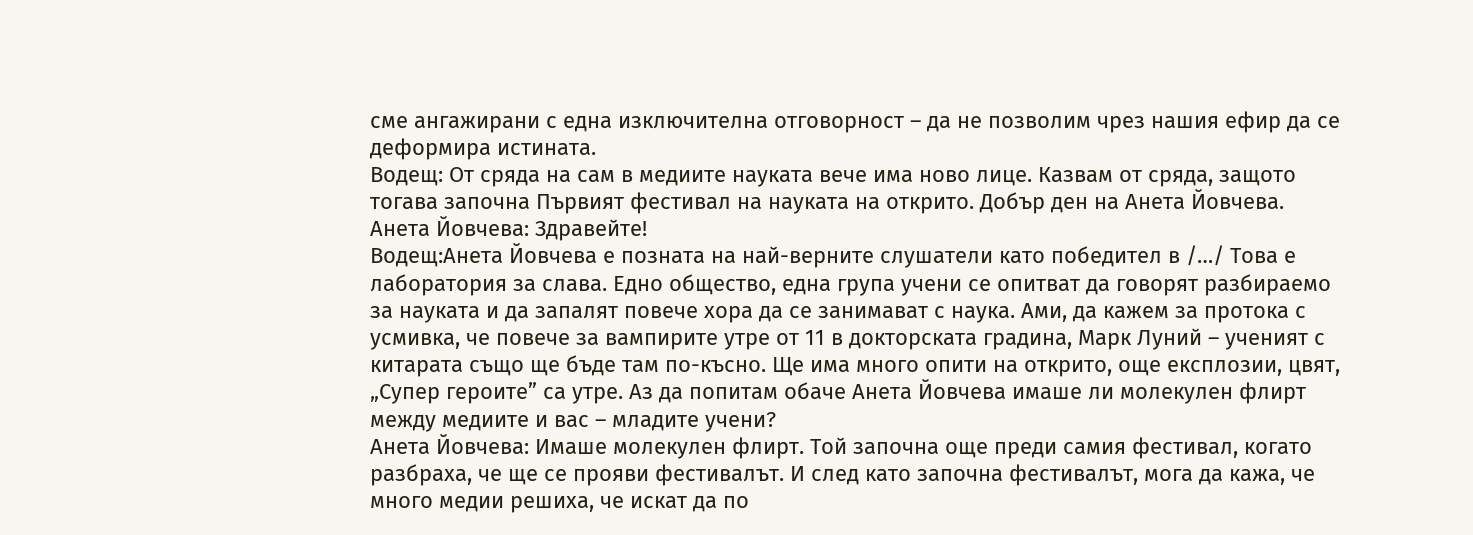сме ангажирани с една изключителна отговорност – да не позволим чрез нашия ефир да се деформира истината.
Водещ: От сряда на сам в медиите науката вече има ново лице. Казвам от сряда, защото тогава започна Първият фестивал на науката на открито. Добър ден на Анета Йовчева.
Анета Йовчева: Здравейте!
Водещ:Анета Йовчева е позната на най-верните слушатели като победител в /…/ Това е лаборатория за слава. Едно общество, една група учени се опитват да говорят разбираемо за науката и да запалят повече хора да се занимават с наука. Ами, да кажем за протока с усмивка, че повече за вампирите утре от 11 в докторската градина, Марк Луний – ученият с китарата също ще бъде там по-късно. Ще има много опити на открито, още експлозии, цвят, „Супер героите” са утре. Аз да попитам обаче Анета Йовчева имаше ли молекулен флирт между медиите и вас – младите учени?
Анета Йовчева: Имаше молекулен флирт. Той започна още преди самия фестивал, когато разбраха, че ще се прояви фестивалът. И след като започна фестивалът, мога да кажа, че много медии решиха, че искат да по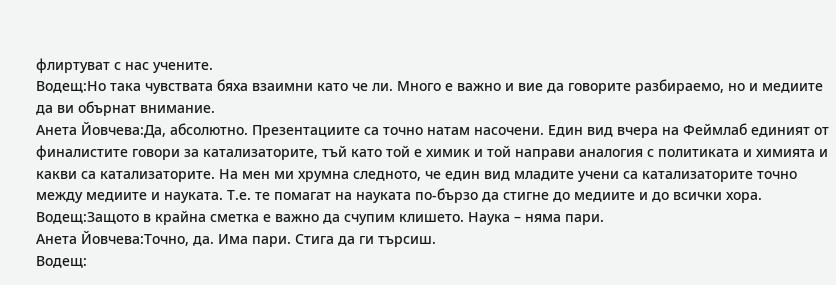флиртуват с нас учените.
Водещ:Но така чувствата бяха взаимни като че ли. Много е важно и вие да говорите разбираемо, но и медиите да ви обърнат внимание.
Анета Йовчева:Да, абсолютно. Презентациите са точно натам насочени. Един вид вчера на Феймлаб единият от финалистите говори за катализаторите, тъй като той е химик и той направи аналогия с политиката и химията и какви са катализаторите. На мен ми хрумна следното, че един вид младите учени са катализаторите точно между медиите и науката. Т.е. те помагат на науката по-бързо да стигне до медиите и до всички хора.
Водещ:Защото в крайна сметка е важно да счупим клишето. Наука – няма пари.
Анета Йовчева:Точно, да. Има пари. Стига да ги търсиш.
Водещ: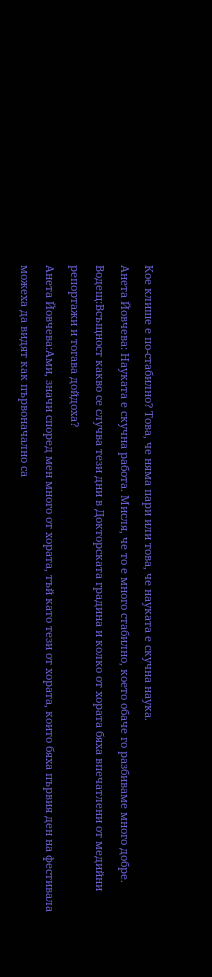Кое клише е по-стабилно? Това, че няма пари или това, че науката е скучна наука.
Анета Йовчева: Науката е скучна работа. Мисля, че то е много стабилно, което обаче го разбиваме много добре.
Водещ:Всъщност какво се случва тези дни в Докторската градина и колко от хората бяха впечатлени от медийни репортажи и тогава дойдоха?
Анета Йовчева:Ами, значи според мен много от хората, тъй като тези от хората, които бяха първия ден на фестивала можеха да видят как първоначално са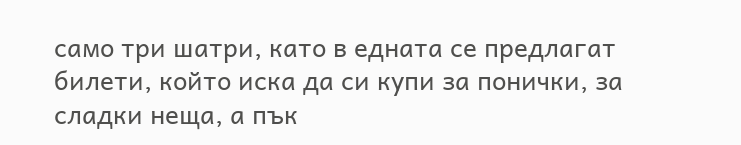само три шатри, като в едната се предлагат билети, който иска да си купи за понички, за сладки неща, а пък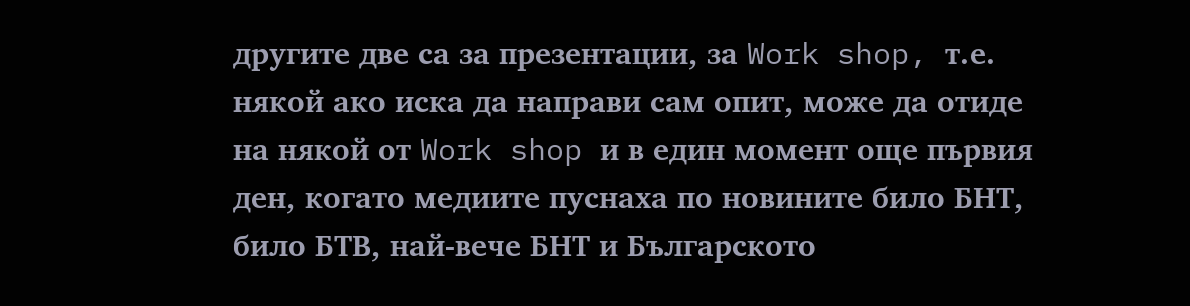другите две са за презентации, за Work shop, т.е. някой ако иска да направи сам опит, може да отиде на някой от Work shop и в един момент още първия ден, когато медиите пуснаха по новините било БНТ, било БТВ, най-вече БНТ и Българското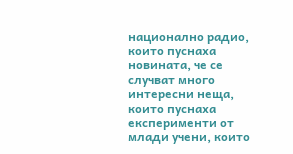национално радио, които пуснаха новината, че се случват много интересни неща, които пуснаха експерименти от млади учени, които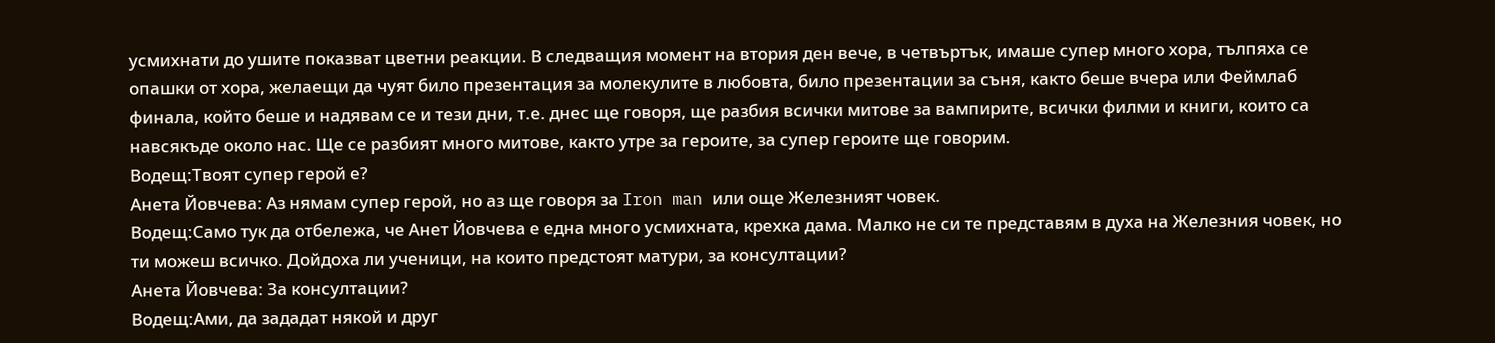усмихнати до ушите показват цветни реакции. В следващия момент на втория ден вече, в четвъртък, имаше супер много хора, тълпяха се опашки от хора, желаещи да чуят било презентация за молекулите в любовта, било презентации за съня, както беше вчера или Феймлаб финала, който беше и надявам се и тези дни, т.е. днес ще говоря, ще разбия всички митове за вампирите, всички филми и книги, които са навсякъде около нас. Ще се разбият много митове, както утре за героите, за супер героите ще говорим.
Водещ:Твоят супер герой е?
Анета Йовчева: Аз нямам супер герой, но аз ще говоря за Iron man или още Железният човек.
Водещ:Само тук да отбележа, че Анет Йовчева е една много усмихната, крехка дама. Малко не си те представям в духа на Железния човек, но ти можеш всичко. Дойдоха ли ученици, на които предстоят матури, за консултации?
Анета Йовчева: За консултации?
Водещ:Ами, да зададат някой и друг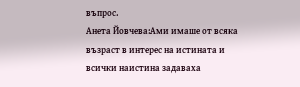въпрос.
Анета Йовчева:Ами имаше от всяка възраст в интерес на истината и всички наистина задаваха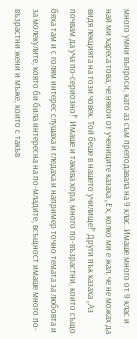много умни въпроси, като аз съм преподавала на 9 клас. Имаше много от 9 клас и най ми хареса това, че някои от учениците казаха „Ех, колко ми е жал, че не можах да видя лекцията на този човек. Той беше в нашето училище!” Други пък казаха „Аз почвам да уча по-сериозно!” Имаше и такива хора, много по-възрастни, които също бяха там и с голям интерес слушаха и гледаха и например точно темата за любовта и за молекулите, която би била интересна на по-младите, всъщност имаше много по-възрастни жени и мъже, които с такъв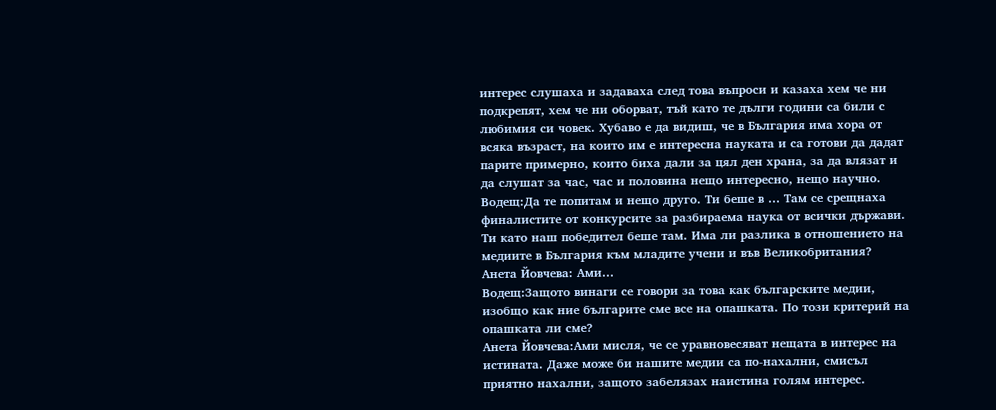интерес слушаха и задаваха след това въпроси и казаха хем че ни подкрепят, хем че ни оборват, тъй като те дълги години са били с любимия си човек. Хубаво е да видиш, че в България има хора от всяка възраст, на които им е интересна науката и са готови да дадат парите примерно, които биха дали за цял ден храна, за да влязат и да слушат за час, час и половина нещо интересно, нещо научно.
Водещ:Да те попитам и нещо друго. Ти беше в … Там се срещнаха финалистите от конкурсите за разбираема наука от всички държави. Ти като наш победител беше там. Има ли разлика в отношението на медиите в България към младите учени и във Великобритания?
Анета Йовчева: Ами…
Водещ:Защото винаги се говори за това как българските медии, изобщо как ние българите сме все на опашката. По този критерий на опашката ли сме?
Анета Йовчева:Ами мисля, че се уравновесяват нещата в интерес на истината. Даже може би нашите медии са по-нахални, смисъл приятно нахални, защото забелязах наистина голям интерес.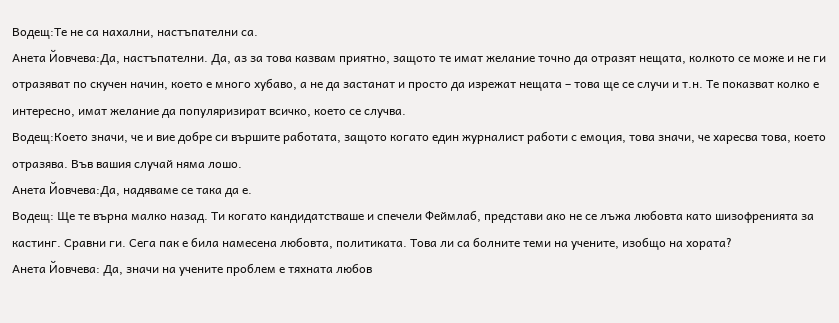Водещ:Те не са нахални, настъпателни са.
Анета Йовчева:Да, настъпателни. Да, аз за това казвам приятно, защото те имат желание точно да отразят нещата, колкото се може и не ги отразяват по скучен начин, което е много хубаво, а не да застанат и просто да изрежат нещата – това ще се случи и т.н. Те показват колко е интересно, имат желание да популяризират всичко, което се случва.
Водещ:Което значи, че и вие добре си вършите работата, защото когато един журналист работи с емоция, това значи, че харесва това, което отразява. Във вашия случай няма лошо.
Анета Йовчева:Да, надяваме се така да е.
Водещ: Ще те върна малко назад. Ти когато кандидатстваше и спечели Феймлаб, представи ако не се лъжа любовта като шизофренията за кастинг. Сравни ги. Сега пак е била намесена любовта, политиката. Това ли са болните теми на учените, изобщо на хората?
Анета Йовчева: Да, значи на учените проблем е тяхната любов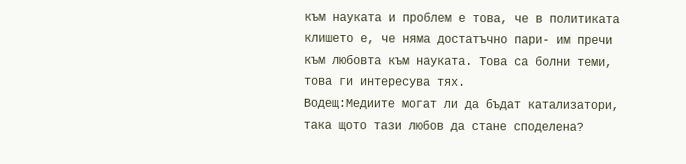към науката и проблем е това, че в политиката клишето е, че няма достатъчно пари- им пречи към любовта към науката. Това са болни теми, това ги интересува тях.
Водещ:Медиите могат ли да бъдат катализатори, така щото тази любов да стане споделена?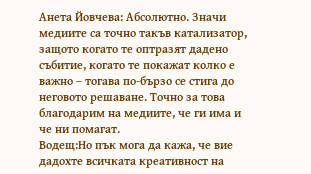Анета Йовчева: Абсолютно. Значи медиите са точно такъв катализатор, защото когато те оптразят дадено събитие, когато те покажат колко е важно – тогава по-бързо се стига до неговото решаване. Точно за това благодарим на медиите, че ги има и че ни помагат.
Водещ:Но пък мога да кажа, че вие дадохте всичката креативност на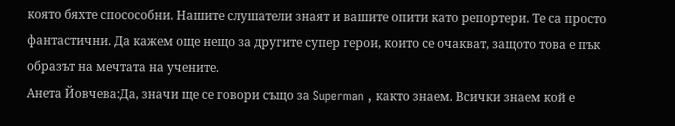която бяхте спосособни. Нашите слушатели знаят и вашите опити като репортери. Те са просто фантастични. Да кажем още нещо за другите супер герои, които се очакват, защото това е пък образът на мечтата на учените.
Анета Йовчева:Да, значи ще се говори също за Superman , както знаем. Всички знаем кой е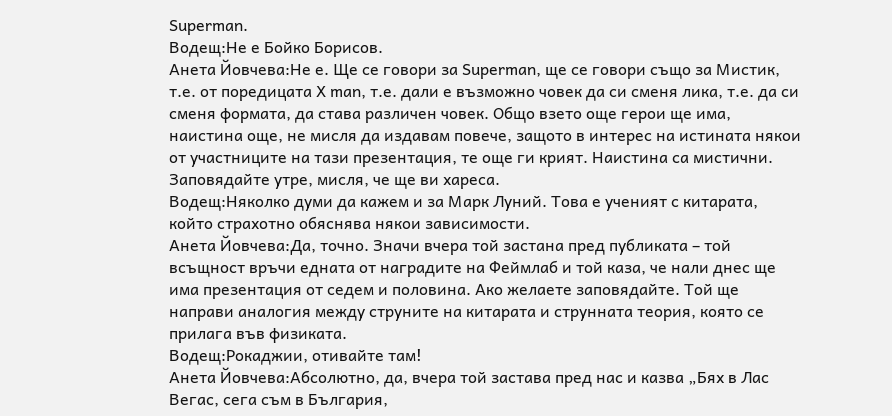Superman.
Водещ:Не е Бойко Борисов.
Анета Йовчева:Не е. Ще се говори за Superman, ще се говори също за Мистик, т.е. от поредицата X man, т.е. дали е възможно човек да си сменя лика, т.е. да си сменя формата, да става различен човек. Общо взето още герои ще има, наистина още, не мисля да издавам повече, защото в интерес на истината някои от участниците на тази презентация, те още ги крият. Наистина са мистични. Заповядайте утре, мисля, че ще ви хареса.
Водещ:Няколко думи да кажем и за Марк Луний. Това е ученият с китарата, който страхотно обяснява някои зависимости.
Анета Йовчева:Да, точно. Значи вчера той застана пред публиката – той всъщност връчи едната от наградите на Феймлаб и той каза, че нали днес ще има презентация от седем и половина. Ако желаете заповядайте. Той ще направи аналогия между струните на китарата и струнната теория, която се прилага във физиката.
Водещ:Рокаджии, отивайте там!
Анета Йовчева:Абсолютно, да, вчера той застава пред нас и казва „Бях в Лас Вегас, сега съм в България,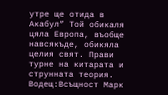утре ще отида в Акабул” Той обикаля цяла Европа, въобще навсякъде, обикяла целия свят. Прави турне на китарата и струнната теория.
Водещ:Всъщност Марк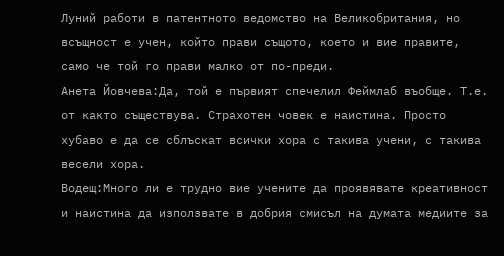Луний работи в патентното ведомство на Великобритания, но всъщност е учен, който прави същото, което и вие правите, само че той го прави малко от по-преди.
Анета Йовчева:Да, той е първият спечелил Феймлаб въобще. Т.е. от както съществува. Страхотен човек е наистина. Просто хубаво е да се сблъскат всички хора с такива учени, с такива весели хора.
Водещ:Много ли е трудно вие учените да проявявате креативност и наистина да използвате в добрия смисъл на думата медиите за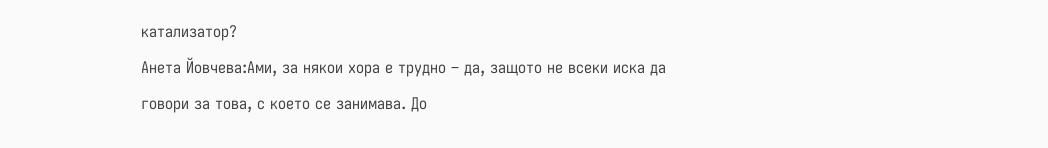катализатор?
Анета Йовчева:Ами, за някои хора е трудно – да, защото не всеки иска да говори за това, с което се занимава. До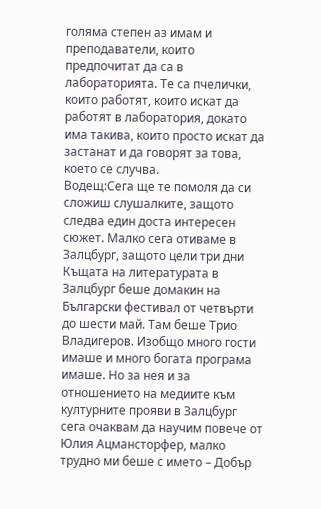голяма степен аз имам и преподаватели, които предпочитат да са в лабораторията. Те са пчелички, които работят, които искат да работят в лаборатория, докато има такива, които просто искат да застанат и да говорят за това, което се случва.
Водещ:Сега ще те помоля да си сложиш слушалките, защото следва един доста интересен сюжет. Малко сега отиваме в Залцбург, защото цели три дни Къщата на литературата в Залцбург беше домакин на Български фестивал от четвърти до шести май. Там беше Трио Владигеров. Изобщо много гости имаше и много богата програма имаше. Но за нея и за отношението на медиите към културните прояви в Залцбург сега очаквам да научим повече от Юлия Ацмансторфер, малко трудно ми беше с името – Добър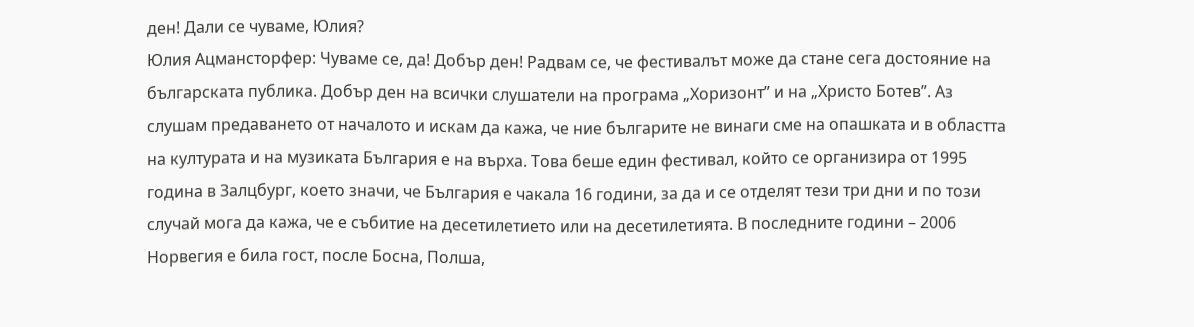ден! Дали се чуваме, Юлия?
Юлия Ацмансторфер: Чуваме се, да! Добър ден! Радвам се, че фестивалът може да стане сега достояние на българската публика. Добър ден на всички слушатели на програма „Хоризонт” и на „Христо Ботев”. Аз слушам предаването от началото и искам да кажа, че ние българите не винаги сме на опашката и в областта на културата и на музиката България е на върха. Това беше един фестивал, който се организира от 1995 година в Залцбург, което значи, че България е чакала 16 години, за да и се отделят тези три дни и по този случай мога да кажа, че е събитие на десетилетието или на десетилетията. В последните години – 2006 Норвегия е била гост, после Босна, Полша,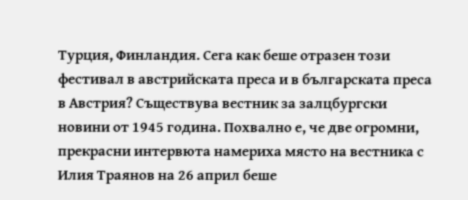Турция, Финландия. Сега как беше отразен този фестивал в австрийската преса и в българската преса в Австрия? Съществува вестник за залцбургски новини от 1945 година. Похвално е, че две огромни, прекрасни интервюта намериха място на вестника с Илия Траянов на 26 април беше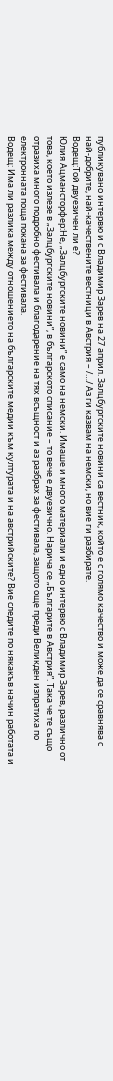публикувано интервю и с Владимир Зарев на 27 април. Залцбургските новини са вестник, който е с голямо качество и може да се сравнява с най-добрите, най-качествените вестници в Австрия – /…/ Аз ги казвам на немски, но вие ги разбирате.
Водещ:Той двуезичен ли е?
Юлия Ацмансторфер:Не, „Залцбургските новини” е само на немски. Имаше и много материали и едно интервю с Владимир Зарев, различно от това, което излезе в „Залцбургските новини”, в българското списание – то вече е двуезично. Нарича се „Българите в Австрия”. Така че те също отразиха много подробно фестивала и благодарение на тях всъщност и аз разбрах за фестивала, защото още преди Великден изпратиха по електронната поща покана за фестивала.
Водещ: Има ли разлика между отношението на българските медии към културата и на австрийските? Вие следите по някакъв начин работата и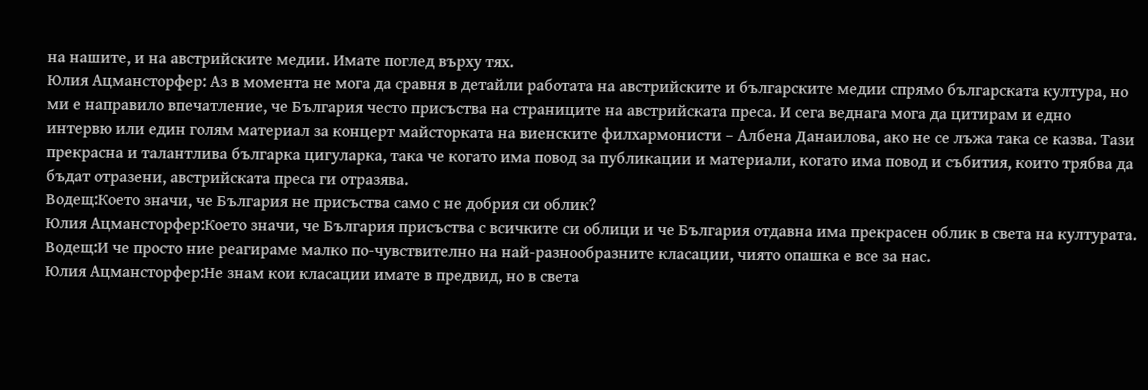на нашите, и на австрийските медии. Имате поглед върху тях.
Юлия Ацмансторфер: Аз в момента не мога да сравня в детайли работата на австрийските и българските медии спрямо българската култура, но ми е направило впечатление, че България често присъства на страниците на австрийската преса. И сега веднага мога да цитирам и едно интервю или един голям материал за концерт майсторката на виенските филхармонисти – Албена Данаилова, ако не се лъжа така се казва. Тази прекрасна и талантлива българка цигуларка, така че когато има повод за публикации и материали, когато има повод и събития, които трябва да бъдат отразени, австрийската преса ги отразява.
Водещ:Което значи, че България не присъства само с не добрия си облик?
Юлия Ацмансторфер:Което значи, че България присъства с всичките си облици и че България отдавна има прекрасен облик в света на културата.
Водещ:И че просто ние реагираме малко по-чувствително на най-разнообразните класации, чиято опашка е все за нас.
Юлия Ацмансторфер:Не знам кои класации имате в предвид, но в света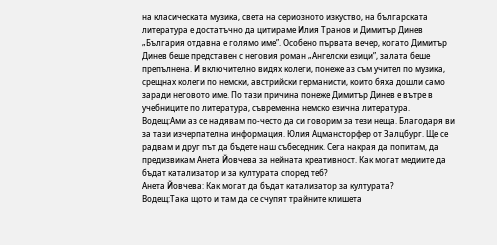на класическата музика, света на сериозното изкуство, на българската литература е достатъчно да цитираме Илия Транов и Димитър Динев „България отдавна е голямо име”. Особено първата вечер, когато Димитър Динев беше представен с неговия роман „Ангелски езици”, залата беше препълнена. И включително видях колеги, понеже аз съм учител по музика, срещнах колеги по немски, австрийски германисти, които бяха дошли само заради неговото име. По тази причина понеже Димитър Динев е вътре в учебниците по литература, съвременна немско езична литература.
Водещ:Ами аз се надявам по-често да си говорим за тези неща. Благодаря ви за тази изчерпателна информация. Юлия Ацмансторфер от Залцбург. Ще се радвам и друг път да бъдете наш събеседник. Сега накрая да попитам, да предизвикам Анета Йовчева за нейната креативност. Как могат медиите да бъдат катализатор и за културата според теб?
Анета Йовчева: Как могат да бъдат катализатор за културата?
Водещ:Така щото и там да се счупят трайните клишета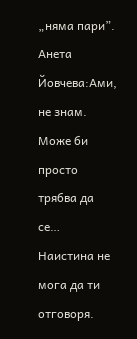„няма пари”.
Анета Йовчева:Ами, не знам. Може би просто трябва да се… Наистина не мога да ти отговоря.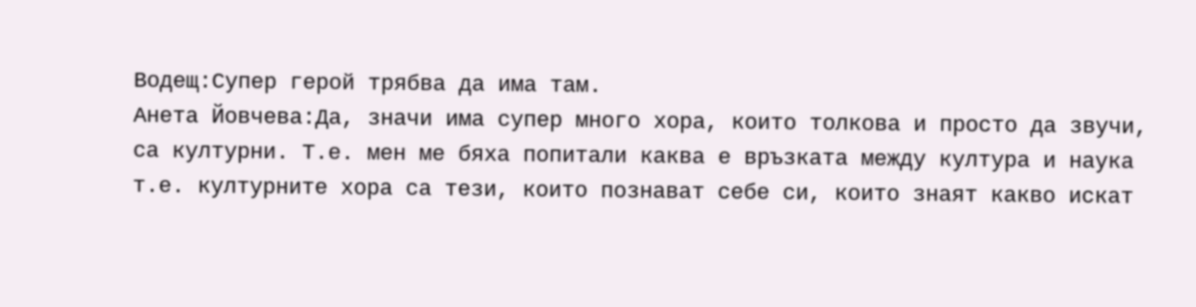Водещ:Супер герой трябва да има там.
Анета Йовчева:Да, значи има супер много хора, които толкова и просто да звучи, са културни. Т.е. мен ме бяха попитали каква е връзката между култура и наука т.е. културните хора са тези, които познават себе си, които знаят какво искат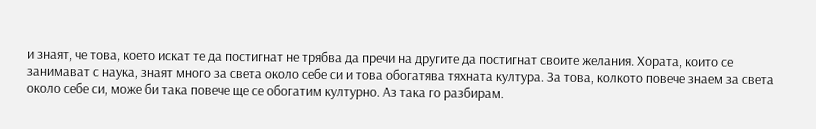и знаят, че това, което искат те да постигнат не трябва да пречи на другите да постигнат своите желания. Хората, които се занимават с наука, знаят много за света около себе си и това обогатява тяхната култура. За това, колкото повече знаем за света около себе си, може би така повече ще се обогатим културно. Аз така го разбирам.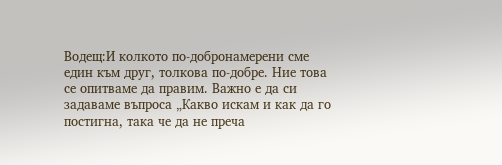Водещ:И колкото по-добронамерени сме един към друг, толкова по-добре. Ние това се опитваме да правим. Важно е да си задаваме въпроса „Какво искам и как да го постигна, така че да не преча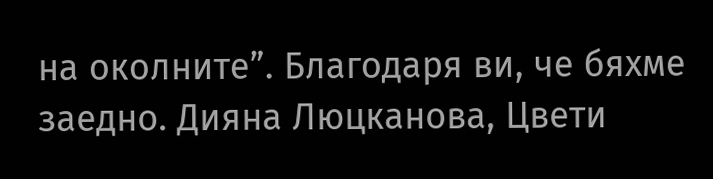на околните”. Благодаря ви, че бяхме заедно. Дияна Люцканова, Цвети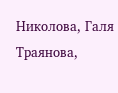Николова, Галя Траянова,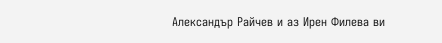Александър Райчев и аз Ирен Филева ви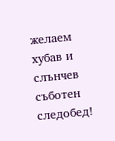желаем хубав и слънчев съботен следобед!